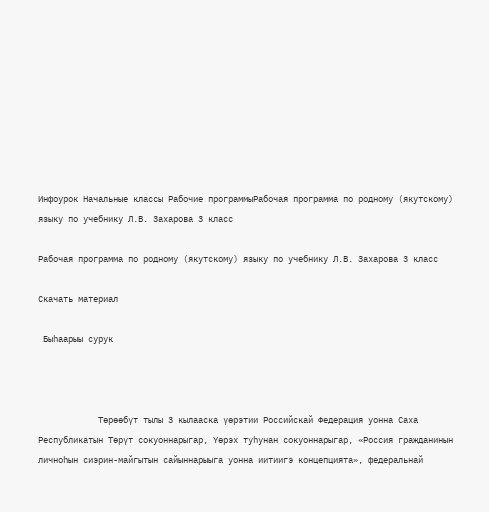Инфоурок Начальные классы Рабочие программыРабочая программа по родному (якутскому) языку по учебнику Л.В. Захарова 3 класс

Рабочая программа по родному (якутскому) языку по учебнику Л.В. Захарова 3 класс

Скачать материал

 Быһаарыы сурук



            Төрөөбүт тылы 3 кылааска үөрэтии Российскай Федерация уонна Саха Республикатын Төрүт сокуоннарыгар, Үөрэх туһунан сокуоннарыгар, «Россия гражданинын личноһын сиэрин-майгытын сайыннарыыга уонна иитиигэ концепцията», федеральнай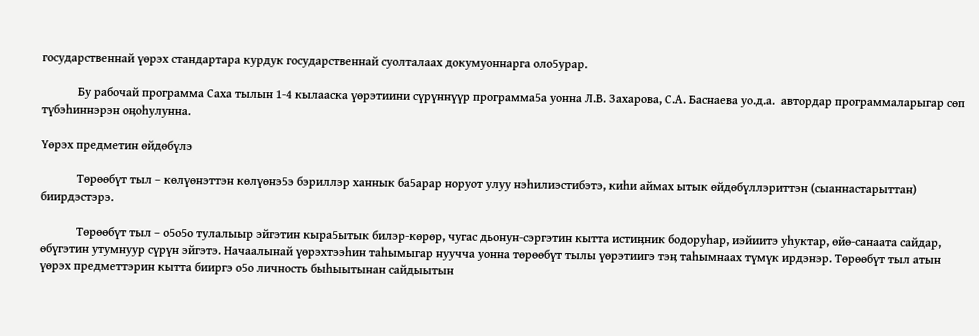государственнай үөрэх стандартара курдук государственнай суолталаах докумуоннарга оло5урар.

            Бу рабочай программа Саха тылын 1-4 кылааска үөрэтиини сүрүннүүр программа5а уонна Л.В. Захарова, С.А. Баснаева уо.д.а.  автордар программаларыгар сөп түбэһиннэрэн оӊоһулунна.

Үөрэх предметин өйдөбүлэ

            Төрөөбүт тыл – көлүөнэттэн көлүөнэ5э бэриллэр ханнык ба5арар норуот улуу нэһилиэстибэтэ, киһи аймах ытык өйдөбүллэриттэн (сыаннастарыттан) биирдэстэрэ.

            Төрөөбүт тыл – о5о5о тулалыыр эйгэтин кыра5ытык билэр-көрөр, чугас дьонун-сэргэтин кытта истиӊник бодоруһар, иэйиитэ уһуктар, өйө-санаата сайдар, өбүгэтин утумнуур сүрүн эйгэтэ. Начаалынай үөрэхтээһин таһымыгар нуучча уонна төрөөбүт тылы үөрэтиигэ тэӊ таһымнаах түмүк ирдэнэр. Төрөөбүт тыл атын үөрэх предметтэрин кытта бииргэ о5о личность быһыытынан сайдыытын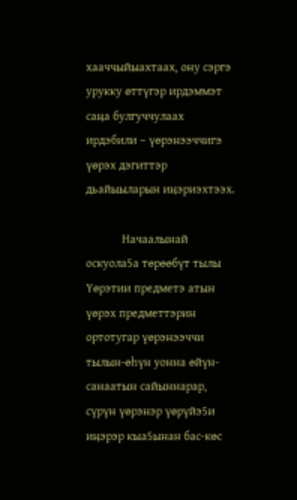хааччыйыахтаах, ону сэргэ урукку өттүгэр ирдэммэт саӊа булгуччулаах ирдэбили – үөрэнээччигэ үөрэх дэгиттэр дьайыыларын иӊэриэхтээх.

            Начаалынай оскуола5а төрөөбүт тылы Үөрэтии предметэ атын үөрэх предметтэрин ортотугар үөрэнээччи тылын-өһүн уонна өйүн-санаатын сайыннарар, сүрүн үөрэнэр үөрүйэ5и иӊэрэр кыа5ынан бас-көс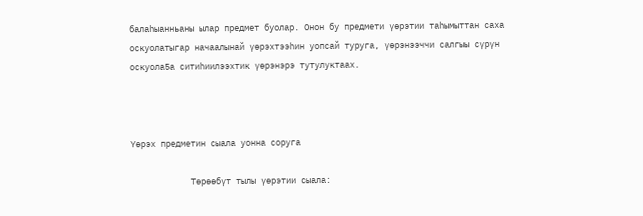балаһыанньаны ылар предмет буолар. Онон бу предмети үөрэтии таһымыттан саха оскуолатыгар начаалынай үөрэхтээһин уопсай туруга, үөрэнээччи салгыы сүрүн оскуола5а ситиһиилээхтик үөрэнэрэ тутулуктаах.



Үөрэх предметин сыала уонна соруга

            Төрөөбүт тылы үөрэтии сыала: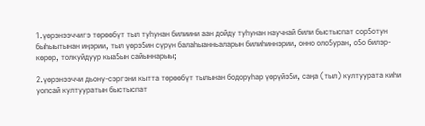1.үөрэнээччигэ төрөөбүт тыл туһунан билиини аан дойду туһунан научнай били быстыспат сор5отун быһыытынан иӊэрии, тыл үөрэ5ин сүрүн балаһыанньаларын билиһиннэрии, онно оло5уран, о5о билэр-көрөр, толкуйдуур кыа5ын сайыннарыы;

2.үөрэнээччи дьону-сэргэни кытта төрөөбүт тылынан бодоруһар үөрүйэ5и, саӊа (тыл) култуурата киһи уопсай култууратын быстыспат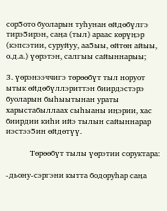сор5ото буоларын туһунан өйдөбүлгэ тирэ5ирэн, саӊа (тыл) араас көрүӊэр (кэпсэтии, суруйуу, аа5ыы, өйтөн айыы, о.д.а.) үөрэтэн, салгыы сайыннарыы;

3. үөрэнээччигэ төрөөбүт тыл норуот ытык өйдөбүллэриттэн биирдэстэрэ буоларын быһыытынан ураты харыстабыллаах сыһыаны иӊэрии, хас биирдии киһи ийэ тылын сайыннарар иэстээ5ин өйдөтүү.

            Төрөөбүт тылы үөрэтии соруктара:

-дьону-сэргэни кытта бодоруһар саӊа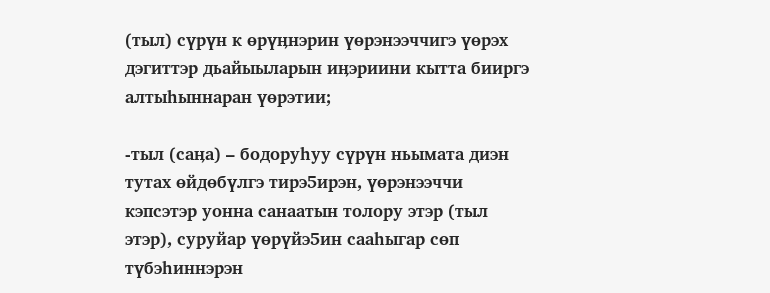(тыл) сүрүн к өрүӊнэрин үөрэнээччигэ үөрэх дэгиттэр дьайыыларын иӊэриини кытта бииргэ алтыһыннаран үөрэтии;

-тыл (саӊа) – бодоруһуу сүрүн ньымата диэн тутах өйдөбүлгэ тирэ5ирэн, үөрэнээччи кэпсэтэр уонна санаатын толору этэр (тыл этэр), суруйар үөрүйэ5ин сааһыгар сөп түбэһиннэрэн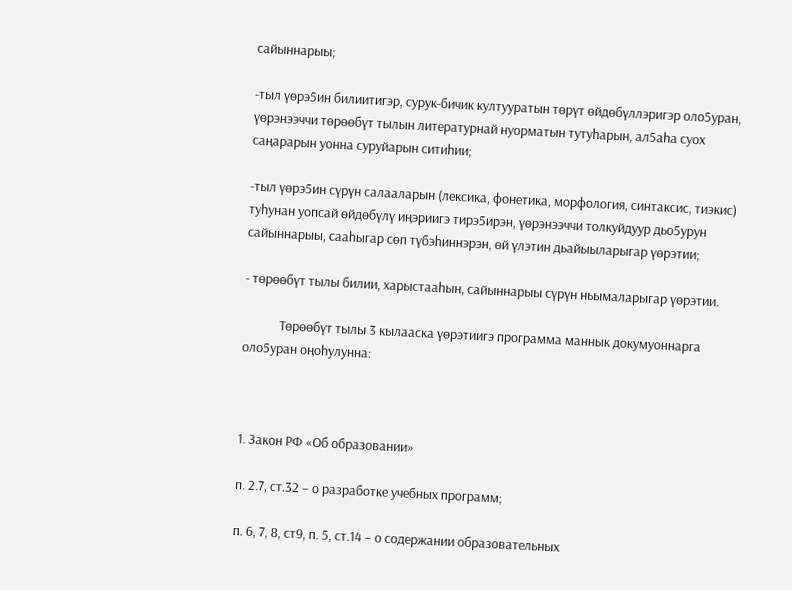сайыннарыы;

-тыл үөрэ5ин билиитигэр, сурук-бичик култууратын төрүт өйдөбүллэригэр оло5уран, үөрэнээччи төрөөбүт тылын литературнай нуорматын тутуһарын, ал5аһа суох саӊарарын уонна суруйарын ситиһии;

-тыл үөрэ5ин сүрүн салааларын (лексика, фонетика, морфология, синтаксис, тиэкис) туһунан уопсай өйдөбүлү иӊэриигэ тирэ5ирэн, үөрэнээччи толкуйдуур дьо5урун сайыннарыы, сааһыгар сөп түбэһиннэрэн, өй үлэтин дьайыыларыгар үөрэтии;

- төрөөбүт тылы билии, харыстааһын, сайыннарыы сүрүн ньымаларыгар үөрэтии.

            Төрөөбүт тылы 3 кылааска үөрэтиигэ программа маннык докумуоннарга оло5уран оӊоһулунна:



1. Закон РФ «Об образовании»

п. 2.7, ст.32 – о разработке учебных программ;

п. 6, 7, 8, ст9, п. 5, ст.14 – о содержании образовательных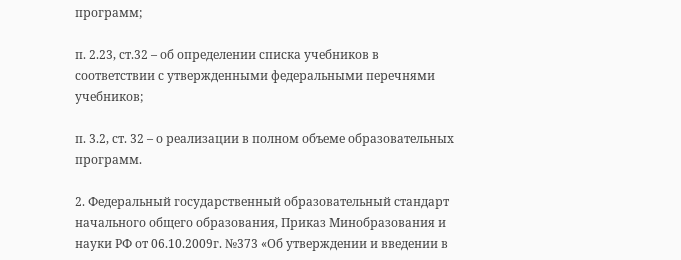программ;

п. 2.23, ст.32 – об определении списка учебников в соответствии с утвержденными федеральными перечнями учебников;

п. 3.2, ст. 32 – о реализации в полном объеме образовательных программ.

2. Федеральный государственный образовательный стандарт начального общего образования, Приказ Минобразования и науки РФ от 06.10.2009г. №373 «Об утверждении и введении в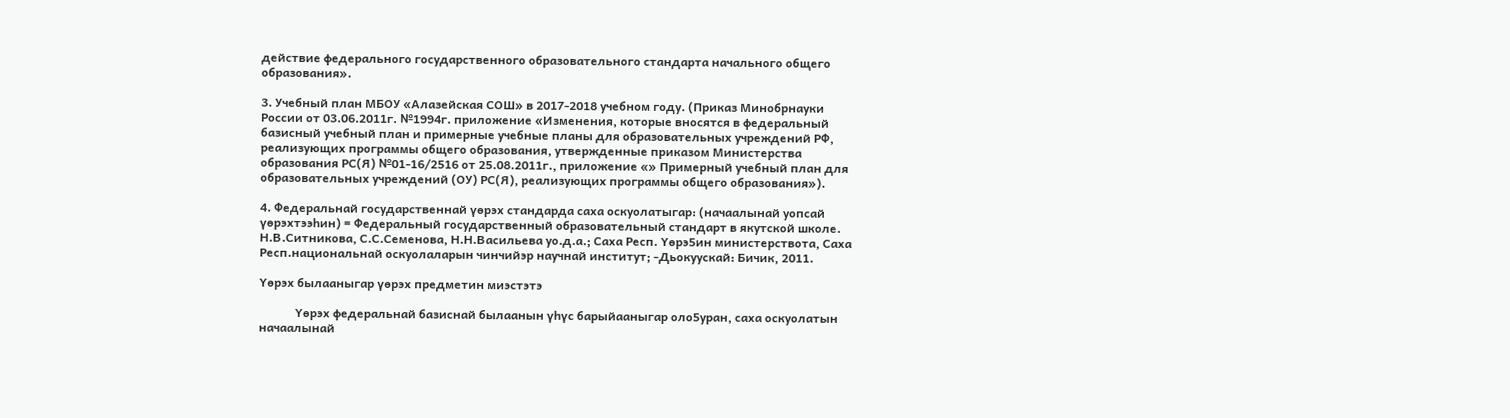действие федерального государственного образовательного стандарта начального общего образования».

3. Учебный план МБОУ «Алазейская СОШ» в 2017-2018 учебном году. (Приказ Минобрнауки России от 03.06.2011г. №1994г. приложение «Изменения, которые вносятся в федеральный базисный учебный план и примерные учебные планы для образовательных учреждений РФ, реализующих программы общего образования, утвержденные приказом Министерства образования РС(Я) №01-16/2516 от 25.08.2011г., приложение «» Примерный учебный план для образовательных учреждений (ОУ) РС(Я), реализующих программы общего образования»).

4. Федеральнай государственнай үөрэх стандарда саха оскуолатыгар: (начаалынай уопсай үөрэхтээһин) = Федеральный государственный образовательный стандарт в якутской школе. Н.В.Ситникова, С.С.Семенова, Н.Н.Васильева уо.д.а.; Саха Респ. Үөрэ5ин министерствота, Саха Респ.национальнай оскуолаларын чинчийэр научнай институт; -Дьокуускай: Бичик, 2011.

Үөрэх былааныгар үөрэх предметин миэстэтэ

            Үөрэх федеральнай базиснай былаанын үһүс барыйааныгар оло5уран, саха оскуолатын начаалынай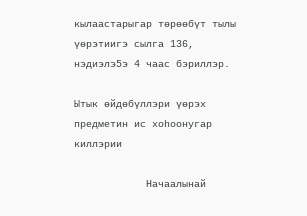кылаастарыгар төрөөбүт тылы үөрэтиигэ сылга 136, нэдиэлэ5э 4 чаас бэриллэр.

Ытык өйдөбүллэри үөрэх предметин ис хоһоонугар киллэрии

            Начаалынай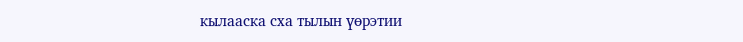кылааска сха тылын үөрэтии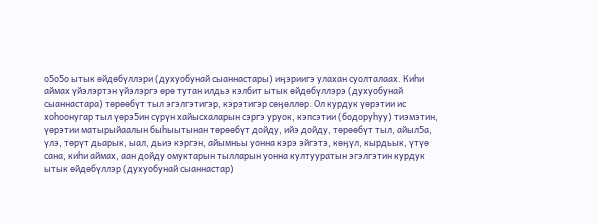о5о5о ытык өйдөбүллэри (духуобунай сыаннастары) иӊэриигэ улахан суолталаах. Киһи аймах үйэлэртэн үйэлэргэ өрө тутан илдьэ кэлбит ытык өйдөбүллэрэ (духуобунай сыаннастара) төрөөбүт тыл эгэлгэтигэр, кэрэтигэр сөӊөллөр. Ол курдук үөрэтии ис хоһоонугар тыл үөрэ5ин сүрүн хайысхаларын сэргэ уруок, кэпсэтии (бодоруһуу) тиэмэтин, үөрэтии матырыйаалын быһыытынан төрөөбүт дойду, ийэ дойду, төрөөбүт тыл, айыл5а, үлэ, төрүт дьарык, ыал, дьиэ кэргэн, айымньы уонна кэрэ эйгэтэ, көӊүл, кырдьык, үтүө сана, киһи аймах, аан дойду омуктарын тылларын уонна култууратын эгэлгэтин курдук ытык өйдөбүллэр (духуобунай сыаннастар)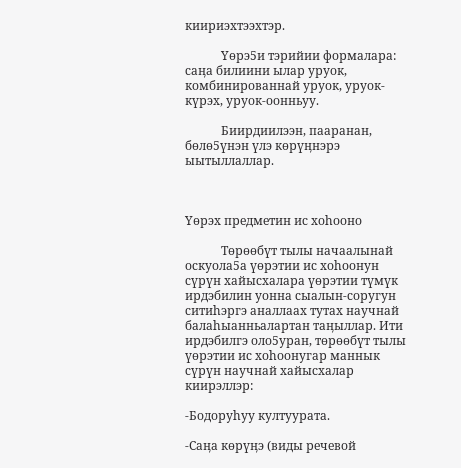киириэхтээхтэр.

            Үөрэ5и тэрийии формалара: саӊа билиини ылар уруок, комбинированнай уруок, уруок-күрэх, уруок-оонньуу.

            Биирдиилээн, пааранан, бөлө5үнэн үлэ көрүӊнэрэ ыытыллаллар.



Үөрэх предметин ис хоһооно

            Төрөөбүт тылы начаалынай оскуола5а үөрэтии ис хоһоонун сүрүн хайысхалара үөрэтии түмүк ирдэбилин уонна сыалын-соругун ситиһэргэ аналлаах тутах научнай балаһыанньалартан таӊыллар. Ити ирдэбилгэ оло5уран, төрөөбүт тылы үөрэтии ис хоһоонугар маннык сүрүн научнай хайысхалар киирэллэр:

-Бодоруһуу култуурата.

-Саӊа көрүӊэ (виды речевой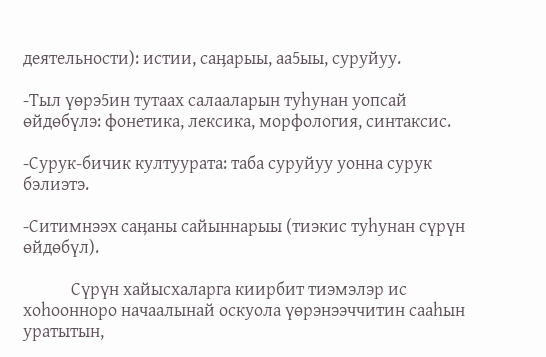деятельности): истии, саӊарыы, аа5ыы, суруйуу.

-Тыл үөрэ5ин тутаах салааларын туһунан уопсай өйдөбүлэ: фонетика, лексика, морфология, синтаксис.

-Сурук-бичик култуурата: таба суруйуу уонна сурук бэлиэтэ.

-Ситимнээх саӊаны сайыннарыы (тиэкис туһунан сүрүн өйдөбүл).

            Сүрүн хайысхаларга киирбит тиэмэлэр ис хоһоонноро начаалынай оскуола үөрэнээччитин сааһын уратытын,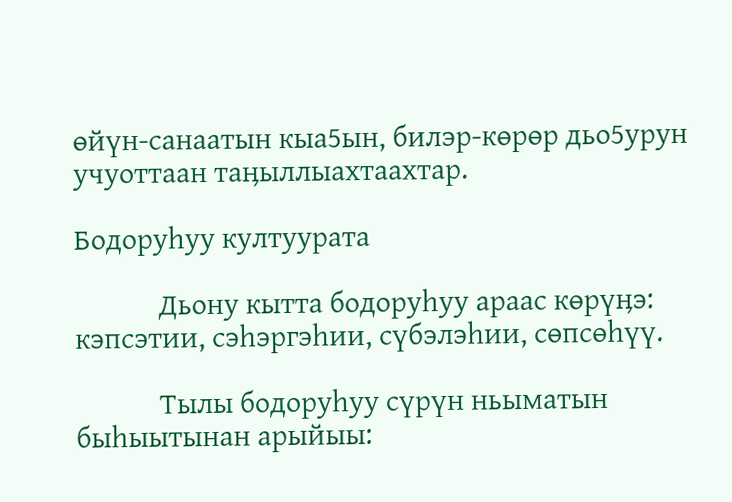өйүн-санаатын кыа5ын, билэр-көрөр дьо5урун учуоттаан таӊыллыахтаахтар.

Бодоруһуу култуурата

            Дьону кытта бодоруһуу араас көрүӊэ: кэпсэтии, сэһэргэһии, сүбэлэһии, сөпсөһүү.

            Тылы бодоруһуу сүрүн ньыматын быһыытынан арыйыы: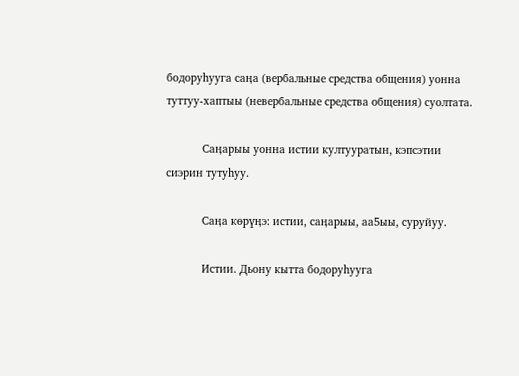бодоруһууга саӊа (вербальные средства общения) уонна туттуу-хаптыы (невербальные средства общения) суолтата.

            Саӊарыы уонна истии култууратын, кэпсэтии сиэрин тутуһуу.

            Саӊа көрүӊэ: истии, саӊарыы, аа5ыы, суруйуу.

            Истии. Дьону кытта бодоруһууга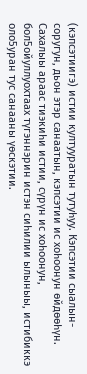(кэпсэтиигэ) истии култууратын тутуһуу. Кэпсэтии сыалын-соругун, дьон этэр санаатын, кэпсэтии ис хоһоонун өйдөөһүн. Сахалыы араас тиэкиһи истии, сүрүн ис хоһоонун, бол5ойуллуохтаах түгэннэрин истэн сиһилии ылыныы, истибиккэ оло5уран тус санааны үөскэтии.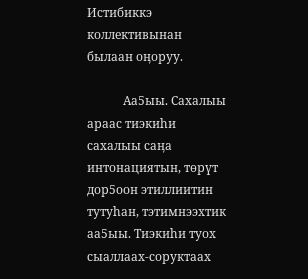Истибиккэ коллективынан былаан оӊоруу.

            Аа5ыы. Сахалыы араас тиэкиһи сахалыы саӊа интонациятын, төрүт дор5оон этиллиитин тутуһан, тэтимнээхтик аа5ыы. Тиэкиһи туох сыаллаах-соруктаах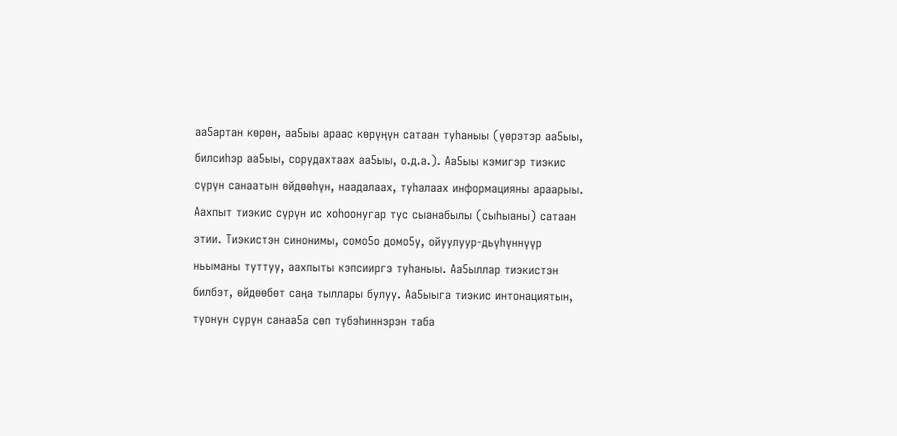аа5артан көрөн, аа5ыы араас көрүӊүн сатаан туһаныы (үөрэтэр аа5ыы, билсиһэр аа5ыы, сорудахтаах аа5ыы, о.д.а.). Аа5ыы кэмигэр тиэкис сүрүн санаатын өйдөөһүн, наадалаах, туһалаах информацияны араарыы. Аахпыт тиэкис сүрүн ис хоһоонугар тус сыанабылы (сыһыаны) сатаан этии. Тиэкистэн синонимы, сомо5о домо5у, ойуулуур-дьүһүннүүр ньыманы туттуу, аахпыты кэпсииргэ туһаныы. Аа5ыллар тиэкистэн билбэт, өйдөөбөт саӊа тыллары булуу. Аа5ыыга тиэкис интонациятын, туонун сүрүн санаа5а сөп түбэһиннэрэн таба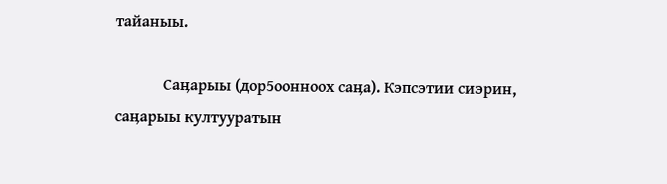тайаныы.

            Саӊарыы (дор5оонноох саӊа). Кэпсэтии сиэрин, саӊарыы култууратын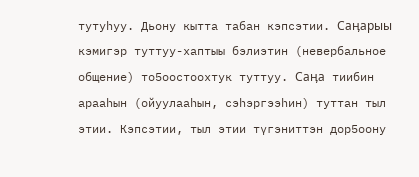тутуһуу. Дьону кытта табан кэпсэтии. Саӊарыы кэмигэр туттуу-хаптыы бэлиэтин (невербальное общение) то5оостоохтук туттуу. Саӊа тиибин арааһын (ойуулааһын, сэһэргээһин) туттан тыл этии. Кэпсэтии, тыл этии түгэниттэн дор5оону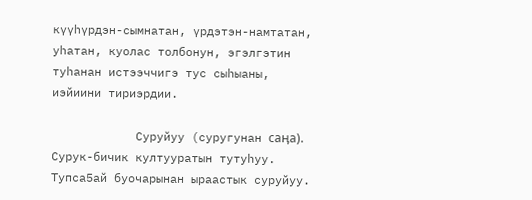күүһүрдэн-сымнатан, үрдэтэн-намтатан, уһатан, куолас толбонун, эгэлгэтин туһанан истээччигэ тус сыһыаны, иэйиини тириэрдии.

            Суруйуу (суругунан саӊа).  Сурук-бичик култууратын тутуһуу. Тупса5ай буочарынан ыраастык суруйуу.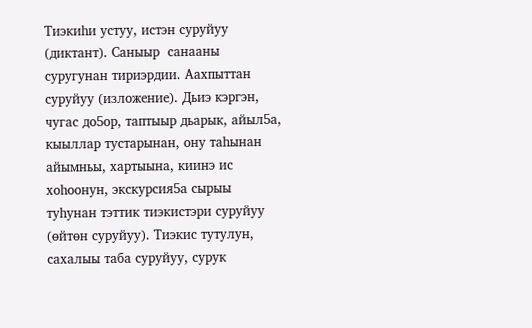Тиэкиһи устуу, истэн суруйуу (диктант). Саныыр  санааны суругунан тириэрдии. Аахпыттан суруйуу (изложение). Дьиэ кэргэн, чугас до5ор, таптыыр дьарык, айыл5а, кыыллар тустарынан, ону таһынан айымньы, хартыына, киинэ ис хоһоонун, экскурсия5а сырыы туһунан тэттик тиэкистэри суруйуу (өйтөн суруйуу). Тиэкис тутулун, сахалыы таба суруйуу, сурук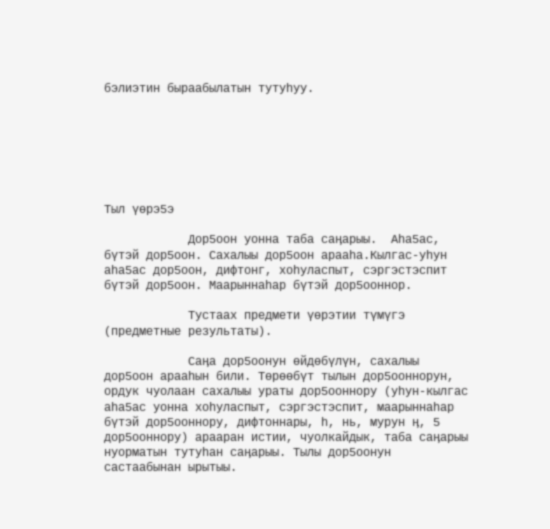бэлиэтин быраабылатын тутуһуу.







Тыл үөрэ5э

            Дор5оон уонна таба саӊарыы.  Аһа5ас, бүтэй дор5оон. Сахалыы дор5оон арааһа.Кылгас-уһун аһа5ас дор5оон, дифтонг, хоһуласпыт, сэргэстэспит бүтэй дор5оон. Маарыннаһар бүтэй дор5ооннор.

            Тустаах предмети үөрэтии түмүгэ (предметные результаты).

            Саӊа дор5оонун өйдөбүлүн, сахалыы дор5оон арааһын били. Төрөөбүт тылын дор5ооннорун, ордук чуолаан сахалыы ураты дор5ооннору (уһун-кылгас аһа5ас уонна хоһуласпыт, сэргэстэспит, маарыннаһар бүтэй дор5ооннору, дифтоннары, һ, нь, мурун ӊ, 5 дор5ооннору) арааран истии, чуолкайдык, таба саӊарыы нуорматын тутуһан саӊарыы. Тылы дор5оонун састаабынан ырытыы.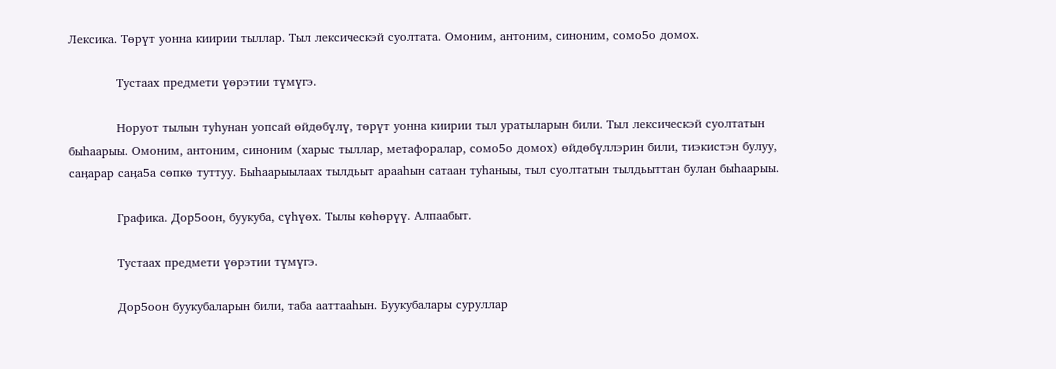Лексика. Төрүт уонна киирии тыллар. Тыл лексическэй суолтата. Омоним, антоним, синоним, сомо5о домох.

            Тустаах предмети үөрэтии түмүгэ.

            Норуот тылын туһунан уопсай өйдөбүлү, төрүт уонна киирии тыл уратыларын били. Тыл лексическэй суолтатын быһаарыы. Омоним, антоним, синоним (харыс тыллар, метафоралар, сомо5о домох) өйдөбүллэрин били, тиэкистэн булуу, саӊарар саӊа5а сөпкө туттуу. Быһаарыылаах тылдьыт арааһын сатаан туһаныы, тыл суолтатын тылдьыттан булан быһаарыы.

            Графика. Дор5оон, буукуба, сүһүөх. Тылы көһөрүү. Алпаабыт.

            Тустаах предмети үөрэтии түмүгэ.

            Дор5оон буукубаларын били, таба ааттааһын. Буукубалары суруллар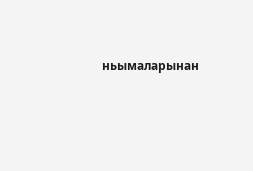ньымаларынан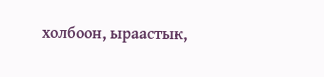холбоон, ыраастык,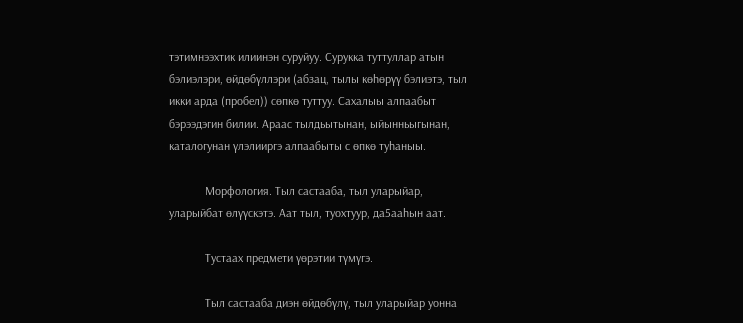тэтимнээхтик илиинэн суруйуу. Сурукка туттуллар атын бэлиэлэри, өйдөбүллэри (абзац, тылы көһөрүү бэлиэтэ, тыл икки арда (пробел)) сөпкө туттуу. Сахалыы алпаабыт бэрээдэгин билии. Араас тылдьытынан, ыйынньыгынан, каталогунан үлэлииргэ алпаабыты с өпкө туһаныы.

            Морфология. Тыл састааба, тыл уларыйар, уларыйбат өлүүскэтэ. Аат тыл, туохтуур, да5ааһын аат.

            Тустаах предмети үөрэтии түмүгэ.

            Тыл састааба диэн өйдөбүлү, тыл уларыйар уонна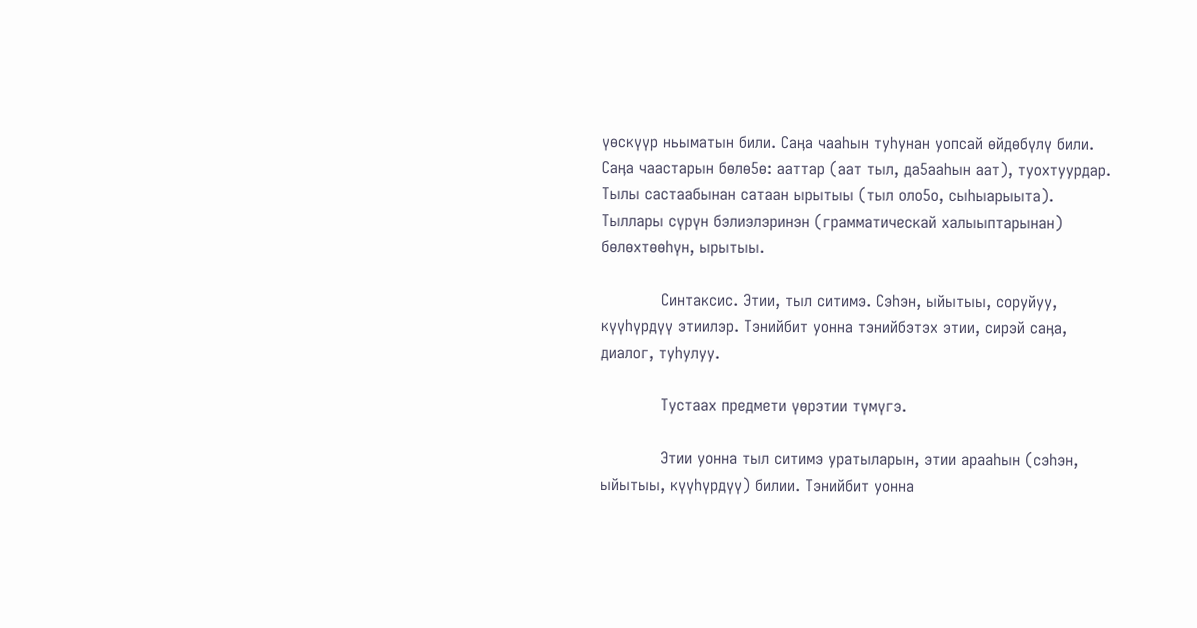үөскүүр ньыматын били. Саӊа чааһын туһунан уопсай өйдөбүлү били. Саӊа чаастарын бөлө5ө: ааттар (аат тыл, да5ааһын аат), туохтуурдар. Тылы састаабынан сатаан ырытыы (тыл оло5о, сыһыарыыта). Тыллары сүрүн бэлиэлэринэн (грамматическай халыыптарынан) бөлөхтөөһүн, ырытыы.

            Синтаксис. Этии, тыл ситимэ. Сэһэн, ыйытыы, соруйуу, күүһүрдүү этиилэр. Тэнийбит уонна тэнийбэтэх этии, сирэй саӊа, диалог, туһулуу.

            Тустаах предмети үөрэтии түмүгэ.

            Этии уонна тыл ситимэ уратыларын, этии арааһын (сэһэн, ыйытыы, күүһүрдүү) билии. Тэнийбит уонна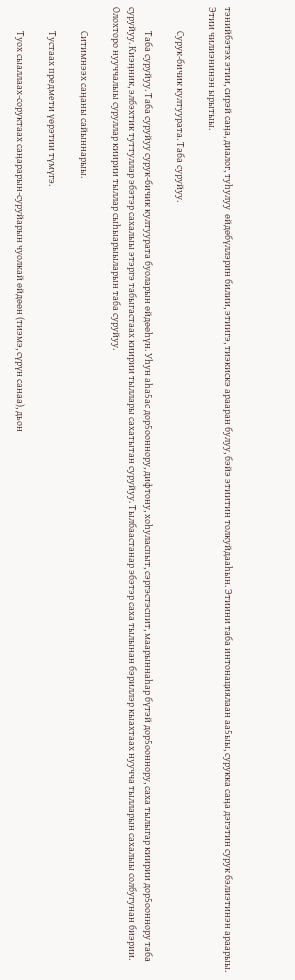тэнийбэтэх этии, сирэй саӊа, диалог, туһулуу  өйдөбүллэрин билии, этиигэ, тиэкискэ арааран булуу, бэйэ этиитин толкуйдааһын. Этиини таба интонациялаан аа5ыы, сурукка саӊа дэгэтин сурук бэлиэтинэн араарыы. Этии чилиэнинэн ырытыы.

            Сурук-бичик култуурата. Таба суруйуу.

            Таба суруйуу. Таба суруйуу сурук-бичик култуурата буоларын өйдөөһүн. Уһун аһа5ас дор5ооннору, дифтону, хоһуласпыт, сэргэстэспит, маарыннаһар бүтэй дор5ооннору, саха тылыгар киирии дор5ооннору таба суруйуу. Киэӊник, элбэхтик туттуллар эбэтэр сахалыы этэргэ табыгастаах киирии тыллары сахатытан суруйуу. Тылбаастанар эбэтэр саха тылынан бэриллэр кыахтаах нуучча тылларын сахалыы солбугунан биэрии. Олохторо нууччалыы суруллар киирии тыллар сыһыарыыларын таба суруйуу.

            Ситимнээх саӊаны сайыннарыы.

            Тустаах предмети үөрэтии түмүгэ.

            Туох сыаллаах-соруктаах саӊарарын-суруйарын чуолкай өйдөөн (тиэмэ, сүрүн санаа), дьон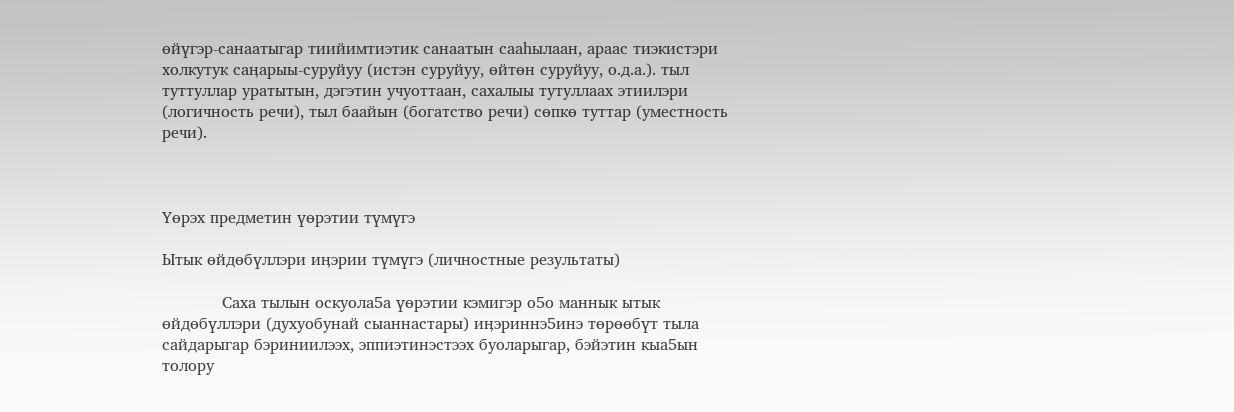өйүгэр-санаатыгар тиийимтиэтик санаатын сааһылаан, араас тиэкистэри холкутук саӊарыы-суруйуу (истэн суруйуу, өйтөн суруйуу, о.д.а.). тыл туттуллар уратытын, дэгэтин учуоттаан, сахалыы тутуллаах этиилэри (логичность речи), тыл баайын (богатство речи) сөпкө туттар (уместность речи).



Үөрэх предметин үөрэтии түмүгэ

Ытык өйдөбүллэри иӊэрии түмүгэ (личностные результаты)

            Саха тылын оскуола5а үөрэтии кэмигэр о5о маннык ытык өйдөбүллэри (духуобунай сыаннастары) иӊэриннэ5инэ төрөөбүт тыла сайдарыгар бэриниилээх, эппиэтинэстээх буоларыгар, бэйэтин кыа5ын толору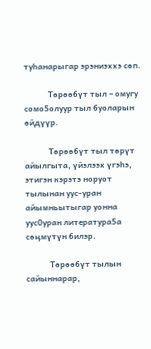туһанарыгар эрэниэххэ сөп.

            Төрөөбүт тыл – омугу сомо5олуур тыл буоларын өйдүүр.

            Төрөөбүт тыл төрүт айылгыта, үйэлээх үгэһэ, этигэн кэрэтэ норуот тылынан уус-уран айымньытыгар уонна уус0уран литература5а сөӊмүтүн билэр.

            Төрөөбүт тылын сайыннарар,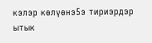кэлэр көлүөнэ5э тириэрдэр ытык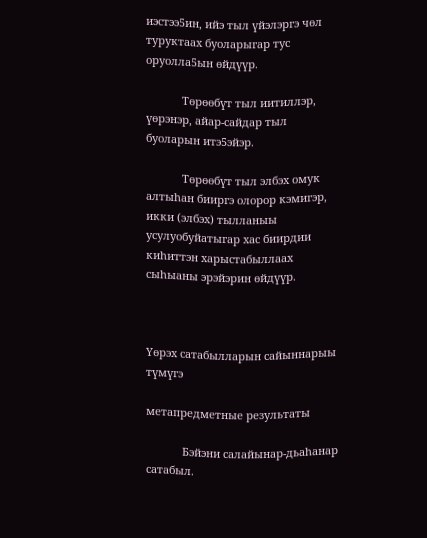иэстээ5ин, ийэ тыл үйэлэргэ чөл туруктаах буоларыгар тус оруолла5ын өйдүүр.

            Төрөөбүт тыл иитиллэр, үөрэнэр, айар-сайдар тыл буоларын итэ5эйэр.

            Төрөөбүт тыл элбэх омук алтыһан бииргэ олорор кэмигэр, икки (элбэх) тылланыы усулуобуйатыгар хас биирдии киһиттэн харыстабыллаах сыһыаны эрэйэрин өйдүүр.



Үөрэх сатабылларын сайыннарыы түмүгэ

метапредметные результаты

            Бэйэни салайынар-дьаһанар сатабыл.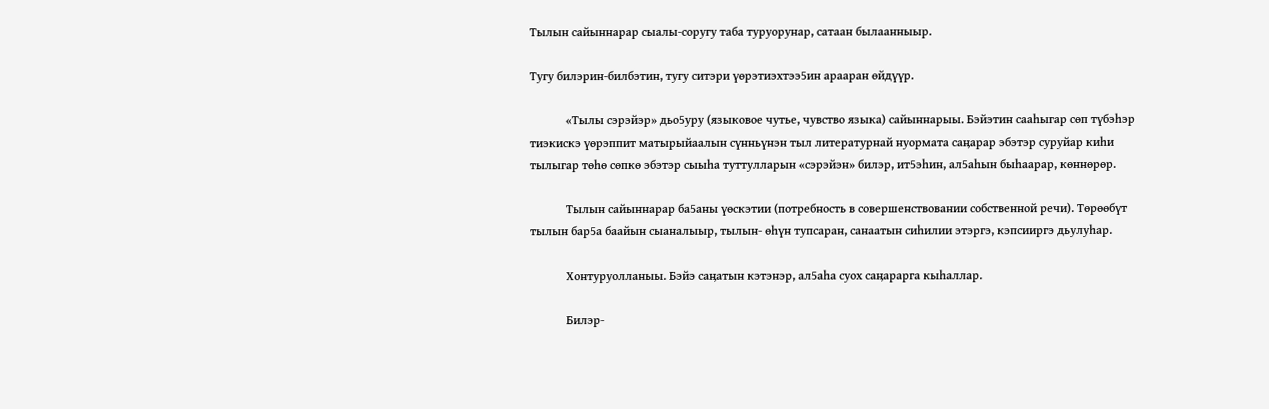Тылын сайыннарар сыалы-соругу таба туруорунар, сатаан былаанныыр.

Тугу билэрин-билбэтин, тугу ситэри үөрэтиэхтээ5ин арааран өйдүүр.

            «Тылы сэрэйэр» дьо5уру (языковое чутье, чувство языка) сайыннарыы. Бэйэтин сааһыгар сөп түбэһэр тиэкискэ үөрэппит матырыйаалын сүнньүнэн тыл литературнай нуормата саӊарар эбэтэр суруйар киһи тылыгар төһө сөпкө эбэтэр сыыһа туттулларын «сэрэйэн» билэр, ит5эһин, ал5аһын быһаарар, көннөрөр.

            Тылын сайыннарар ба5аны үөскэтии (потребность в совершенствовании собственной речи). Төрөөбүт тылын бар5а баайын сыаналыыр, тылын- өһүн тупсаран, санаатын сиһилии этэргэ, кэпсииргэ дьулуһар.

            Хонтуруолланыы. Бэйэ саӊатын кэтэнэр, ал5аһа суох саӊарарга кыһаллар.

            Билэр-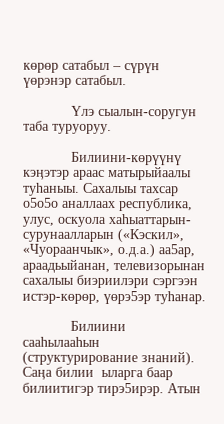көрөр сатабыл – сүрүн үөрэнэр сатабыл.

            Үлэ сыалын-соругун таба туруоруу.

            Билиини-көрүүнү кэӊэтэр араас матырыйаалы туһаныы. Сахалыы тахсар о5о5о аналлаах республика, улус, оскуола хаһыаттарын-сурунаалларын («Кэскил», «Чуораанчык», о.д.а.) аа5ар, араадьыйанан, телевизорынан сахалыы биэриилэри сэргээн истэр-көрөр, үөрэ5эр туһанар.

            Билиини сааһылааһын (структурирование знаний). Саӊа билии  ыларга баар билиитигэр тирэ5ирэр. Атын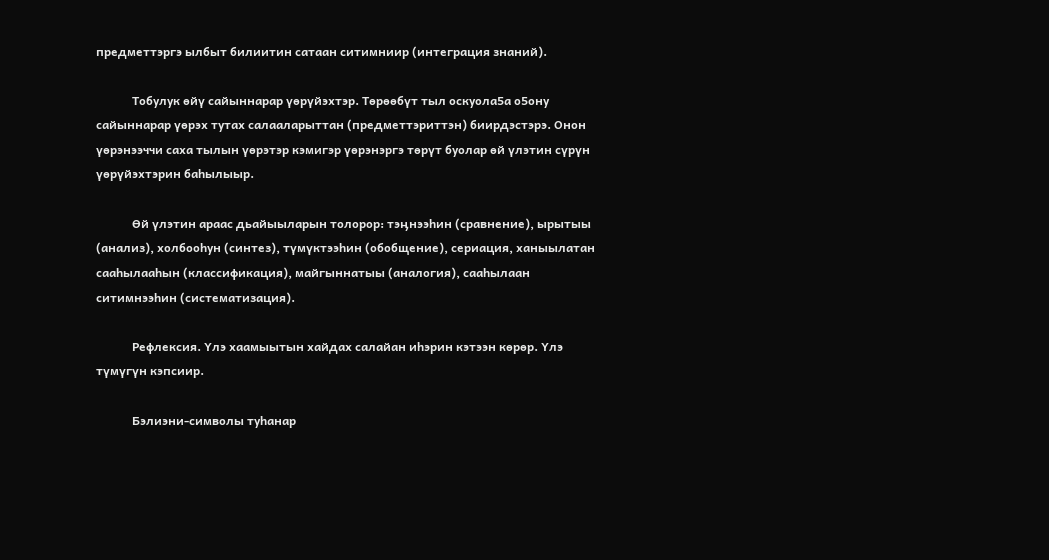предметтэргэ ылбыт билиитин сатаан ситимниир (интеграция знаний).

            Тобулук өйү сайыннарар үөрүйэхтэр. Төрөөбүт тыл оскуола5а о5ону сайыннарар үөрэх тутах салааларыттан (предметтэриттэн) биирдэстэрэ. Онон үөрэнээччи саха тылын үөрэтэр кэмигэр үөрэнэргэ төрүт буолар өй үлэтин сүрүн үөрүйэхтэрин баһылыыр.

            Ѳй үлэтин араас дьайыыларын толорор: тэӊнээһин (сравнение), ырытыы (анализ), холбооһун (синтез), түмүктээһин (обобщение), сериация, ханыылатан сааһылааһын (классификация), майгыннатыы (аналогия), сааһылаан ситимнээһин (систематизация).

            Рефлексия. Үлэ хаамыытын хайдах салайан иһэрин кэтээн көрөр. Үлэ түмүгүн кэпсиир.

            Бэлиэни-символы туһанар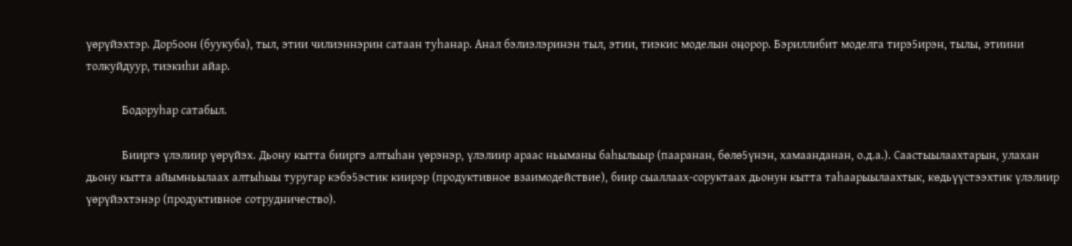үөрүйэхтэр. Дор5оон (буукуба), тыл, этии чилиэннэрин сатаан туһанар. Анал бэлиэлэринэн тыл, этии, тиэкис моделын оӊорор. Бэриллибит моделга тирэ5ирэн, тылы, этиини толкуйдуур, тиэкиһи айар.

            Бодоруһар сатабыл.

            Бииргэ үлэлиир үөрүйэх. Дьону кытта бииргэ алтыһан үөрэнэр, үлэлиир араас ньыманы баһылыыр (пааранан, бөлө5үнэн, хамаанданан, о.д.а.). Саастыылаахтарын, улахан дьону кытта айымньылаах алтыһыы туругар кэбэ5эстик киирэр (продуктивное взаимодействие), биир сыаллаах-соруктаах дьонун кытта таһаарыылаахтык, көдьүүстээхтик үлэлиир үөрүйэхтэнэр (продуктивное сотрудничество).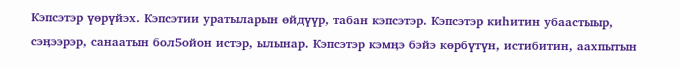Кэпсэтэр үөрүйэх. Кэпсэтии уратыларын өйдүүр, табан кэпсэтэр. Кэпсэтэр киһитин убаастыыр, сэӊээрэр, санаатын бол5ойон истэр, ылынар. Кэпсэтэр кэмӊэ бэйэ көрбүтүн, истибитин, аахпытын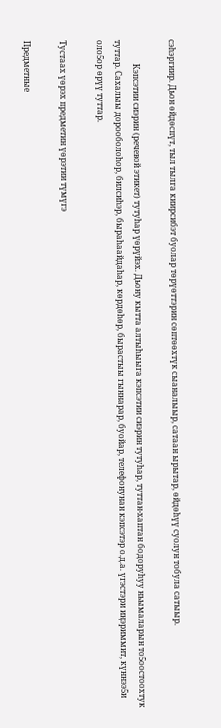сэһэргиир. Дьон өйдөспүт, тыл тылга киирсибэт буолар төрүөттэрин сөптөөхтүк сыаналыыр, сатаан ырытар, өйдөһүү суолун тобула сатыыр.

            Кэпсэтии сиэрин (речевой этикет) тутуһар үөрүйэх. Дьону кытта алтыһыыга кэпсэтии сиэрин тутуһар, туттан-хаптан бодоруһуу ньымаларын то5оостоохтук туттар. Сахалыы дорооболоһор, билсиһэр, быраһаайдаһар, көрдөһөр, бырастыы гыннарар, буойар, телефонунан кэпсэтэр о.д.а. үгэстэри иӊэриммит, күннээ5и оло5ор өрүү туттар.

Тустаах үөрэх предметин үөрэтии түмүгэ

Предметные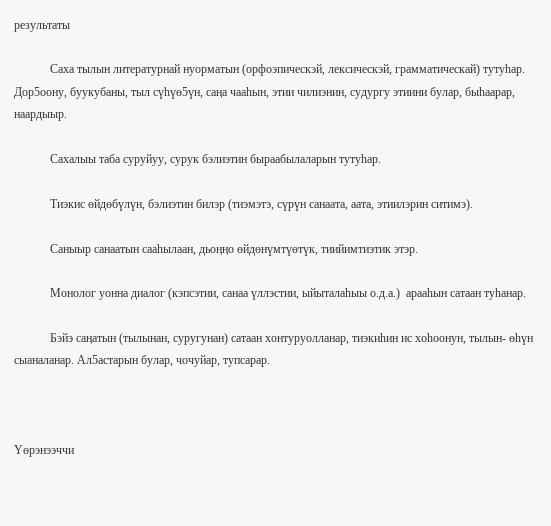результаты

            Саха тылын литературнай нуорматын (орфоэпическэй, лексическэй, грамматическай) тутуһар. Дор5оону, буукубаны, тыл сүһүө5үн, саӊа чааһын, этии чилиэнин, судургу этиини булар, быһаарар, наардыыр.

            Сахалыы таба суруйуу, сурук бэлиэтин быраабылаларын тутуһар.

            Тиэкис өйдөбүлүн, бэлиэтин билэр (тиэмэтэ, сүрүн санаата, аата, этиилэрин ситимэ).

            Саныыр санаатын сааһылаан, дьоӊӊо өйдөнүмтүөтүк, тиийимтиэтик этэр.

            Монолог уонна диалог (кэпсэтии, санаа үллэстии, ыйыталаһыы о.д.а.)  арааһын сатаан туһанар.

            Бэйэ саӊатын (тылынан, суругунан) сатаан хонтуруолланар, тиэкиһин ис хоһоонун, тылын- өһүн сыаналанар. Ал5астарын булар, чочуйар, тупсарар.



Үөрэнээччи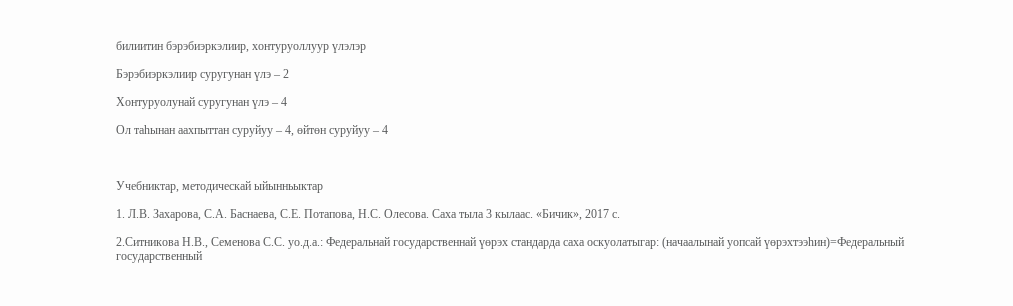билиитин бэрэбиэркэлиир, хонтуруоллуур үлэлэр

Бэрэбиэркэлиир суругунан үлэ – 2

Хонтуруолунай суругунан үлэ – 4

Ол таһынан аахпыттан суруйуу – 4, өйтөн суруйуу – 4



Учебниктар, методическай ыйынньыктар

1. Л.В. Захарова, С.А. Баснаева, С.Е. Потапова, Н.С. Олесова. Саха тыла 3 кылаас. «Бичик», 2017 с.

2.Ситникова Н.В., Семенова С.С. уо.д.а.: Федеральнай государственнай үөрэх стандарда саха оскуолатыгар: (начаалынай уопсай үөрэхтээһин)=Федеральный государственный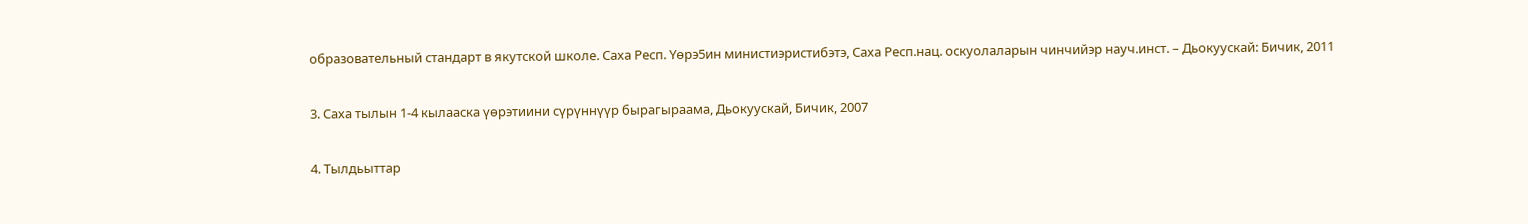образовательный стандарт в якутской школе. Саха Респ. Үөрэ5ин министиэристибэтэ, Саха Респ.нац. оскуолаларын чинчийэр науч.инст. – Дьокуускай: Бичик, 2011

3. Саха тылын 1-4 кылааска үөрэтиини сүрүннүүр бырагыраама, Дьокуускай, Бичик, 2007

4. Тылдьыттар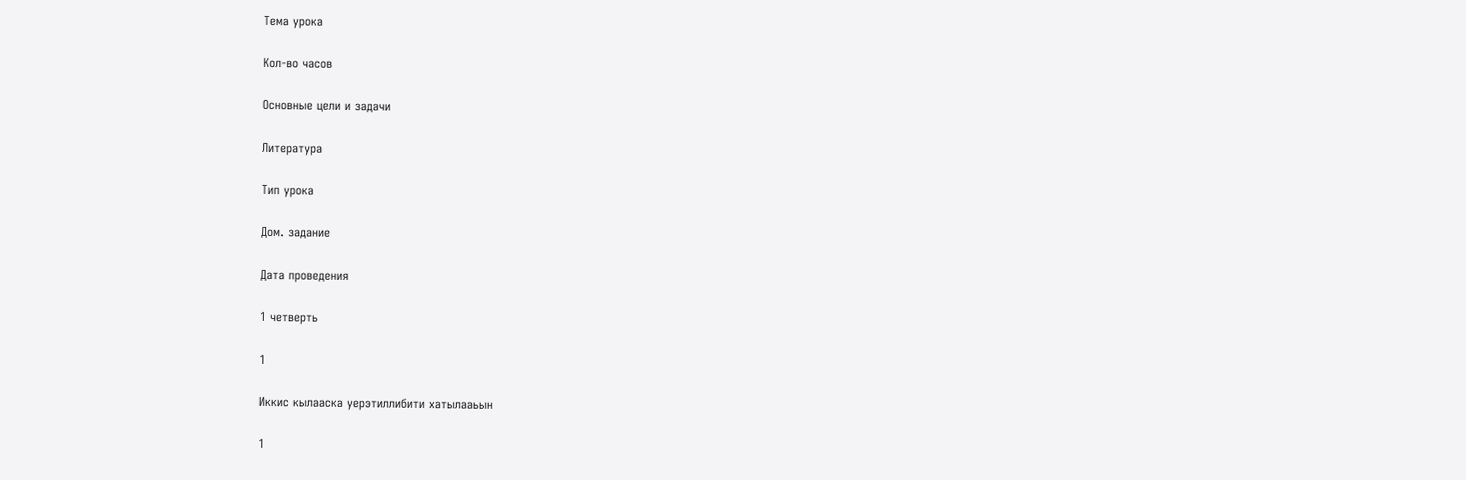Тема урока

Кол-во часов

Основные цели и задачи

Литература

Тип урока

Дом. задание

Дата проведения

1 четверть

1

Иккис кылааска уерэтиллибити хатылааьын

1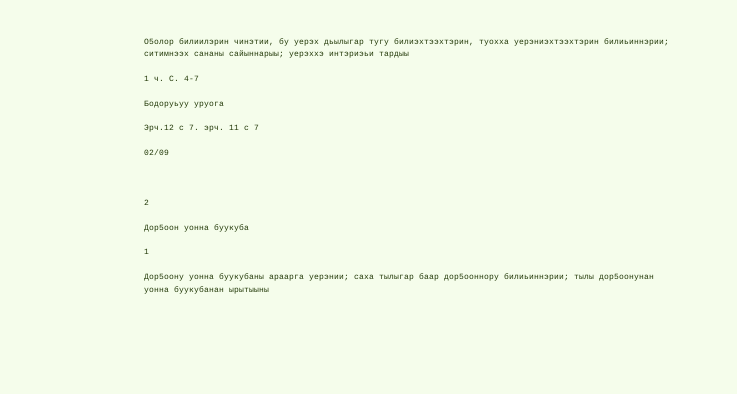О5олор билиилэрин чинэтии, бу уерэх дьылыгар тугу билиэхтээхтэрин, туохха уерэниэхтээхтэрин билиьиннэрии; ситимнээх сананы сайыннарыы; уерэххэ интэриэьи тардыы

1 ч. С. 4-7

Бодоруьуу уруога

Эрч.12 с 7. эрч. 11 с 7

02/09



2

Дор5оон уонна буукуба

1

Дор5оону уонна буукубаны араарга уерэнии; саха тылыгар баар дор5ооннору билиьиннэрии; тылы дор5оонунан уонна буукубанан ырытыыны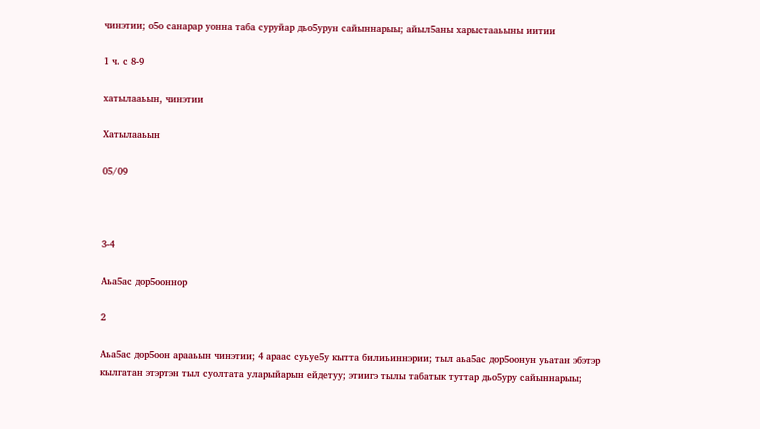чинэтии; о5о санарар уонна таба суруйар дьо5урун сайыннарыы; айыл5аны харыстааьыны иитии

1 ч. с 8-9

хатылааьын, чинэтии

Хатылааьын

05/09



3-4

Аьа5ас дор5ооннор

2

Аьа5ас дор5оон арааьын чинэтии; 4 араас суьуе5у кытта билиьиннэрии; тыл аьа5ас дор5оонун уьатан эбэтэр кылгатан этэртэн тыл суолтата уларыйарын ейдетуу; этиигэ тылы табатык туттар дьо5уру сайыннарыы;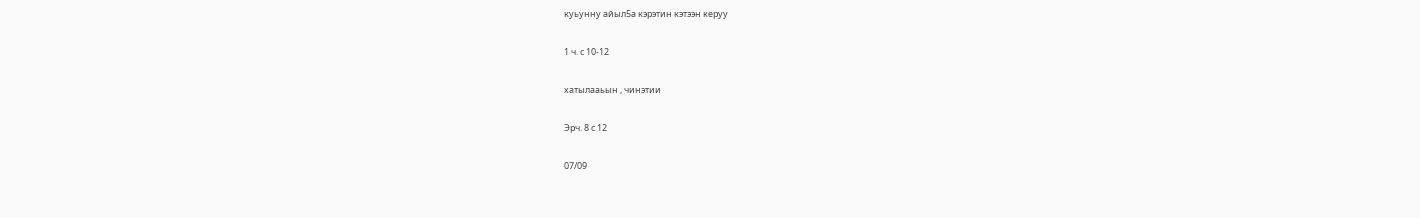куьунну айыл5а кэрэтин кэтээн керуу

1 ч. с 10-12

хатылааьын , чинэтии

Эрч. 8 с 12

07/09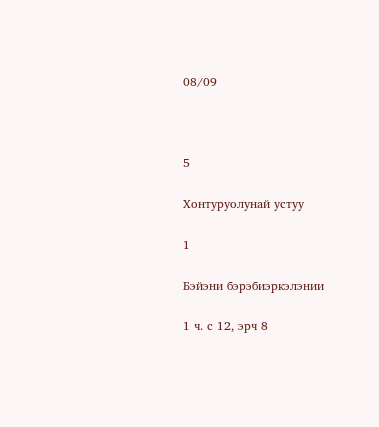08/09



5

Хонтуруолунай устуу

1

Бэйэни бэрэбиэркэлэнии

1 ч. с 12, эрч 8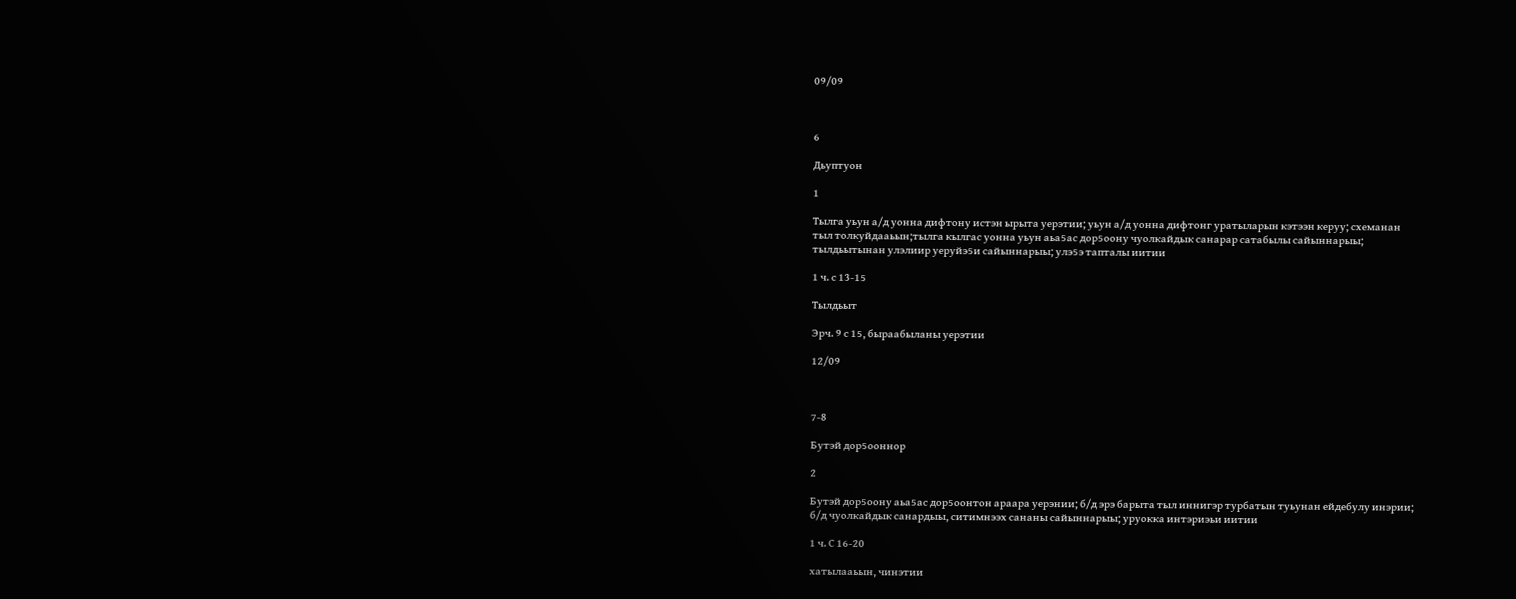09/09



6

Дьуптуон

1

Тылга уьун а/д уонна дифтону истэн ырыта уерэтии; уьун а/д уонна дифтонг уратыларын кэтээн керуу; схеманан тыл толкуйдааьын;тылга кылгас уонна уьун аьа5ас дор5оону чуолкайдык санарар сатабылы сайыннарыы; тылдьытынан улэлиир уеруйэ5и сайыннарыы; улэ5э тапталы иитии

1 ч. с 13-15

Тылдьыт

Эрч. 9 с 15, быраабыланы уерэтии

12/09



7-8

Бутэй дор5ооннор

2

Бутэй дор5оону аьа5ас дор5оонтон араара уерэнии; б/д эрэ барыта тыл иннигэр турбатын туьунан ейдебулу инэрии; б/д чуолкайдык санардыы, ситимнээх сананы сайыннарыы; уруокка интэриэьи иитии

1 ч. С 16-20

хатылааьын, чинэтии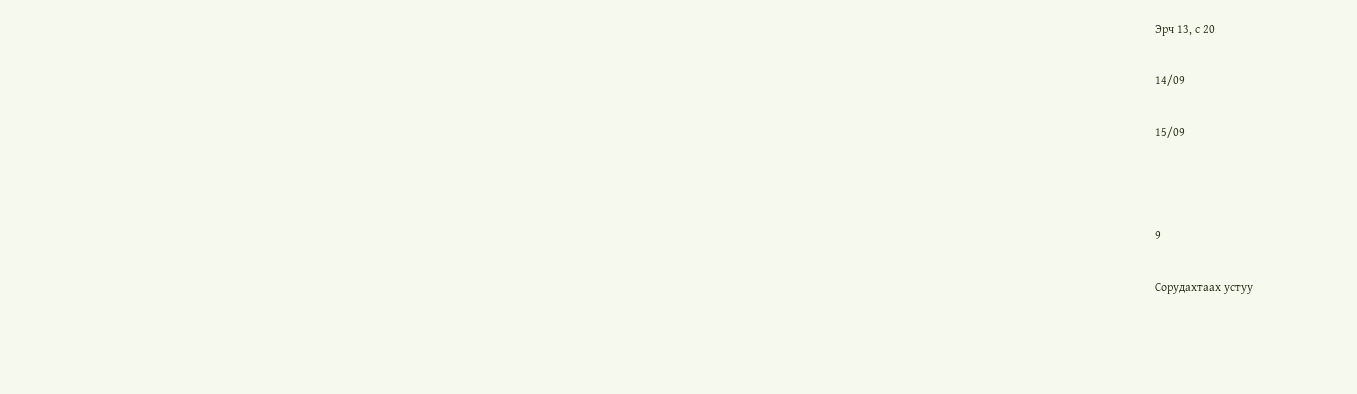Эрч 13, с 20

14/09

15/09



9

Сорудахтаах устуу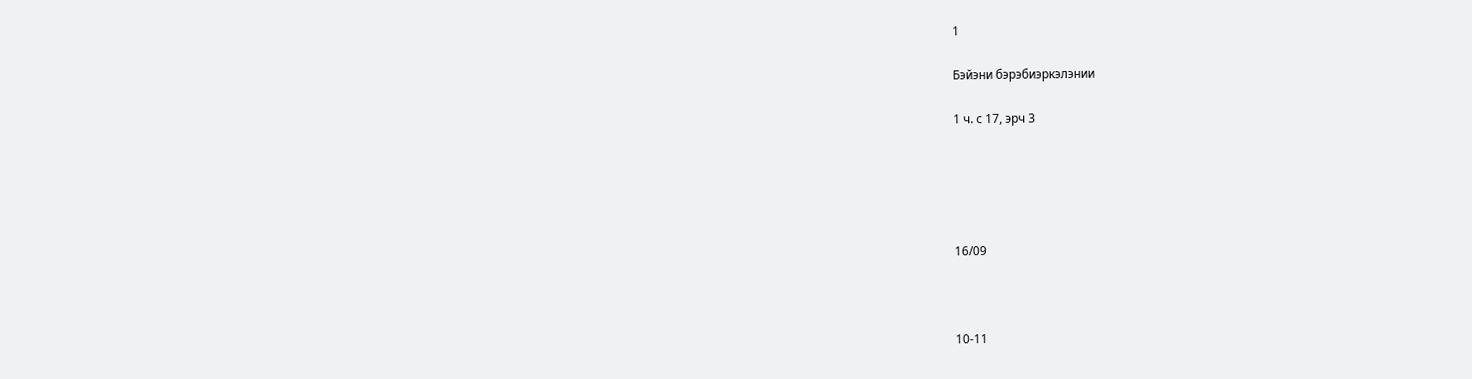1

Бэйэни бэрэбиэркэлэнии

1 ч. с 17, эрч 3





16/09



10-11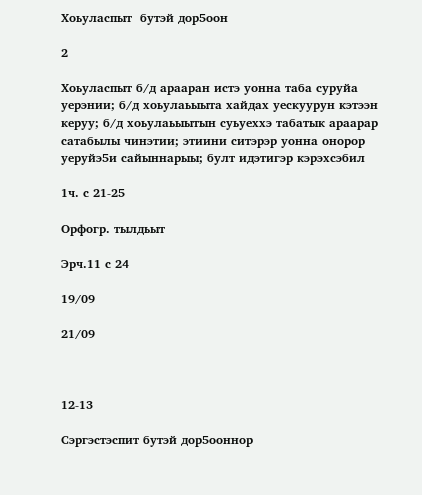Хоьуласпыт  бутэй дор5оон

2

Хоьуласпыт б/д арааран истэ уонна таба суруйа уерэнии; б/д хоьулаьыыта хайдах уескуурун кэтээн керуу; б/д хоьулаьыытын суьуеххэ табатык араарар сатабылы чинэтии; этиини ситэрэр уонна онорор уеруйэ5и сайыннарыы; булт идэтигэр кэрэхсэбил

1ч. с 21-25

Орфогр. тылдьыт

Эрч.11 с 24

19/09

21/09



12-13

Сэргэстэспит бутэй дор5ооннор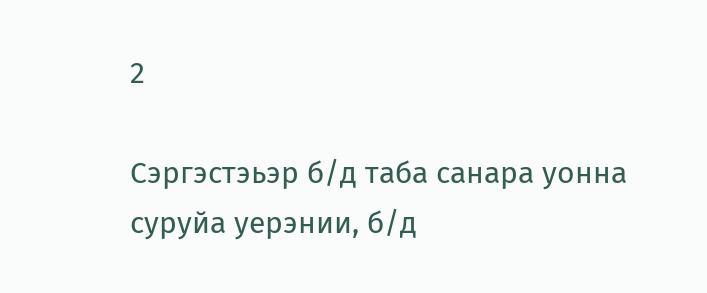2

Сэргэстэьэр б/д таба санара уонна суруйа уерэнии, б/д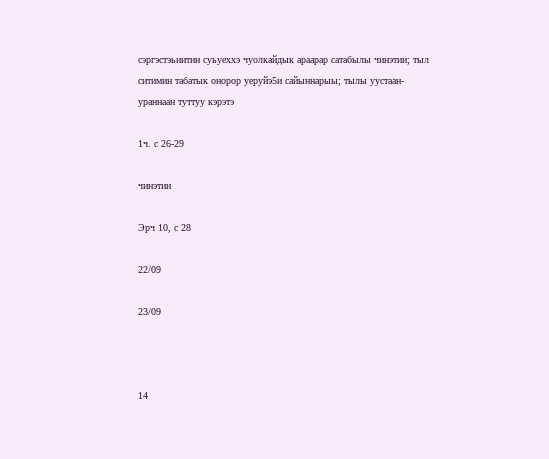сэргэстэьиитин суьуеххэ чуолкайдык араарар сатабылы чинэтии; тыл ситимин табатык онорор уеруйэ5и сайыннарыы; тылы уустаан-ураннаан туттуу кэрэтэ

1ч. с 26-29

чинэтии

Эрч 10, с 28

22/09

23/09



14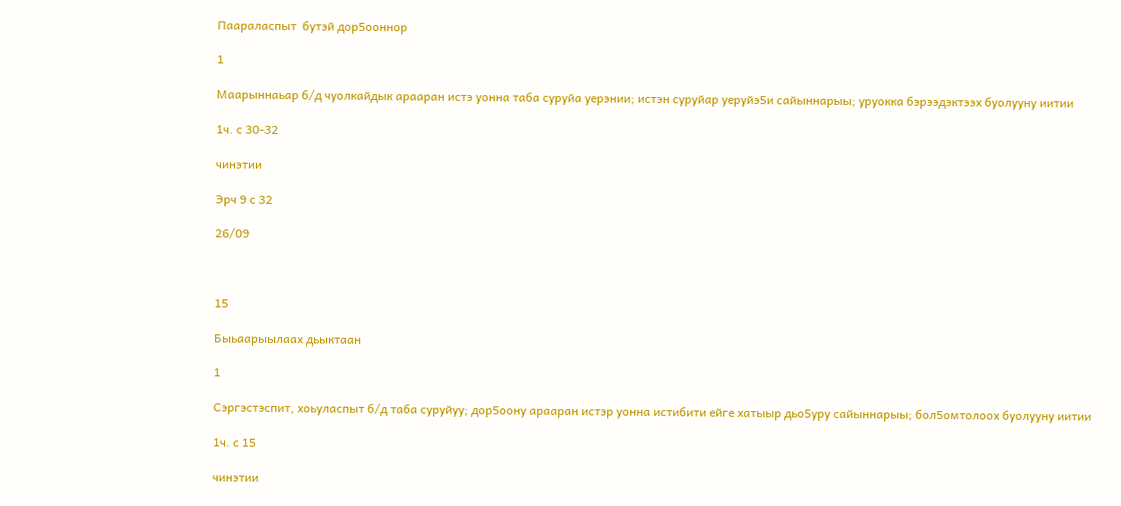Паараласпыт  бутэй дор5ооннор

1

Маарыннаьар б/д чуолкайдык арааран истэ уонна таба суруйа уерэнии; истэн суруйар уеруйэ5и сайыннарыы; уруокка бэрээдэктээх буолууну иитии

1ч. с 30-32

чинэтии

Эрч 9 с 32

26/09



15

Быьаарыылаах дьыктаан

1

Сэргэстэспит, хоьуласпыт б/д таба суруйуу; дор5оону арааран истэр уонна истибити ейге хатыыр дьо5уру сайыннарыы; бол5омтолоох буолууну иитии

1ч. с 15

чинэтии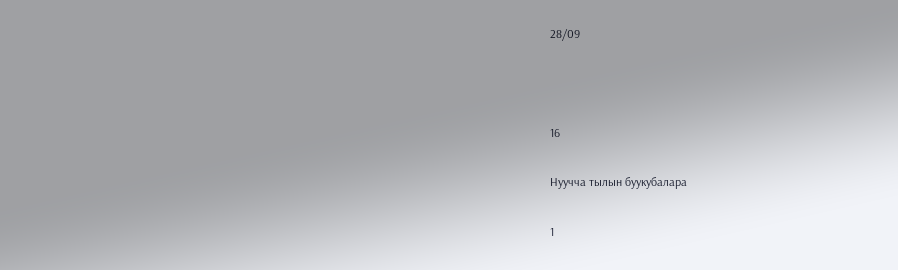28/09



16

Нуучча тылын буукубалара

1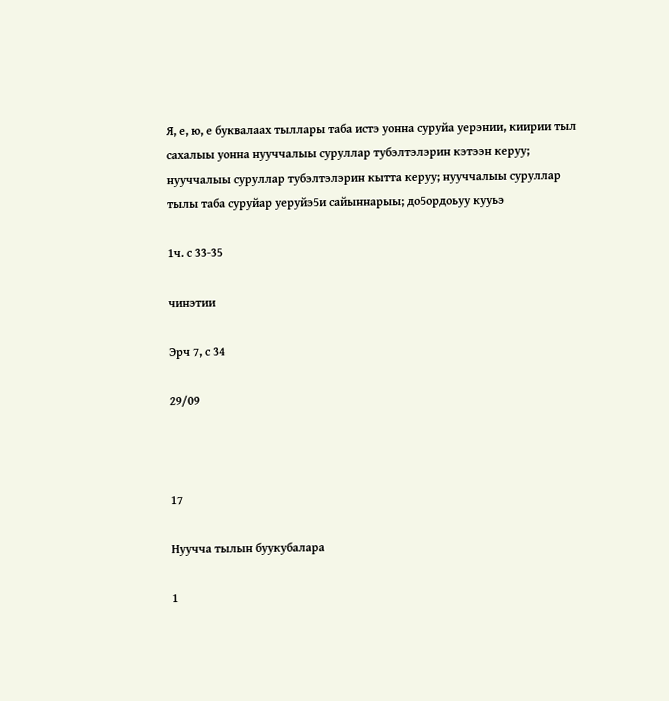Я, е, ю, е буквалаах тыллары таба истэ уонна суруйа уерэнии, киирии тыл сахалыы уонна нууччалыы суруллар тубэлтэлэрин кэтээн керуу; нууччалыы суруллар тубэлтэлэрин кытта керуу; нууччалыы суруллар тылы таба суруйар уеруйэ5и сайыннарыы; до5ордоьуу кууьэ

1ч. с 33-35

чинэтии

Эрч 7, с 34

29/09



17

Нуучча тылын буукубалара

1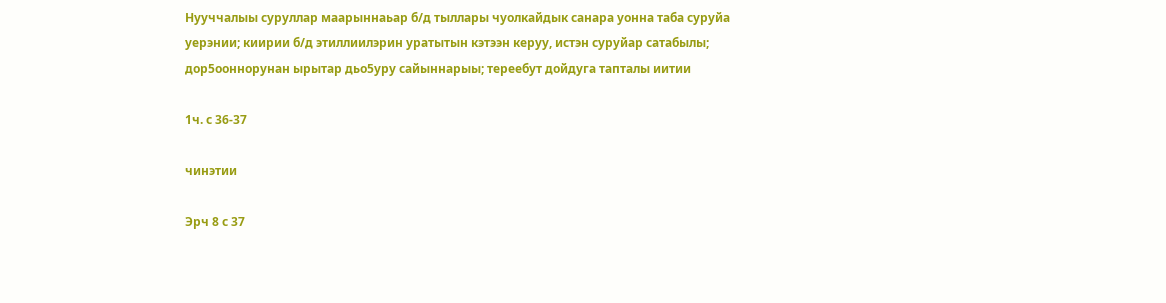Нууччалыы суруллар маарыннаьар б/д тыллары чуолкайдык санара уонна таба суруйа уерэнии; киирии б/д этиллиилэрин уратытын кэтээн керуу, истэн суруйар сатабылы; дор5ооннорунан ырытар дьо5уру сайыннарыы; тереебут дойдуга тапталы иитии

1ч. с 36-37

чинэтии

Эрч 8 с 37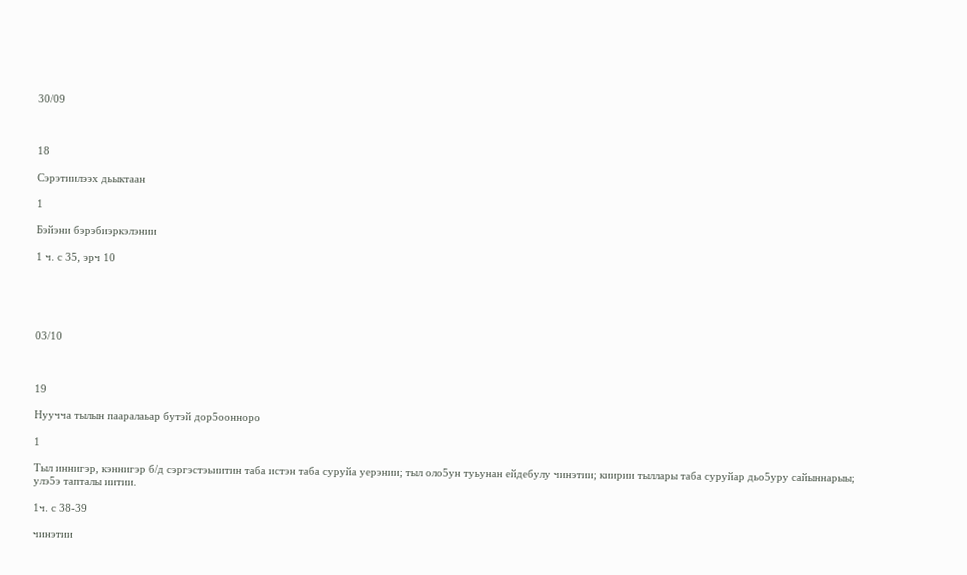30/09



18

Сэрэтиилээх дьыктаан

1

Бэйэни бэрэбиэркэлэнии

1 ч. с 35, эрч 10





03/10



19

Нуучча тылын пааралаьар бутэй дор5оонноро

1

Тыл иннигэр, кэннигэр б/д сэргэстэьиитин таба истэн таба суруйа уерэнии; тыл оло5ун туьунан ейдебулу чинэтии; киирии тыллары таба суруйар дьо5уру сайыннарыы; улэ5э тапталы иитии.

1ч. с 38-39

чинэтии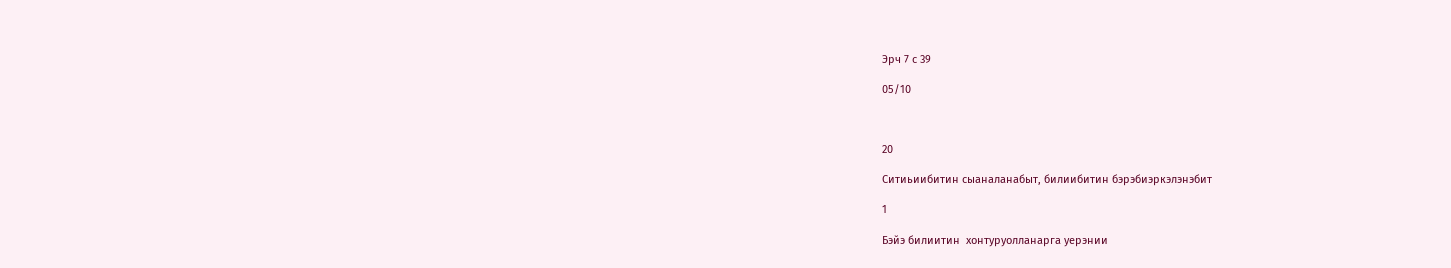Эрч 7 с 39

05/10



20

Ситиьиибитин сыаналанабыт, билиибитин бэрэбиэркэлэнэбит

1

Бэйэ билиитин  хонтуруолланарга уерэнии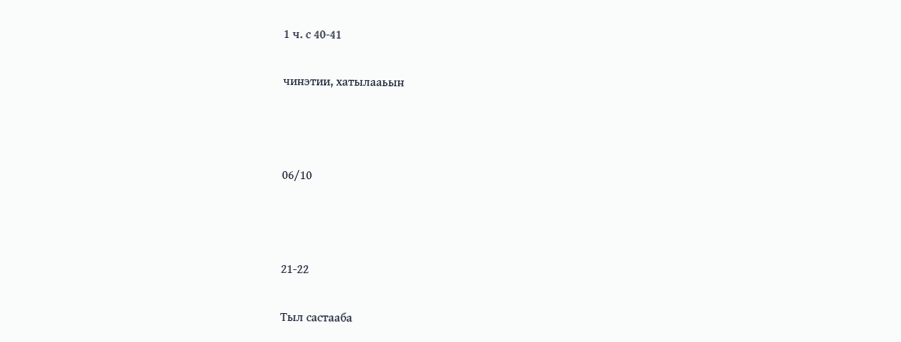1 ч. с 40-41

чинэтии, хатылааьын



06/10



21-22

Тыл састааба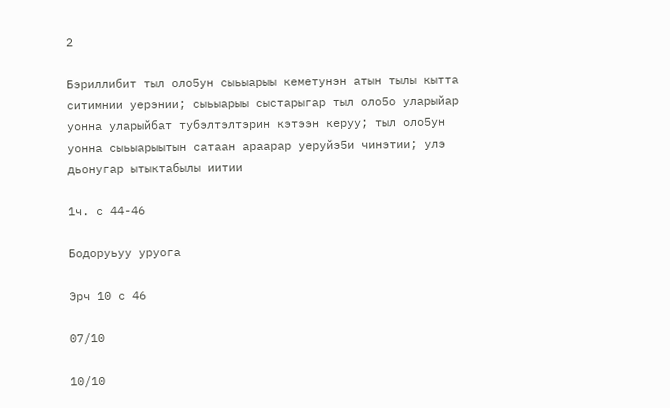2

Бэриллибит тыл оло5ун сыьыарыы кеметунэн атын тылы кытта ситимнии уерэнии; сыьыарыы сыстарыгар тыл оло5о уларыйар уонна уларыйбат тубэлтэлтэрин кэтээн керуу; тыл оло5ун уонна сыьыарыытын сатаан араарар уеруйэ5и чинэтии; улэ дьонугар ытыктабылы иитии

1ч. с 44-46

Бодоруьуу уруога

Эрч 10 с 46

07/10

10/10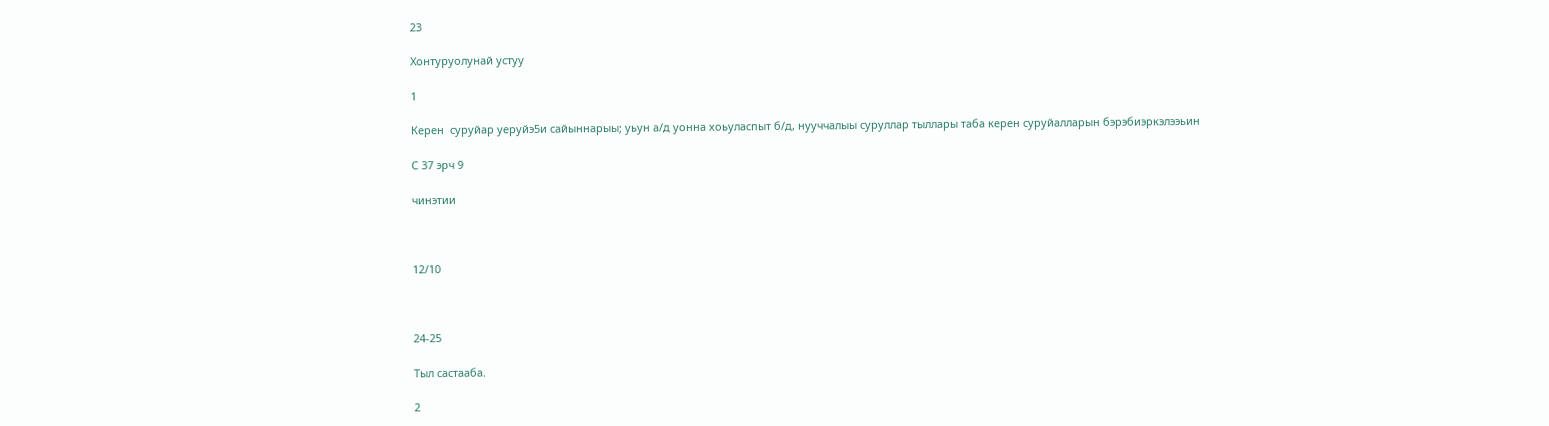23

Хонтуруолунай устуу

1

Керен  суруйар уеруйэ5и сайыннарыы; уьун а/д уонна хоьуласпыт б/д, нууччалыы суруллар тыллары таба керен суруйалларын бэрэбиэркэлээьин

С 37 эрч 9

чинэтии



12/10



24-25

Тыл састааба.

2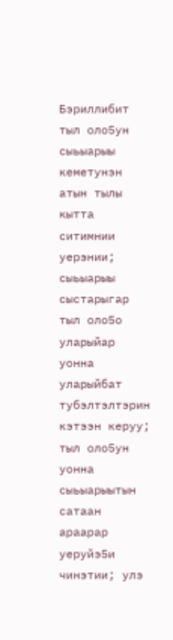Бэриллибит тыл оло5ун сыьыарыы кеметунэн атын тылы кытта ситимнии уерэнии; сыьыарыы сыстарыгар тыл оло5о уларыйар уонна уларыйбат тубэлтэлтэрин кэтээн керуу; тыл оло5ун уонна сыьыарыытын сатаан араарар уеруйэ5и чинэтии; улэ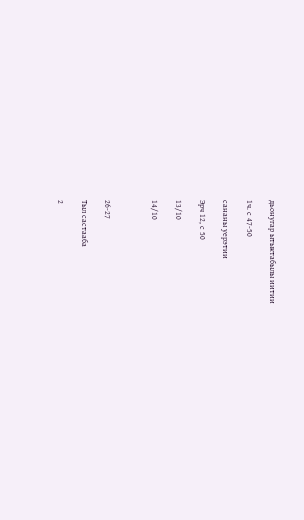дьонугар ытыктабылы иитии

1ч. с 47-50

сананы уерэтии

Эрч 12, с 50

13/10

14/10



26-27

Тыл састааба

2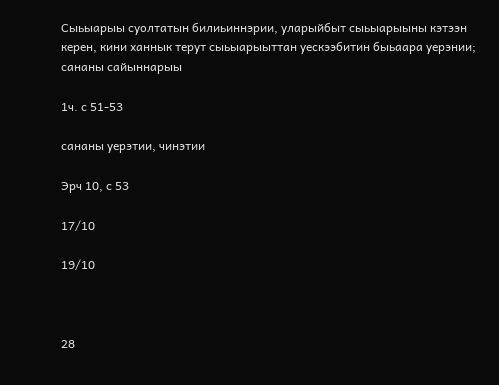Сыьыарыы суолтатын билиьиннэрии, уларыйбыт сыьыарыыны кэтээн керен, кини ханнык терут сыьыарыыттан уескээбитин быьаара уерэнии; сананы сайыннарыы

1ч. с 51-53

сананы уерэтии, чинэтии

Эрч 10, с 53

17/10

19/10



28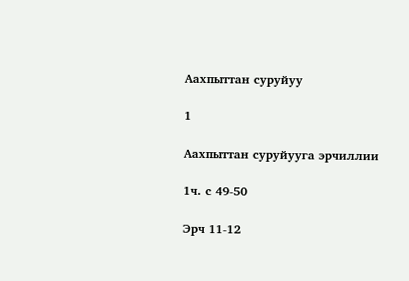Аахпыттан суруйуу

1

Аахпыттан суруйууга эрчиллии

1ч. с 49-50

Эрч 11-12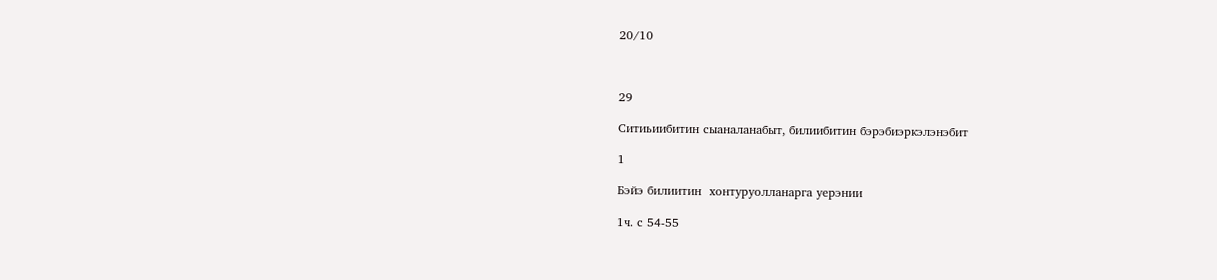20/10



29

Ситиьиибитин сыаналанабыт, билиибитин бэрэбиэркэлэнэбит

1

Бэйэ билиитин  хонтуруолланарга уерэнии

1ч. с 54-55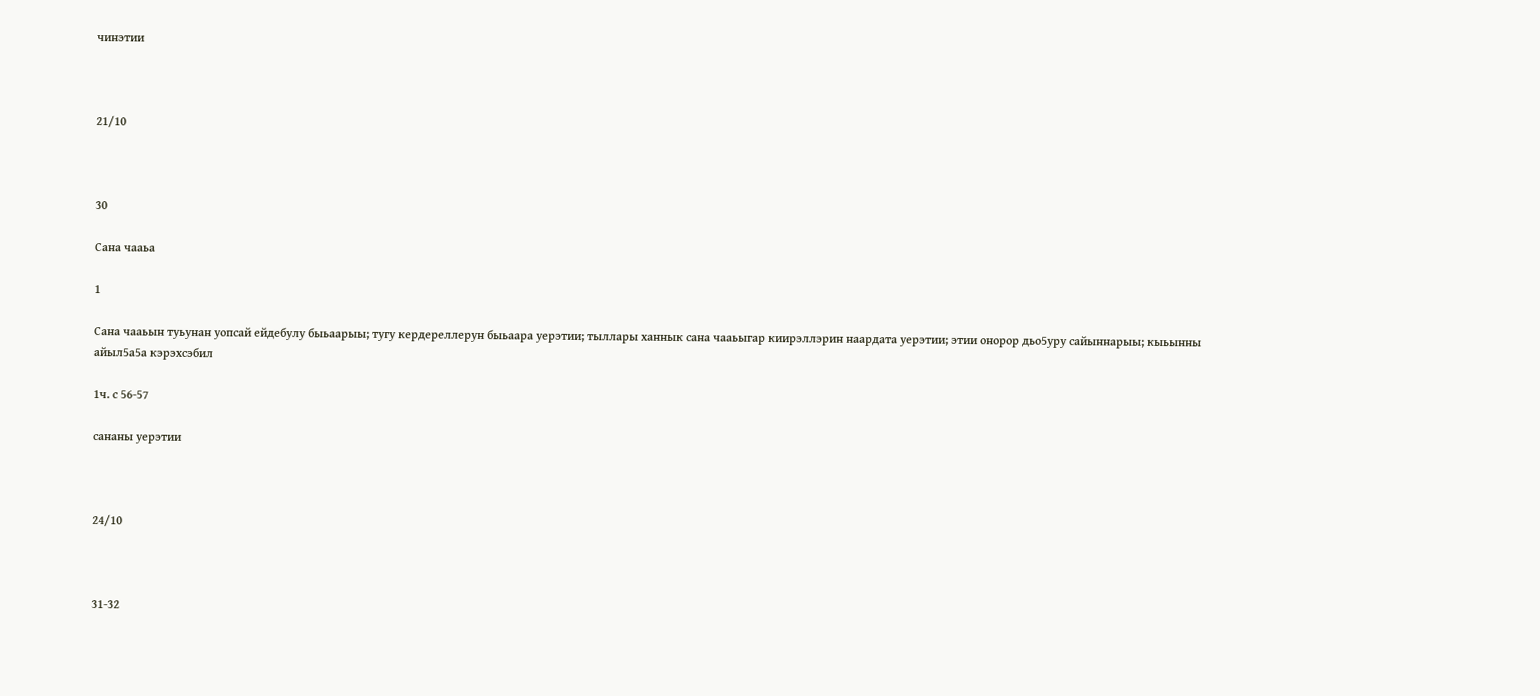чинэтии



21/10



30

Сана чааьа

1

Сана чааьын туьунан уопсай ейдебулу быьаарыы; тугу кердереллерун быьаара уерэтии; тыллары ханнык сана чааьыгар киирэллэрин наардата уерэтии; этии онорор дьо5уру сайыннарыы; кыьынны айыл5а5а кэрэхсэбил

1ч. с 56-57

сананы уерэтии



24/10



31-32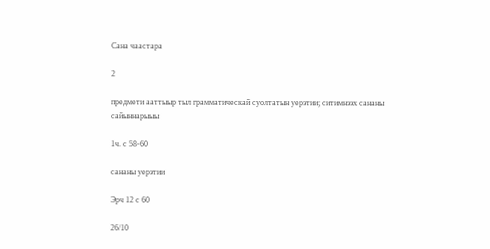Сана чаастара

2

предмети ааттыыр тыл грамматическай суолтатын уерэтии; ситимнээх сананы сайыннарыыы

1ч. с 58-60

сананы уерэтии

Эрч 12 с 60

26/10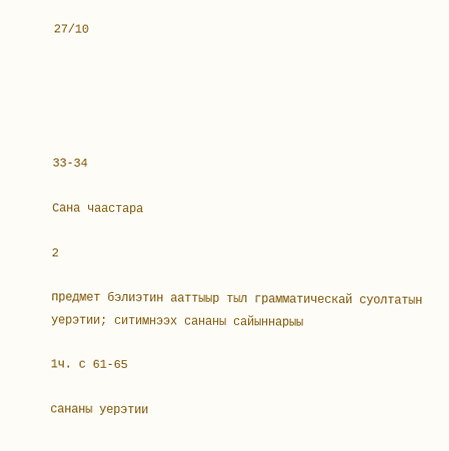27/10





33-34

Сана чаастара

2

предмет бэлиэтин ааттыыр тыл грамматическай суолтатын уерэтии; ситимнээх сананы сайыннарыы

1ч. с 61-65

сананы уерэтии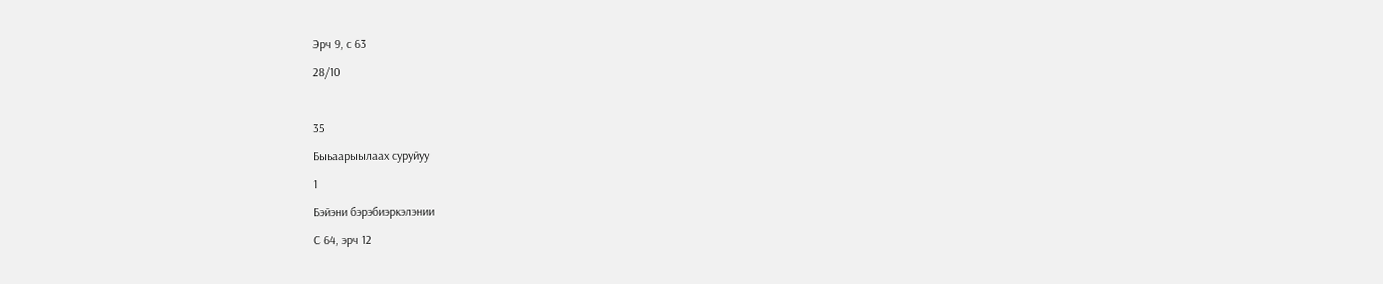Эрч 9, с 63

28/10



35

Быьаарыылаах суруйуу

1

Бэйэни бэрэбиэркэлэнии

С 64, эрч 12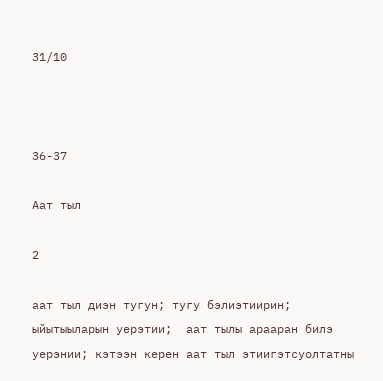31/10



36-37

Аат тыл

2

аат тыл диэн тугун; тугу бэлиэтиирин; ыйытыыларын уерэтии;  аат тылы арааран билэ уерэнии; кэтээн керен аат тыл этиигэтсуолтатны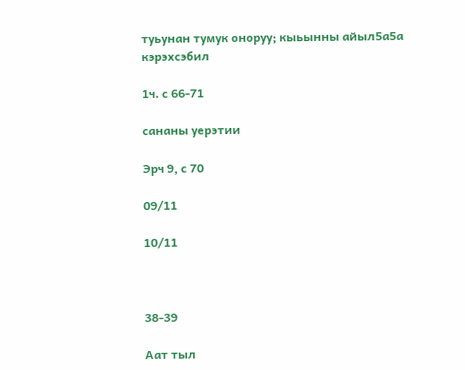туьунан тумук оноруу; кыьынны айыл5а5а кэрэхсэбил

1ч. с 66-71

сананы уерэтии

Эрч 9, с 70

09/11

10/11



38-39

Аат тыл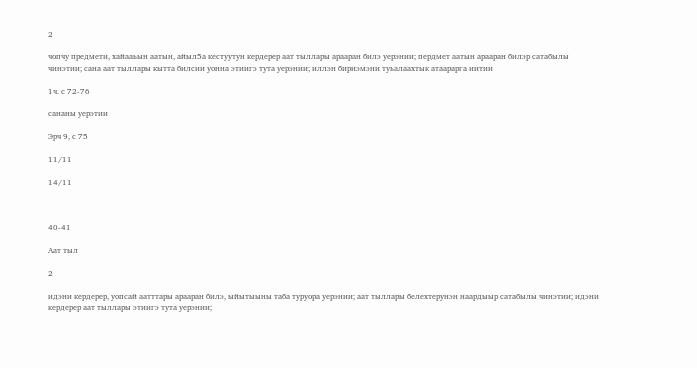2

чопчу предмети, хайааьын аатын, айыл5а кестуутун кердерер аат тыллары арааран билэ уерэнии; пердмет аатын арааран билэр сатабылы чинэтии; сана аат тыллары кытта билсии уонна этиигэ тута уерэнии; иллэн бириэмэни туьалаахтык атаарарга иитии

1ч. с 72-76

сананы уерэтии

Эрч 9, с 75

11/11

14/11



40-41

Аат тыл

2

идэни кердерер, уопсай аатттары арааран билэ, ыйытыыны таба туруора уерэнии; аат тыллары белехтерунэн наардыыр сатабылы чинэтии; идэни кердерер аат тыллары этиигэ тута уерэнии;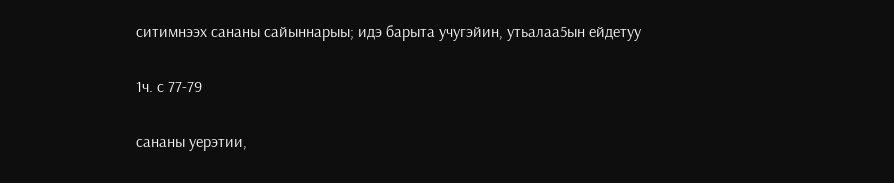ситимнээх сананы сайыннарыы; идэ барыта учугэйин, утьалаа5ын ейдетуу

1ч. с 77-79

сананы уерэтии,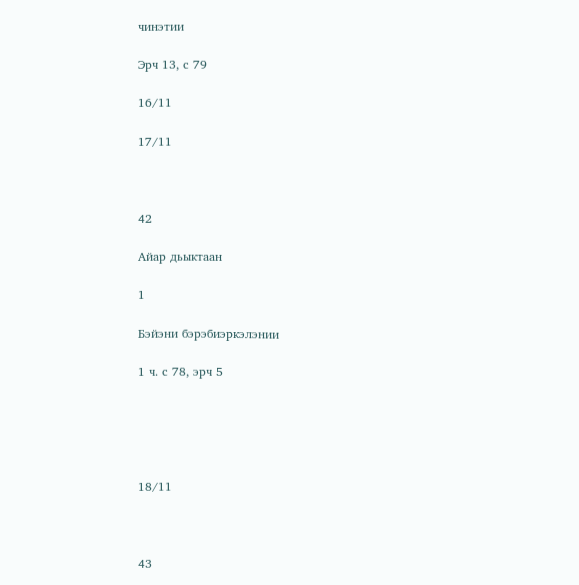чинэтии

Эрч 13, с 79

16/11

17/11



42

Айар дьыктаан

1

Бэйэни бэрэбиэркэлэнии

1 ч. с 78, эрч 5





18/11



43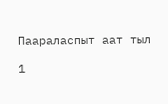Паараласпыт аат тыл

1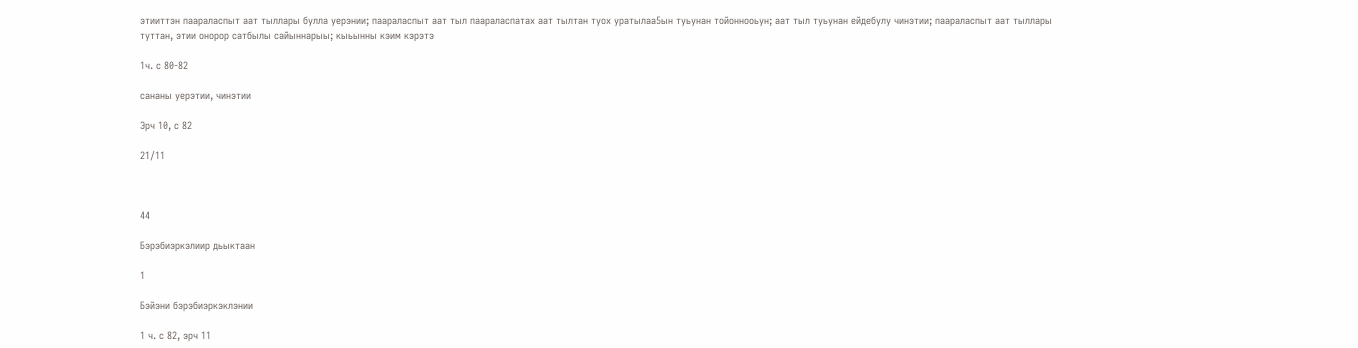этииттэн паараласпыт аат тыллары булла уерэнии; паараласпыт аат тыл паараласпатах аат тылтан туох уратылаа5ын туьунан тойоннооьун; аат тыл туьунан ейдебулу чинэтии; паараласпыт аат тыллары туттан, этии онорор сатбылы сайыннарыы; кыьынны кэим кэрэтэ

1ч. с 80-82

сананы уерэтии, чинэтии

Эрч 10, с 82

21/11



44

Бэрэбиэркэлиир дьыктаан

1

Бэйэни бэрэбиэркэклэнии

1 ч. с 82, эрч 11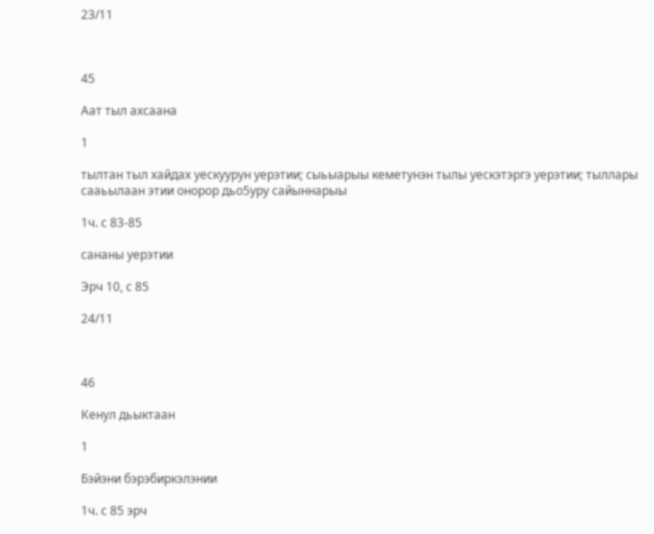23/11



45

Аат тыл ахсаана

1

тылтан тыл хайдах уескуурун уерэтии; сыьыарыы кеметунэн тылы уескэтэргэ уерэтии; тыллары сааьылаан этии онорор дьо5уру сайыннарыы

1ч. с 83-85

сананы уерэтии

Эрч 10, с 85

24/11



46

Кенул дьыктаан

1

Бэйэни бэрэбиркэлэнии

1ч. с 85 эрч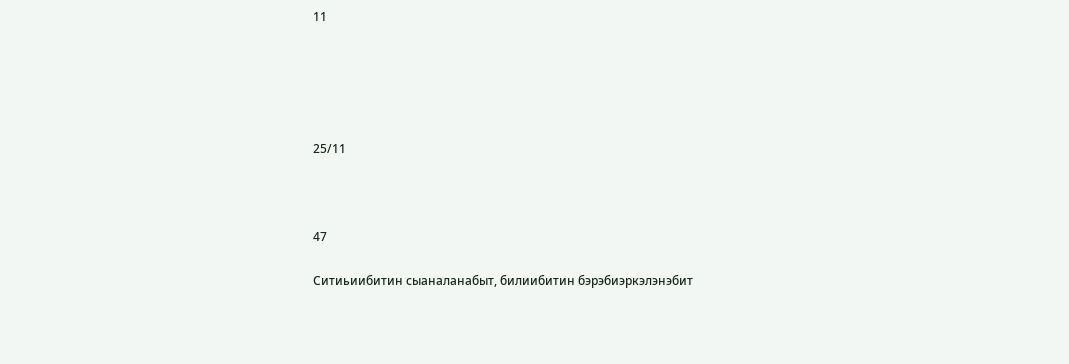11





25/11



47

Ситиьиибитин сыаналанабыт, билиибитин бэрэбиэркэлэнэбит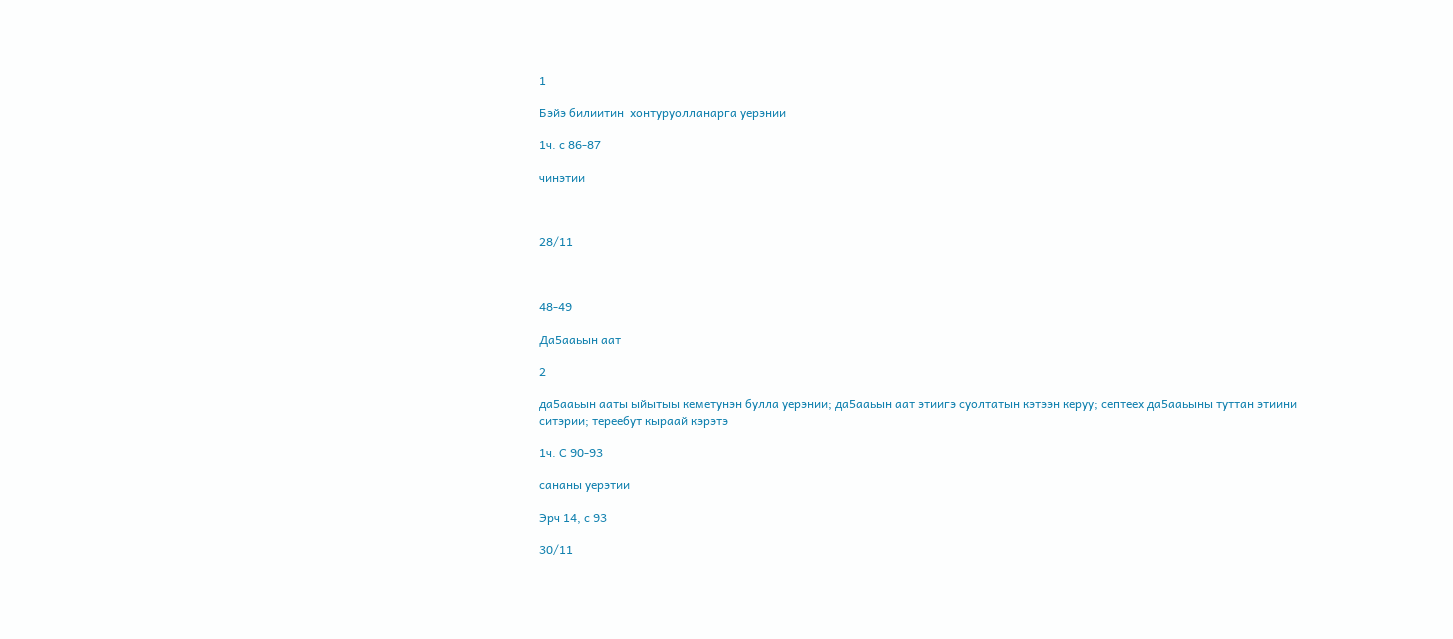1

Бэйэ билиитин  хонтуруолланарга уерэнии

1ч. с 86-87

чинэтии



28/11



48-49

Да5ааьын аат

2

да5ааьын ааты ыйытыы кеметунэн булла уерэнии; да5ааьын аат этиигэ суолтатын кэтээн керуу; септеех да5ааьыны туттан этиини ситэрии; тереебут кыраай кэрэтэ

1ч. С 90-93

сананы уерэтии

Эрч 14, с 93

30/11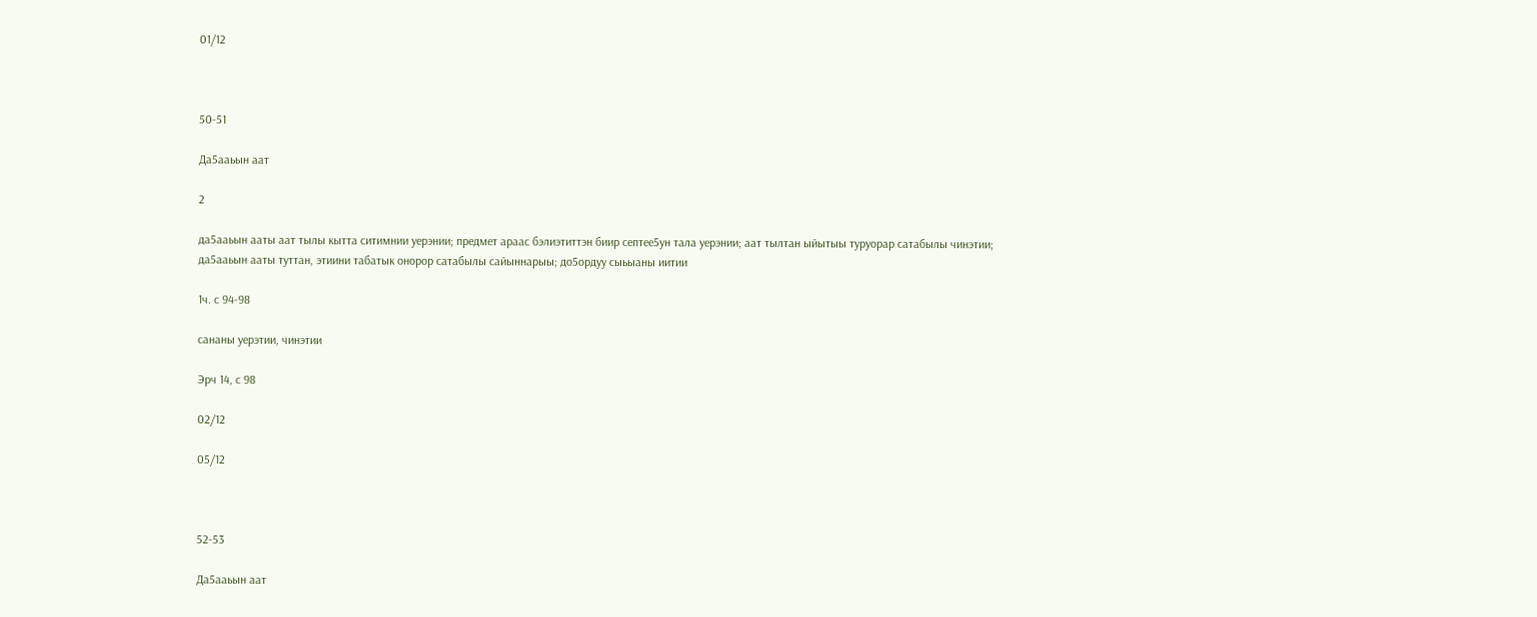01/12



50-51

Да5ааьын аат

2

да5ааьын ааты аат тылы кытта ситимнии уерэнии; предмет араас бэлиэтиттэн биир септее5ун тала уерэнии; аат тылтан ыйытыы туруорар сатабылы чинэтии; да5ааьын ааты туттан, этиини табатык онорор сатабылы сайыннарыы; до5ордуу сыьыаны иитии

1ч. с 94-98

сананы уерэтии, чинэтии

Эрч 14, с 98

02/12

05/12



52-53

Да5ааьын аат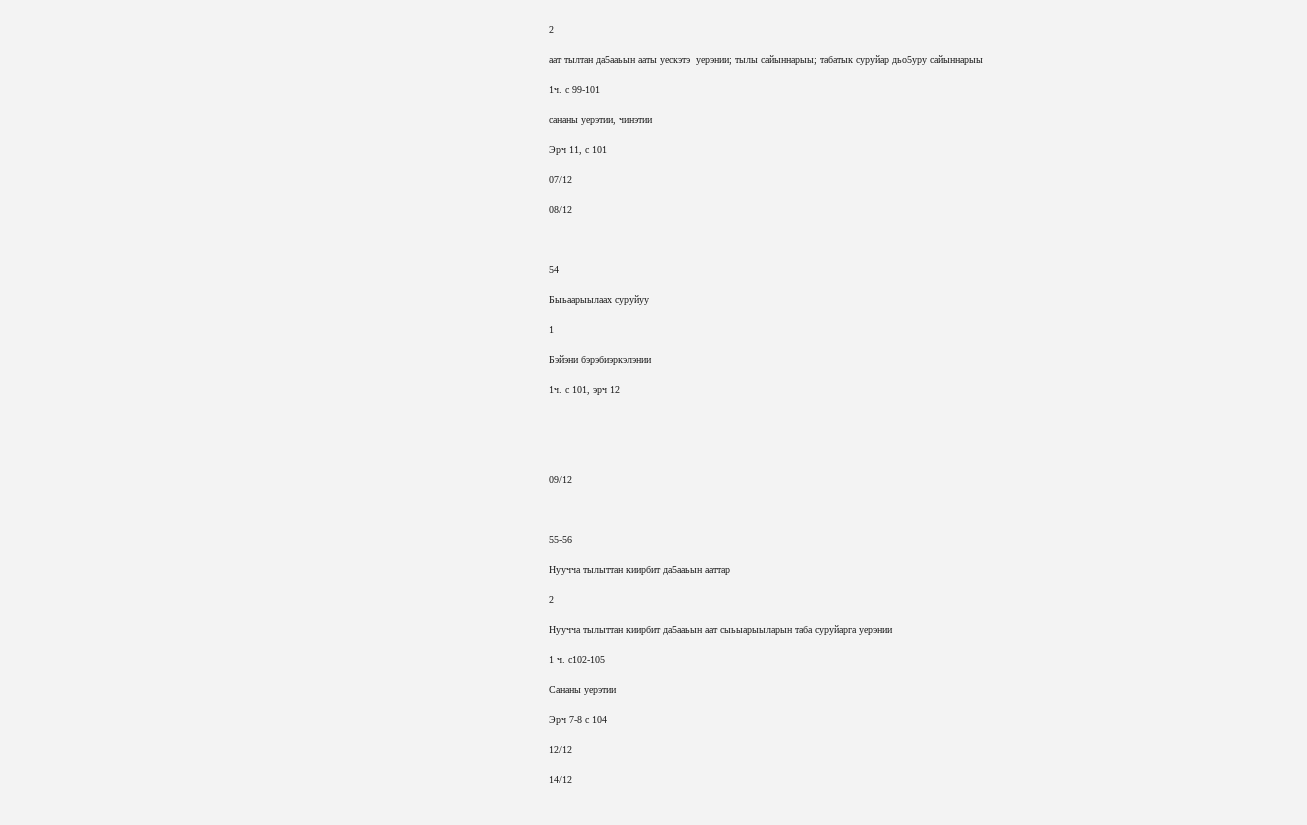2

аат тылтан да5ааьын ааты уескэтэ  уерэнии; тылы сайыннарыы; табатык суруйар дьо5уру сайыннарыы

1ч. с 99-101

сананы уерэтии, чинэтии

Эрч 11, с 101

07/12

08/12



54

Быьаарыылаах суруйуу

1

Бэйэни бэрэбиэркэлэнии

1ч. с 101, эрч 12





09/12



55-56

Нуучча тылыттан киирбит да5ааьын ааттар

2

Нуучча тылыттан киирбит да5ааьын аат сыьыарыыларын таба суруйарга уерэнии

1 ч. с102-105

Сананы уерэтии

Эрч 7-8 с 104

12/12

14/12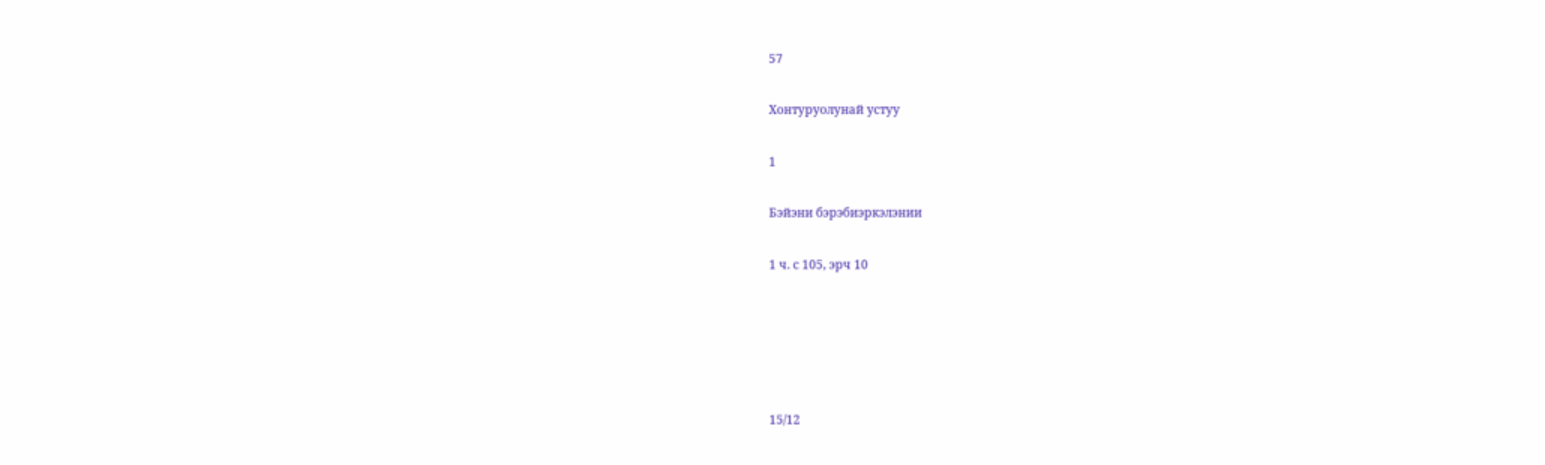57

Хонтуруолунай устуу

1

Бэйэни бэрэбиэркэлэнии

1 ч. с 105, эрч 10





15/12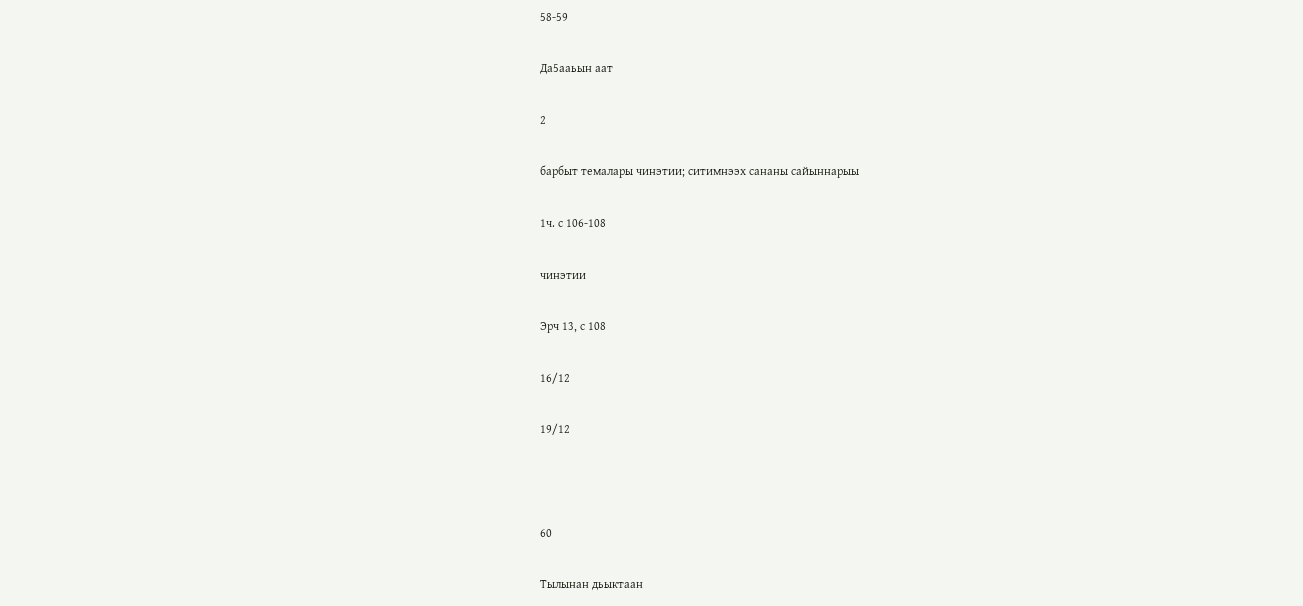58-59

Да5ааьын аат

2

барбыт темалары чинэтии; ситимнээх сананы сайыннарыы

1ч. с 106-108

чинэтии

Эрч 13, с 108

16/12

19/12



60

Тылынан дьыктаан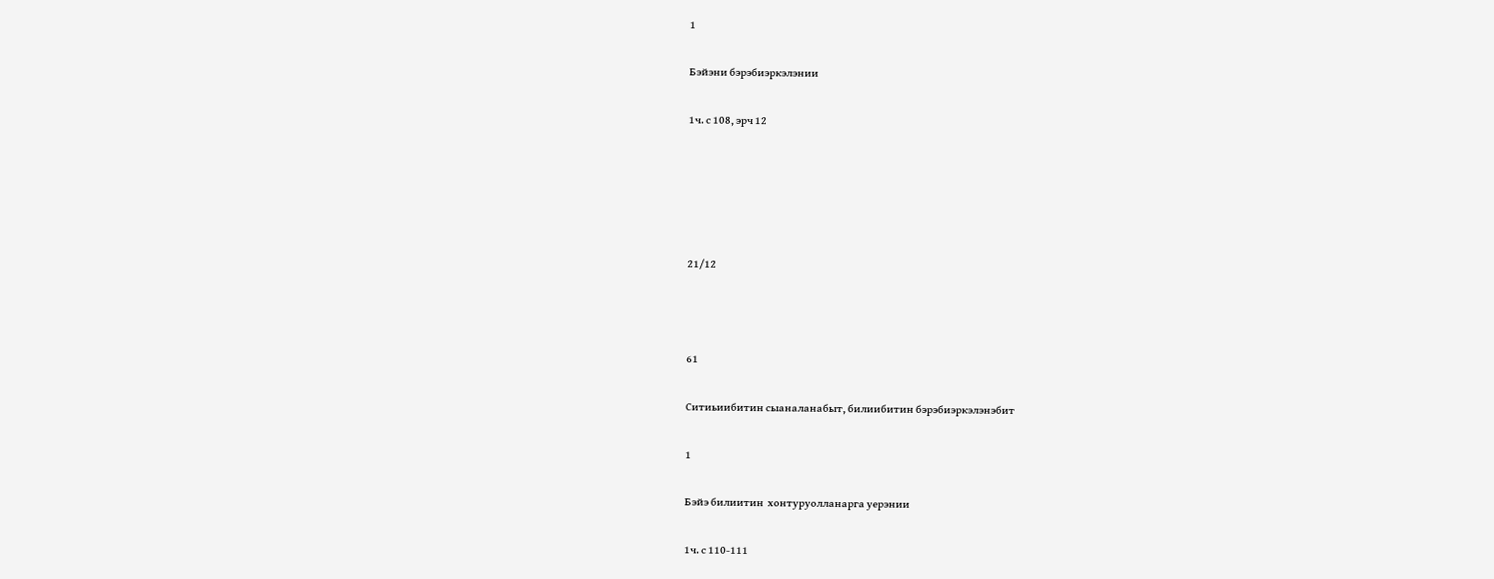1

Бэйэни бэрэбиэркэлэнии

1ч. с 108, эрч 12





21/12



61

Ситиьиибитин сыаналанабыт, билиибитин бэрэбиэркэлэнэбит

1

Бэйэ билиитин  хонтуруолланарга уерэнии

1ч. с 110-111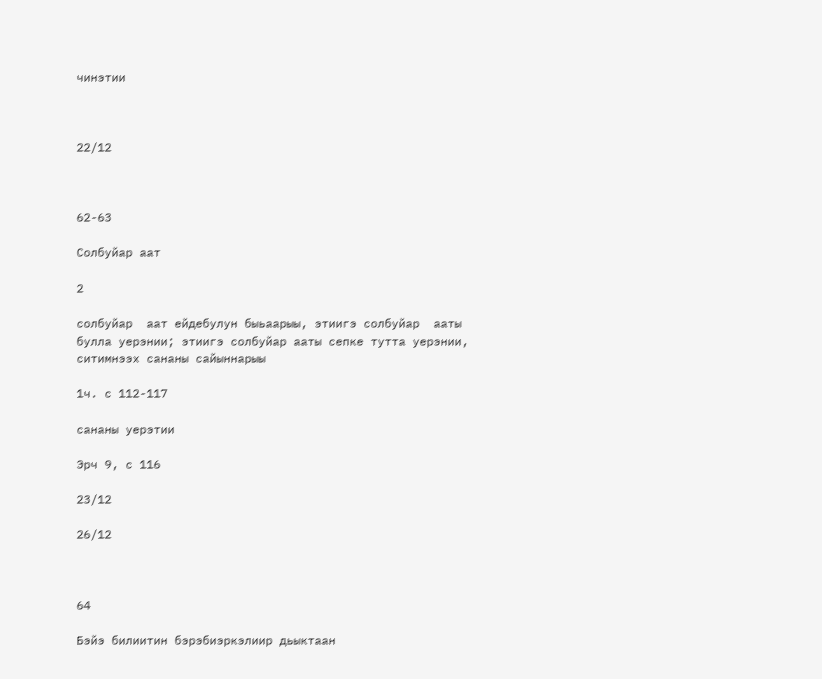чинэтии



22/12



62-63

Солбуйар аат

2

солбуйар  аат ейдебулун быьаарыы, этиигэ солбуйар  ааты булла уерэнии; этиигэ солбуйар ааты сепке тутта уерэнии, ситимнээх сананы сайыннарыы

1ч. с 112-117

сананы уерэтии

Эрч 9, с 116

23/12

26/12



64

Бэйэ билиитин бэрэбиэркэлиир дьыктаан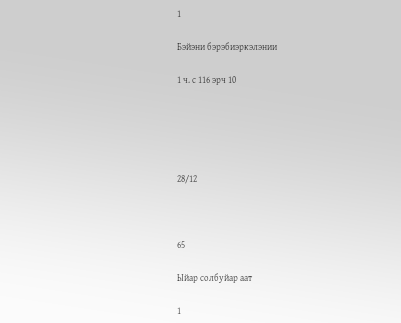1

Бэйэни бэрэбиэркэлэнии

1 ч. с 116 эрч 10





28/12



65

Ыйар солбуйар аат

1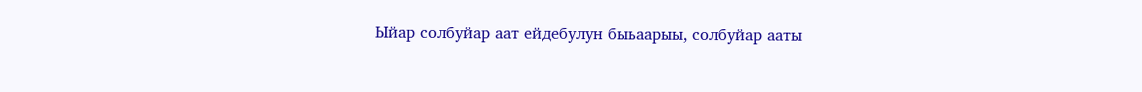Ыйар солбуйар аат ейдебулун быьаарыы, солбуйар ааты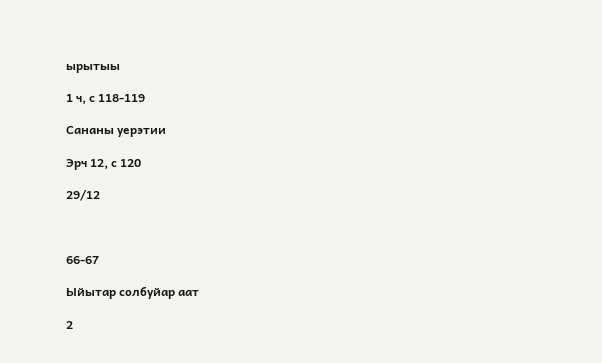ырытыы

1 ч, с 118-119

Сананы уерэтии

Эрч 12, с 120

29/12



66-67

Ыйытар солбуйар аат

2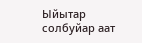Ыйытар солбуйар аат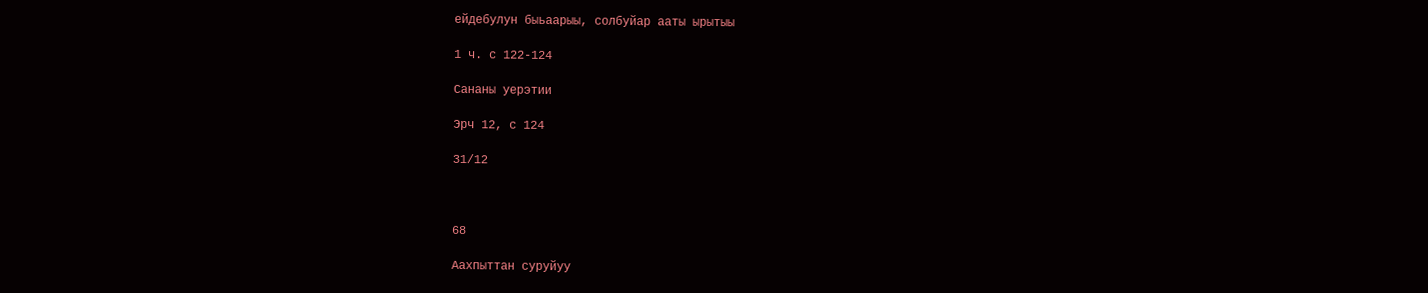ейдебулун быьаарыы, солбуйар ааты ырытыы

1 ч. с 122-124

Сананы уерэтии

Эрч 12, с 124

31/12



68

Аахпыттан суруйуу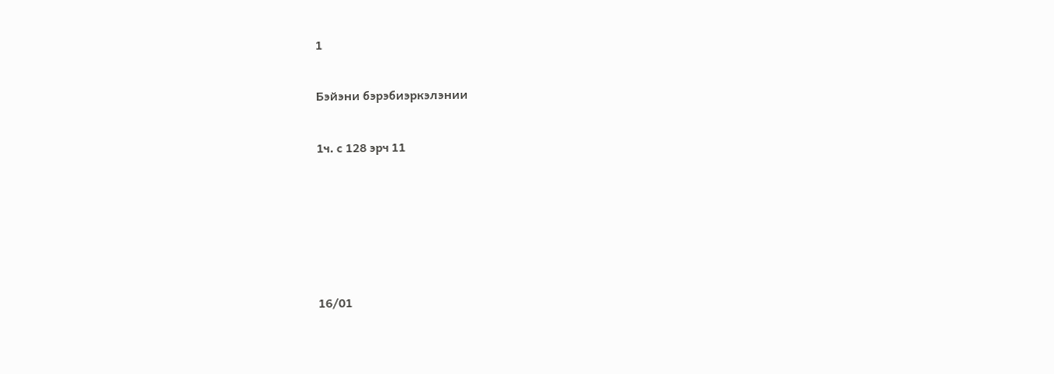1

Бэйэни бэрэбиэркэлэнии

1ч. с 128 эрч 11





16/01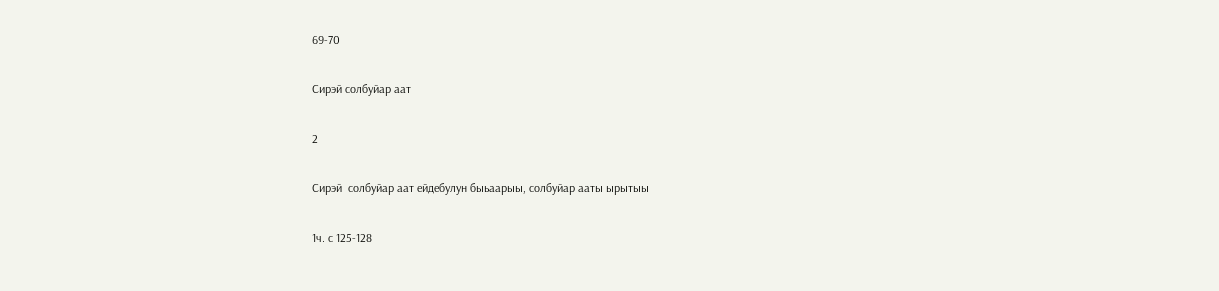69-70

Сирэй солбуйар аат

2

Сирэй  солбуйар аат ейдебулун быьаарыы, солбуйар ааты ырытыы

1ч. с 125-128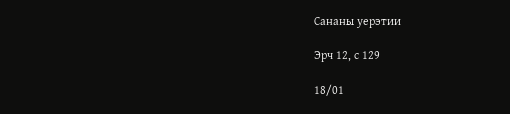Сананы уерэтии

Эрч 12, с 129

18/01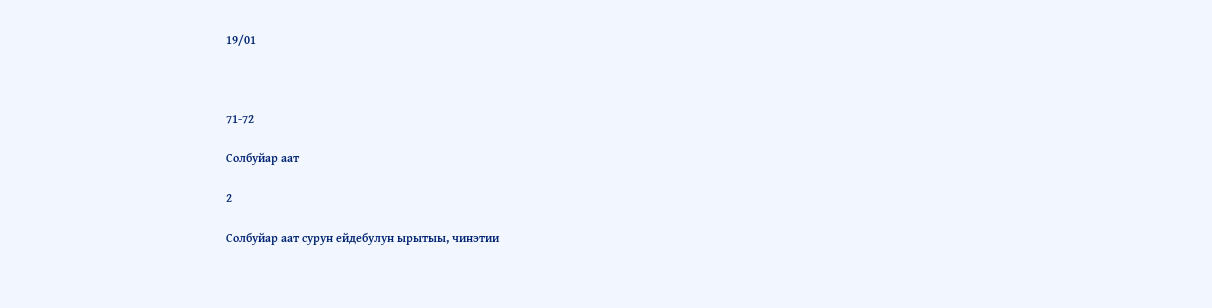19/01



71-72

Солбуйар аат

2

Солбуйар аат сурун ейдебулун ырытыы, чинэтии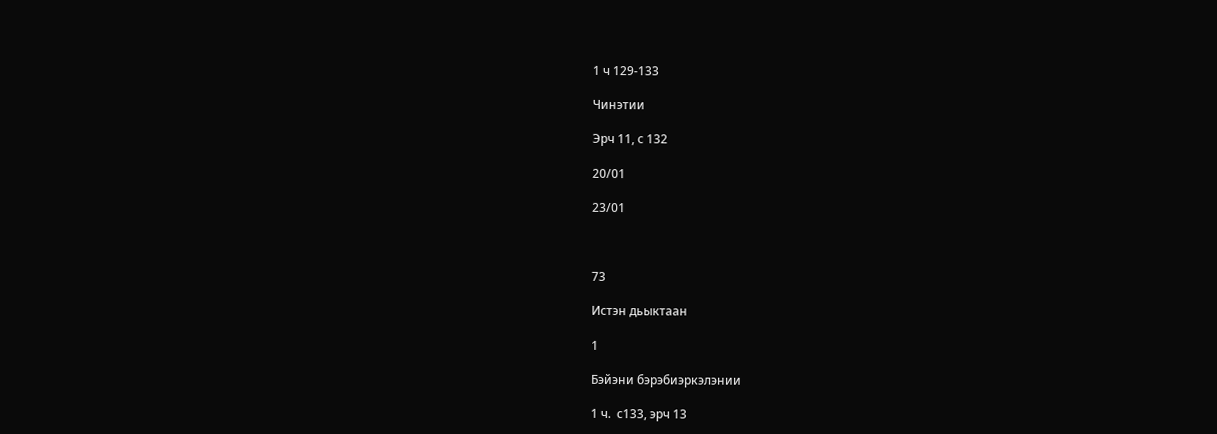1 ч 129-133

Чинэтии

Эрч 11, с 132

20/01

23/01



73

Истэн дьыктаан

1

Бэйэни бэрэбиэркэлэнии

1 ч.  с133, эрч 13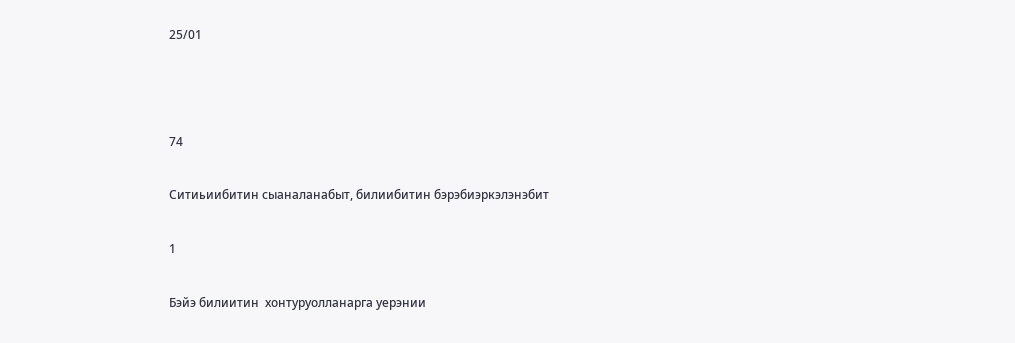25/01



74

Ситиьиибитин сыаналанабыт, билиибитин бэрэбиэркэлэнэбит

1

Бэйэ билиитин  хонтуруолланарга уерэнии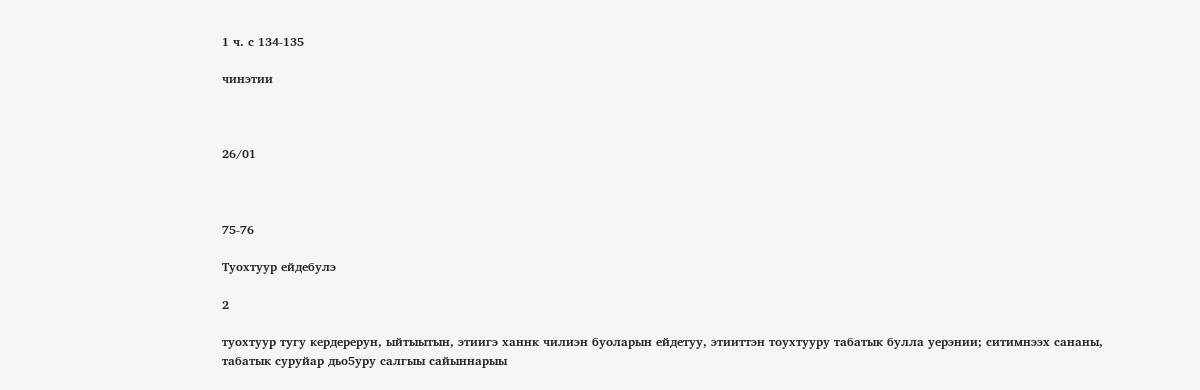1 ч. с 134-135

чинэтии



26/01



75-76

Туохтуур ейдебулэ

2

туохтуур тугу кердерерун, ыйтыытын, этиигэ ханнк чилиэн буоларын ейдетуу, этииттэн тоухтууру табатык булла уерэнии; ситимнээх сананы, табатык суруйар дьо5уру салгыы сайыннарыы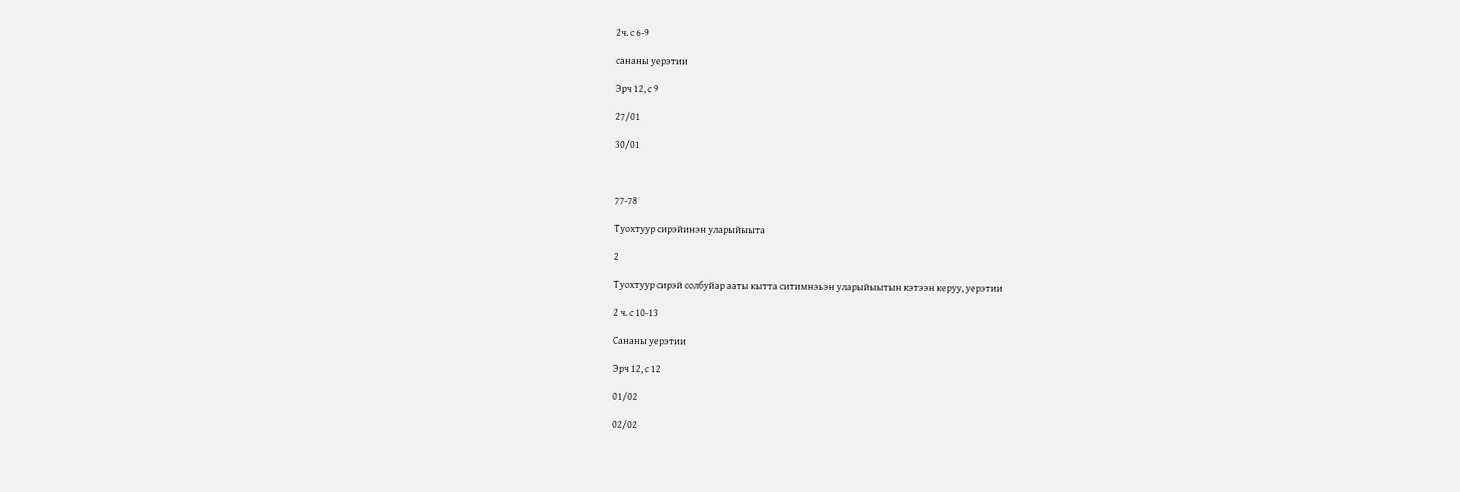2ч. с 6-9

сананы уерэтии

Эрч 12, с 9

27/01

30/01



77-78

Туохтуур сирэйинэн уларыйыыта

2

Туохтуур сирэй солбуйар ааты кытта ситимнэьэн уларыйыытын кэтээн керуу, уерэтии

2 ч. с 10-13

Сананы уерэтии

Эрч 12, с 12

01/02

02/02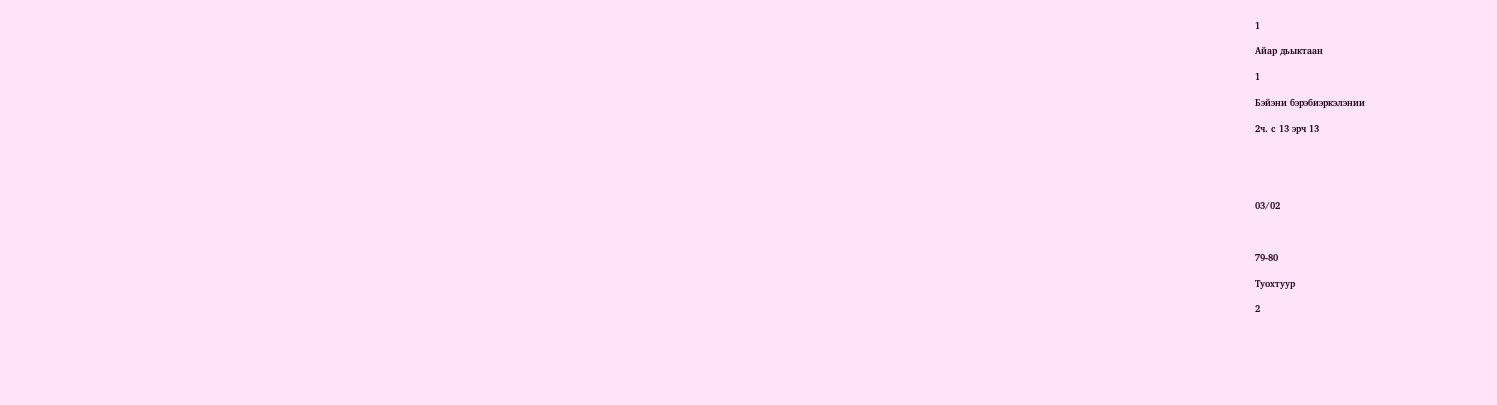1

Айар дьыктаан

1

Бэйэни бэрэбиэркэлэнии

2ч. с 13 эрч 13





03/02



79-80

Туохтуур

2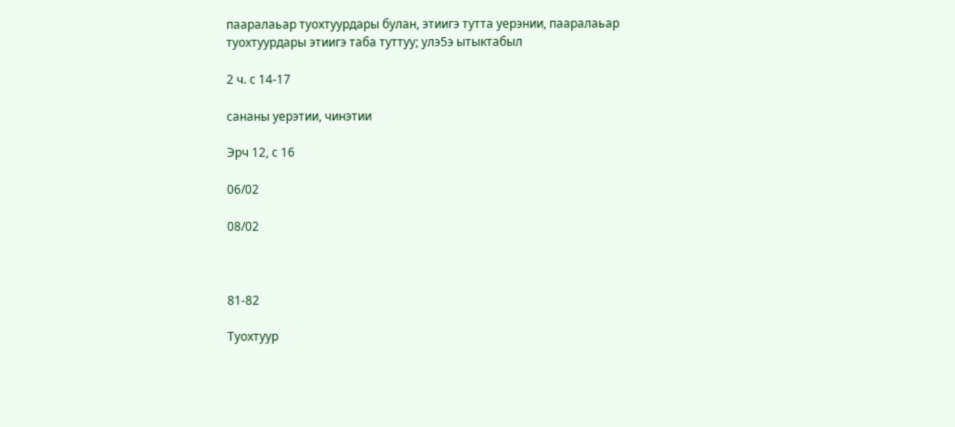пааралаьар туохтуурдары булан, этиигэ тутта уерэнии, пааралаьар туохтуурдары этиигэ таба туттуу; улэ5э ытыктабыл

2 ч. с 14-17

сананы уерэтии, чинэтии

Эрч 12, с 16

06/02

08/02



81-82

Туохтуур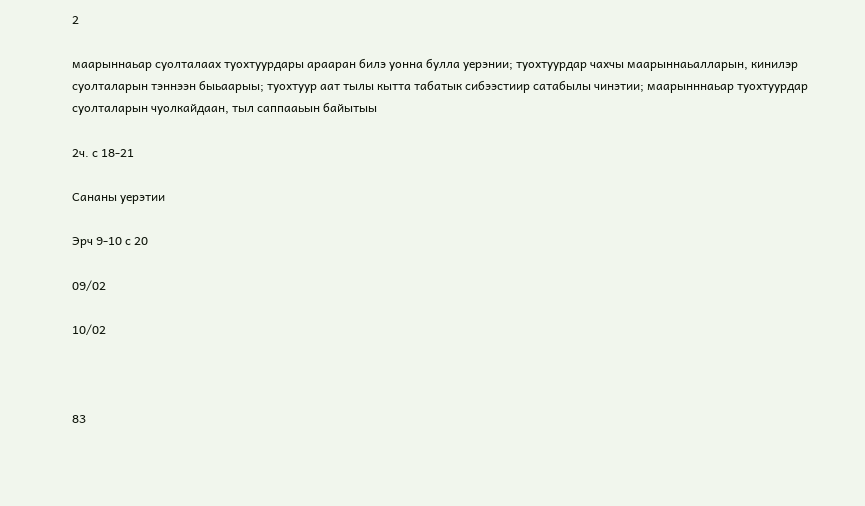2

маарыннаьар суолталаах туохтуурдары арааран билэ уонна булла уерэнии; туохтуурдар чахчы маарыннаьалларын, кинилэр суолталарын тэннээн быьаарыы; туохтуур аат тылы кытта табатык сибээстиир сатабылы чинэтии; маарынннаьар туохтуурдар суолталарын чуолкайдаан, тыл саппааьын байытыы

2ч. с 18-21

Сананы уерэтии

Эрч 9-10 с 20

09/02

10/02



83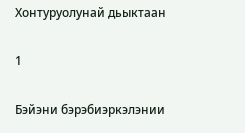Хонтуруолунай дьыктаан

1

Бэйэни бэрэбиэркэлэнии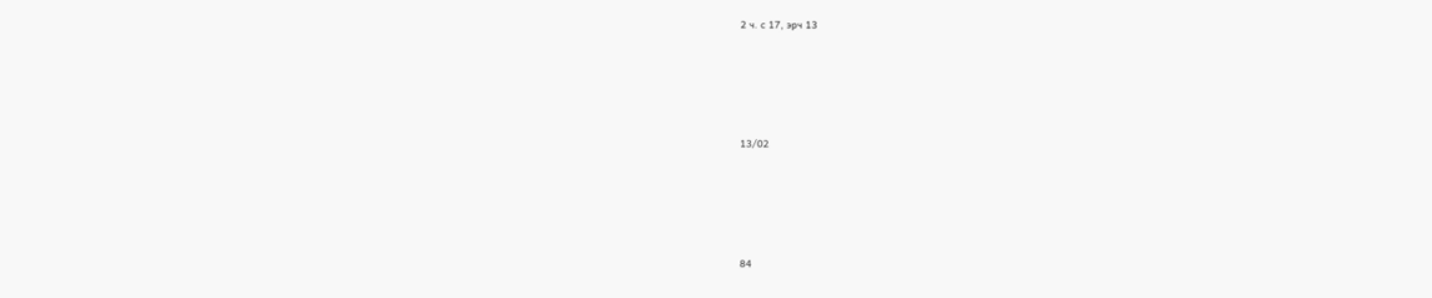2 ч. с 17, эрч 13





13/02





84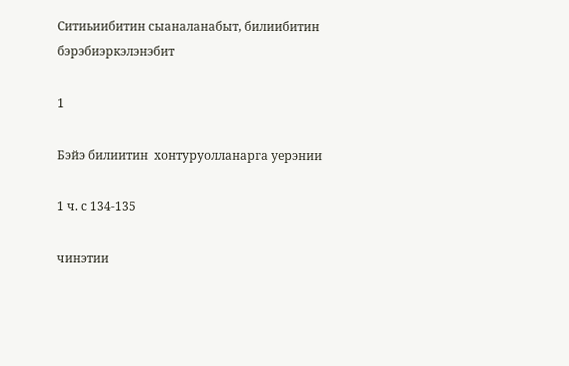Ситиьиибитин сыаналанабыт, билиибитин бэрэбиэркэлэнэбит

1

Бэйэ билиитин  хонтуруолланарга уерэнии

1 ч. с 134-135

чинэтии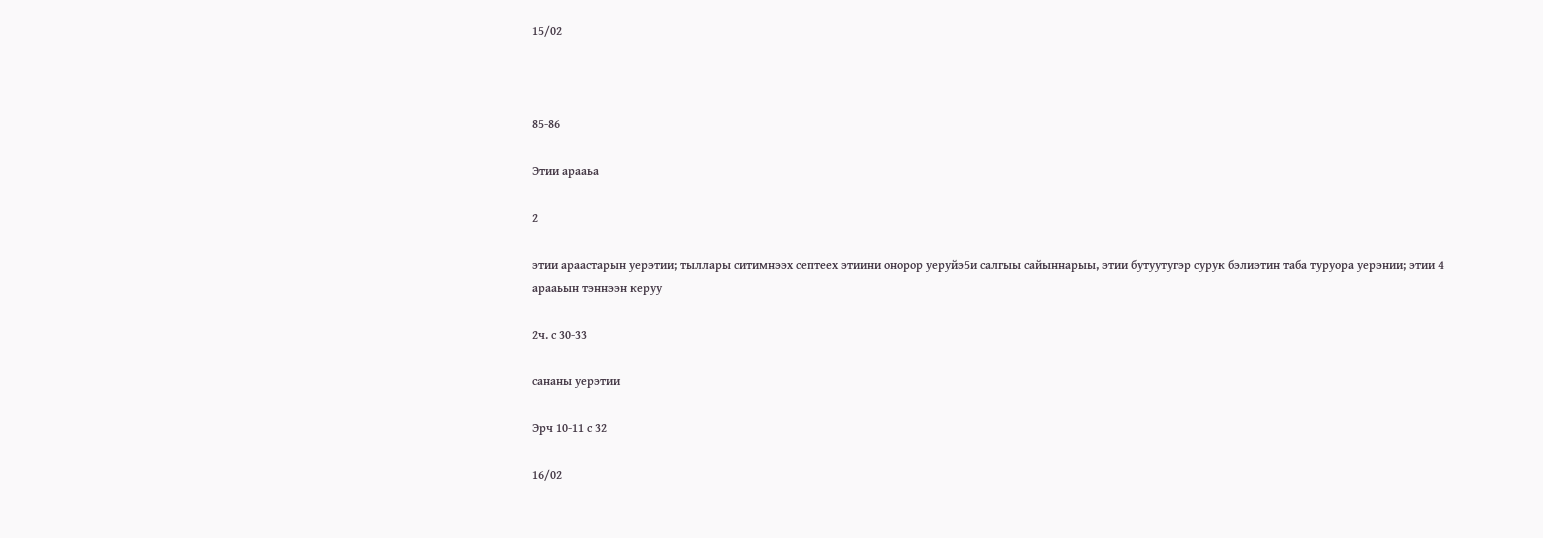15/02



85-86

Этии арааьа

2

этии араастарын уерэтии; тыллары ситимнээх септеех этиини онорор уеруйэ5и салгыы сайыннарыы, этии бутуутугэр сурук бэлиэтин таба туруора уерэнии; этии 4 арааьын тэннээн керуу

2ч. с 30-33

сананы уерэтии

Эрч 10-11 с 32

16/02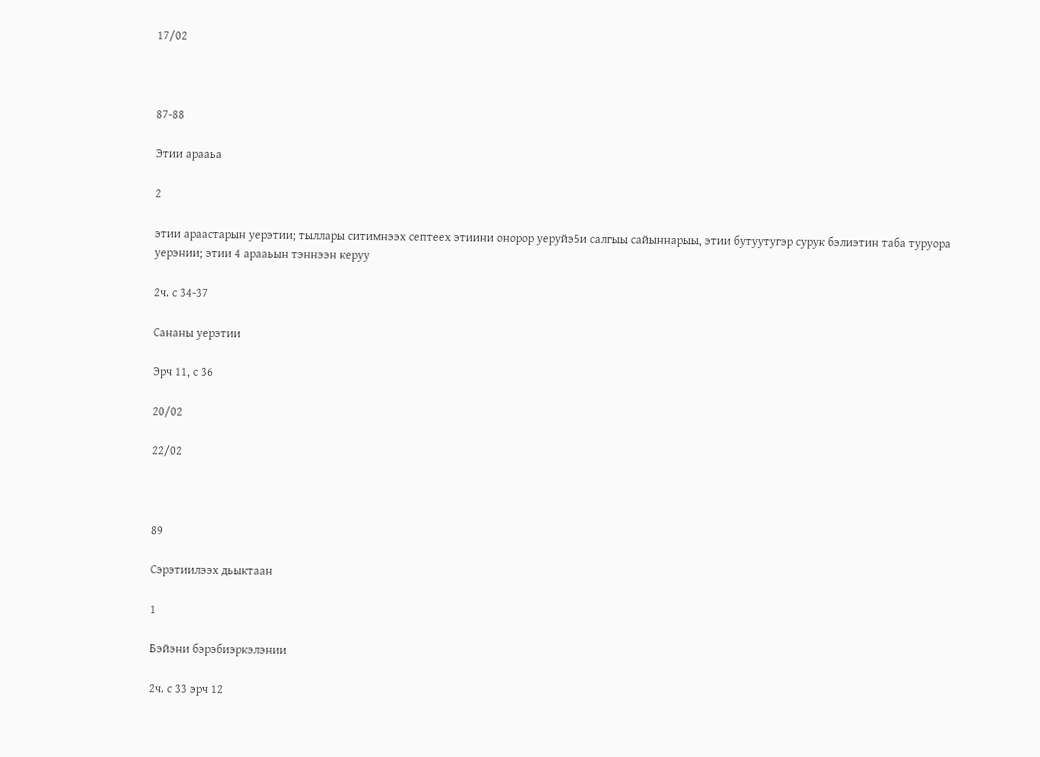17/02



87-88

Этии арааьа

2

этии араастарын уерэтии; тыллары ситимнээх септеех этиини онорор уеруйэ5и салгыы сайыннарыы, этии бутуутугэр сурук бэлиэтин таба туруора уерэнии; этии 4 арааьын тэннээн керуу

2ч. с 34-37

Сананы уерэтии

Эрч 11, с 36

20/02

22/02



89

Сэрэтиилээх дьыктаан

1

Бэйэни бэрэбиэркэлэнии

2ч. с 33 эрч 12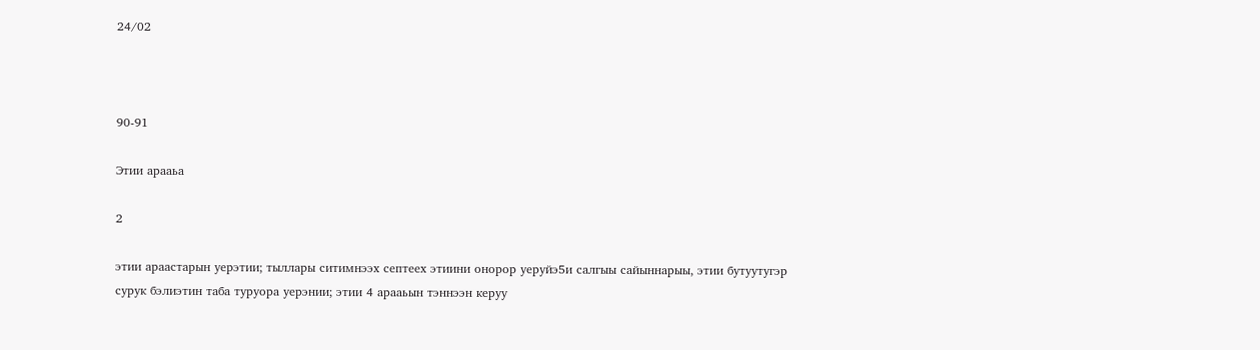24/02



90-91

Этии арааьа

2

этии араастарын уерэтии; тыллары ситимнээх септеех этиини онорор уеруйэ5и салгыы сайыннарыы, этии бутуутугэр сурук бэлиэтин таба туруора уерэнии; этии 4 арааьын тэннээн керуу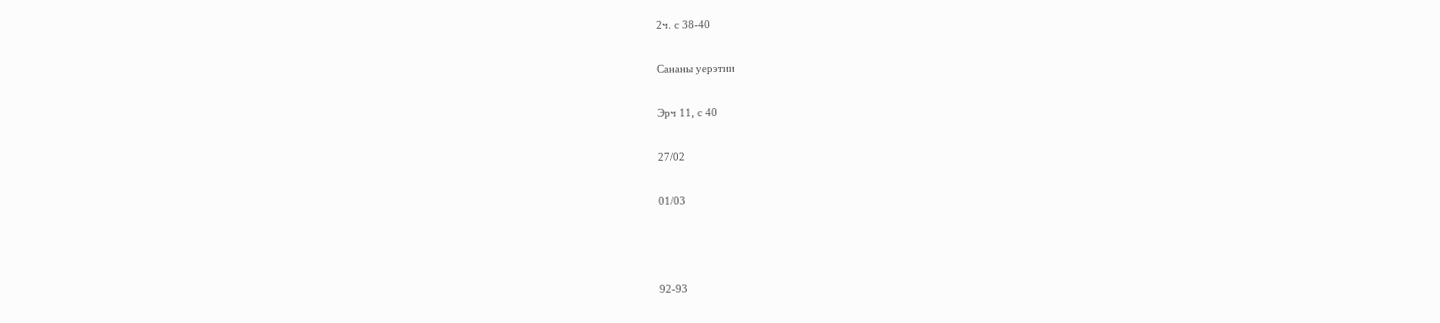2ч. с 38-40

Сананы уерэтии

Эрч 11, с 40

27/02

01/03



92-93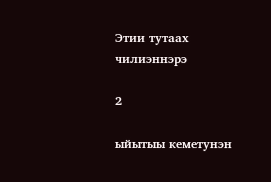Этии тутаах чилиэннэрэ

2

ыйытыы кеметунэн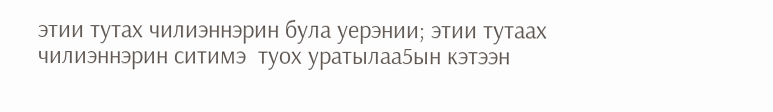этии тутах чилиэннэрин була уерэнии; этии тутаах чилиэннэрин ситимэ  туох уратылаа5ын кэтээн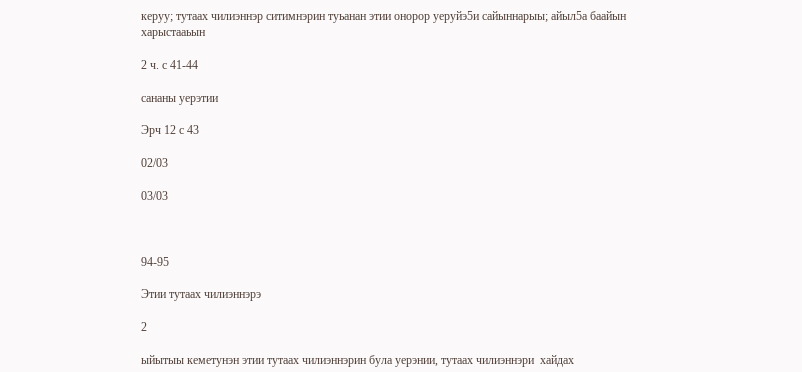керуу; тутаах чилиэннэр ситимнэрин туьанан этии онорор уеруйэ5и сайыннарыы; айыл5а баайын харыстааьын

2 ч. с 41-44

сананы уерэтии

Эрч 12 с 43

02/03

03/03



94-95

Этии тутаах чилиэннэрэ

2

ыйытыы кеметунэн этии тутаах чилиэннэрин була уерэнии, тутаах чилиэннэри  хайдах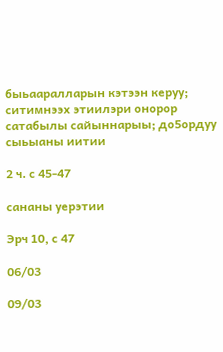быьааралларын кэтээн керуу; ситимнээх этиилэри онорор  сатабылы сайыннарыы; до5ордуу сыьыаны иитии

2 ч. с 45-47

сананы уерэтии

Эрч 10, с 47

06/03

09/03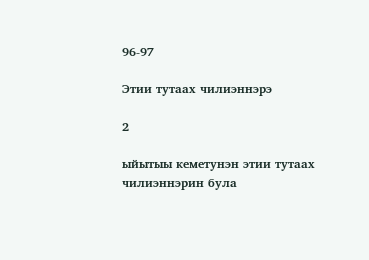96-97

Этии тутаах чилиэннэрэ

2

ыйытыы кеметунэн этии тутаах чилиэннэрин була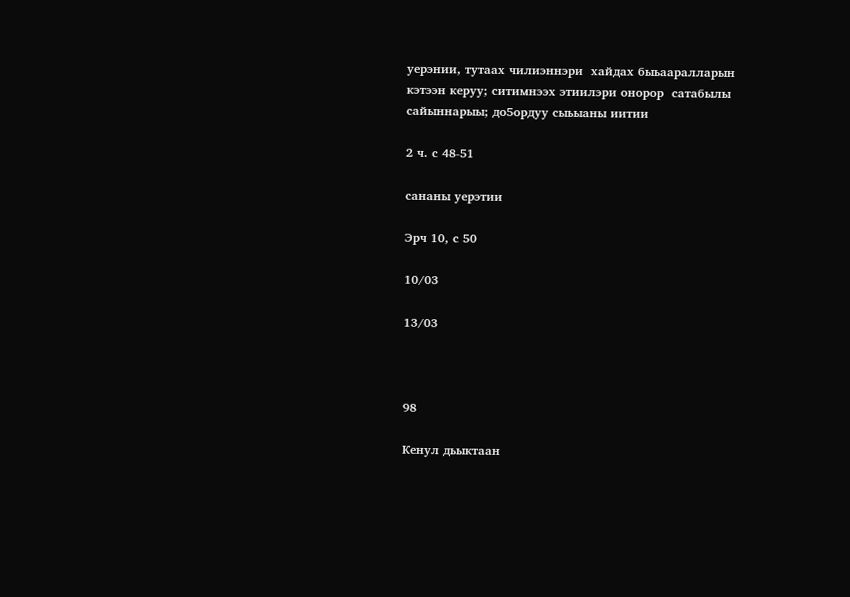уерэнии, тутаах чилиэннэри  хайдах быьааралларын кэтээн керуу; ситимнээх этиилэри онорор  сатабылы сайыннарыы; до5ордуу сыьыаны иитии

2 ч. с 48-51

сананы уерэтии

Эрч 10, с 50

10/03

13/03



98

Кенул дьыктаан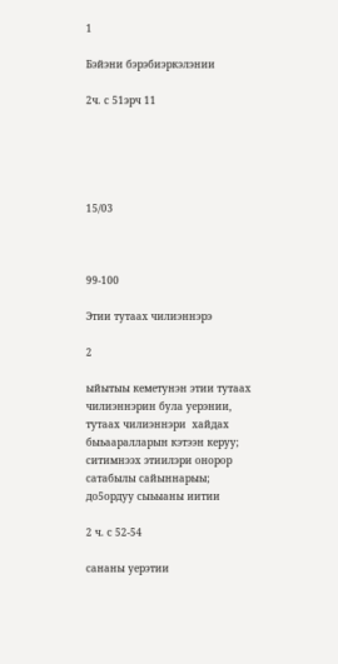1

Бэйэни бэрэбиэркэлэнии

2ч. с 51эрч 11





15/03



99-100

Этии тутаах чилиэннэрэ

2

ыйытыы кеметунэн этии тутаах чилиэннэрин була уерэнии, тутаах чилиэннэри  хайдах быьааралларын кэтээн керуу; ситимнээх этиилэри онорор  сатабылы сайыннарыы; до5ордуу сыьыаны иитии

2 ч. с 52-54

сананы уерэтии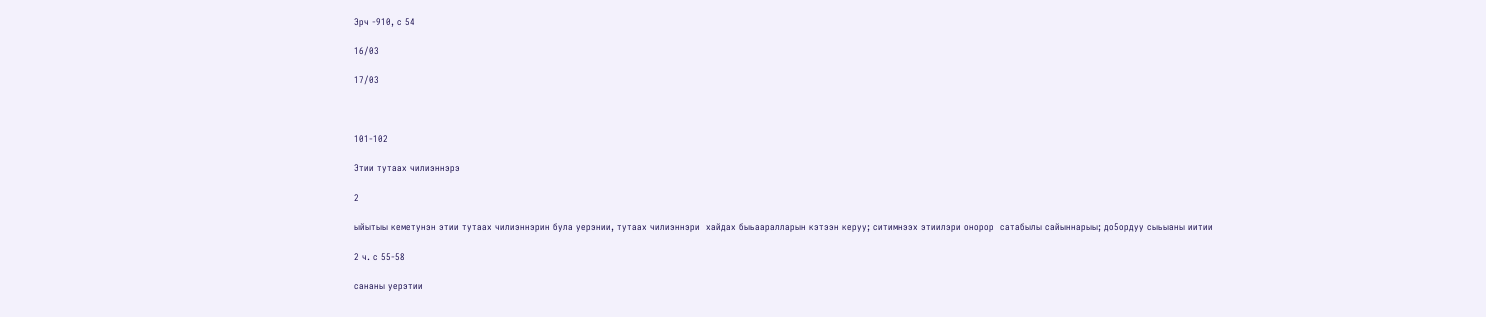Эрч -910, с 54

16/03

17/03



101-102

Этии тутаах чилиэннэрэ

2

ыйытыы кеметунэн этии тутаах чилиэннэрин була уерэнии, тутаах чилиэннэри  хайдах быьааралларын кэтээн керуу; ситимнээх этиилэри онорор  сатабылы сайыннарыы; до5ордуу сыьыаны иитии

2 ч. с 55-58

сананы уерэтии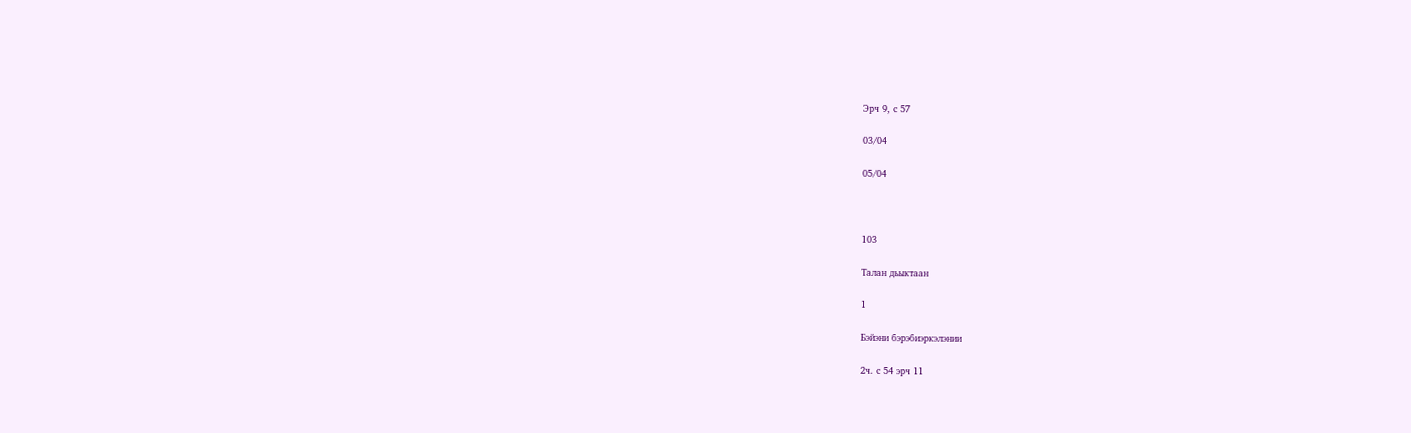Эрч 9, с 57

03/04

05/04



103

Талан дьыктаан

1

Бэйэни бэрэбиэркэлэнии

2ч. с 54 эрч 11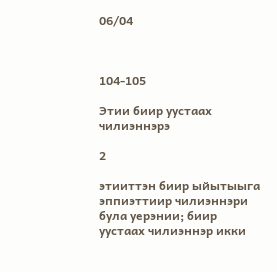06/04



104-105

Этии биир уустаах чилиэннэрэ

2

этииттэн биир ыйытыыга эппиэттиир чилиэннэри була уерэнии; биир уустаах чилиэннэр икки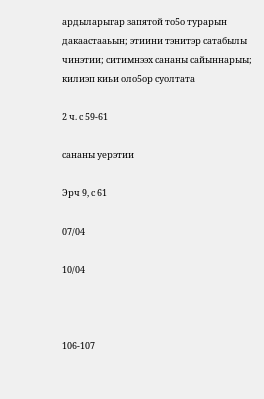ардыларыгар запятой то5о турарын дакаастааьын; этиини тэнитэр сатабылы чинэтии; ситимнээх сананы сайыннарыы; килиэп киьи оло5ор суолтата

2 ч. с 59-61

сананы уерэтии

Эрч 9, с 61

07/04

10/04



106-107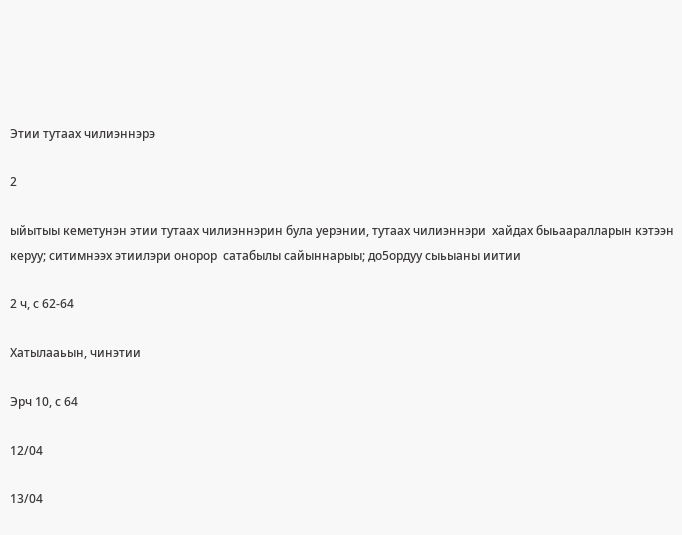Этии тутаах чилиэннэрэ

2

ыйытыы кеметунэн этии тутаах чилиэннэрин була уерэнии, тутаах чилиэннэри  хайдах быьааралларын кэтээн керуу; ситимнээх этиилэри онорор  сатабылы сайыннарыы; до5ордуу сыьыаны иитии

2 ч, с 62-64

Хатылааьын, чинэтии

Эрч 10, с 64

12/04

13/04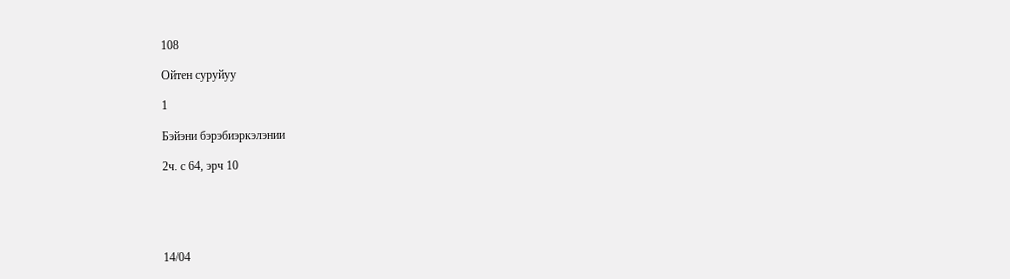108

Ойтен суруйуу

1

Бэйэни бэрэбиэркэлэнии

2ч. с 64, эрч 10





14/04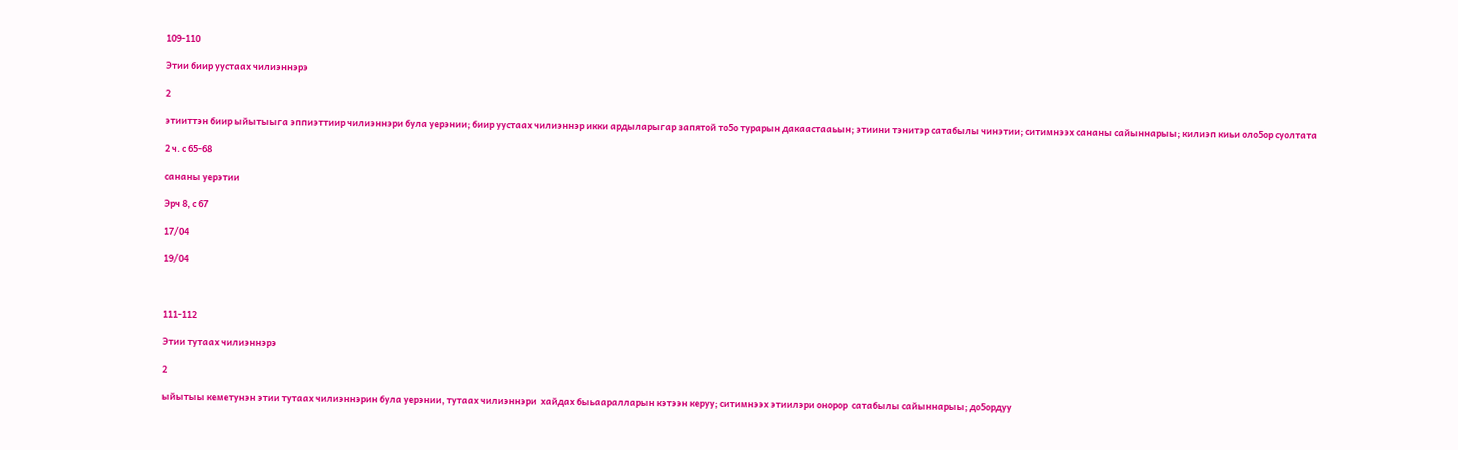109-110

Этии биир уустаах чилиэннэрэ

2

этииттэн биир ыйытыыга эппиэттиир чилиэннэри була уерэнии; биир уустаах чилиэннэр икки ардыларыгар запятой то5о турарын дакаастааьын; этиини тэнитэр сатабылы чинэтии; ситимнээх сананы сайыннарыы; килиэп киьи оло5ор суолтата

2 ч. с 65-68

сананы уерэтии

Эрч 8, с 67

17/04

19/04



111-112

Этии тутаах чилиэннэрэ

2

ыйытыы кеметунэн этии тутаах чилиэннэрин була уерэнии, тутаах чилиэннэри  хайдах быьааралларын кэтээн керуу; ситимнээх этиилэри онорор  сатабылы сайыннарыы; до5ордуу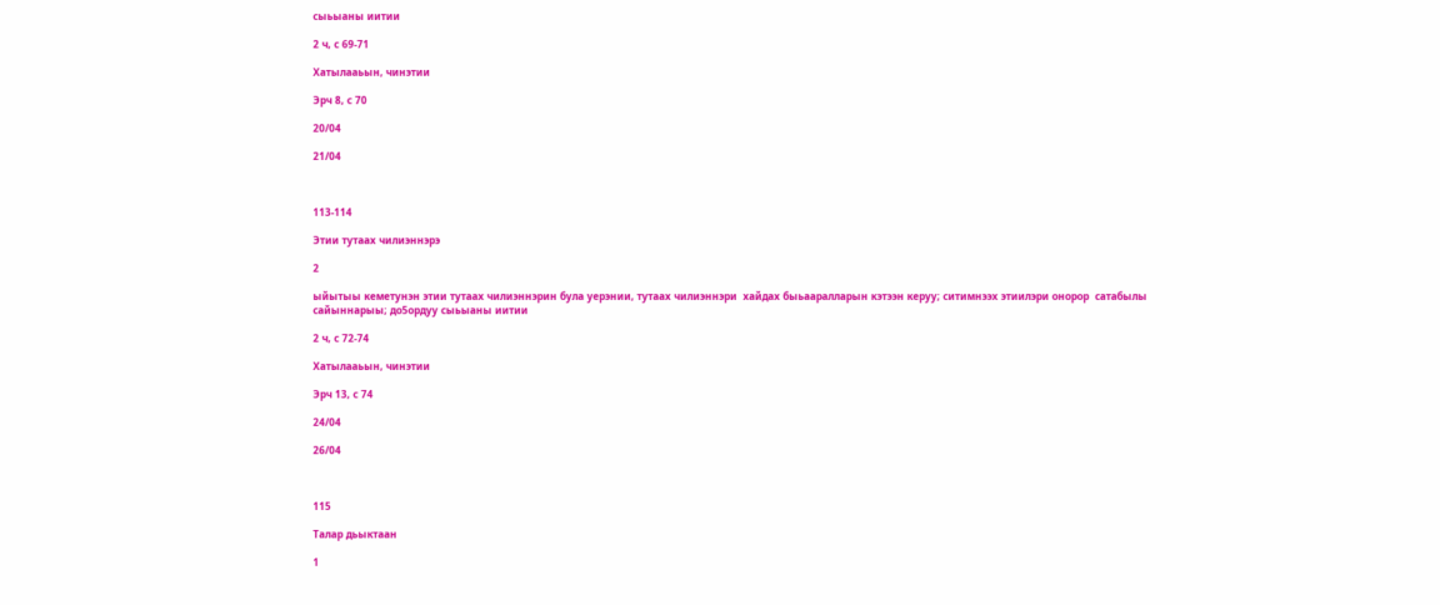сыьыаны иитии

2 ч, с 69-71

Хатылааьын, чинэтии

Эрч 8, с 70

20/04

21/04



113-114

Этии тутаах чилиэннэрэ

2

ыйытыы кеметунэн этии тутаах чилиэннэрин була уерэнии, тутаах чилиэннэри  хайдах быьааралларын кэтээн керуу; ситимнээх этиилэри онорор  сатабылы сайыннарыы; до5ордуу сыьыаны иитии

2 ч, с 72-74

Хатылааьын, чинэтии

Эрч 13, с 74

24/04

26/04



115

Талар дьыктаан

1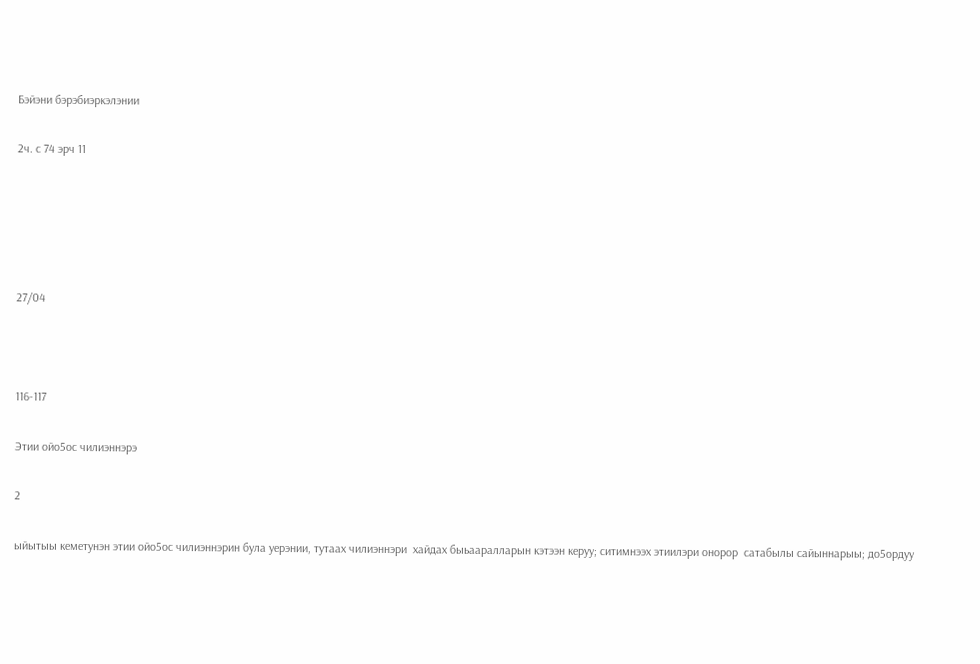Бэйэни бэрэбиэркэлэнии

2ч. с 74 эрч 11





27/04



116-117

Этии ойо5ос чилиэннэрэ

2

ыйытыы кеметунэн этии ойо5ос чилиэннэрин була уерэнии, тутаах чилиэннэри  хайдах быьааралларын кэтээн керуу; ситимнээх этиилэри онорор  сатабылы сайыннарыы; до5ордуу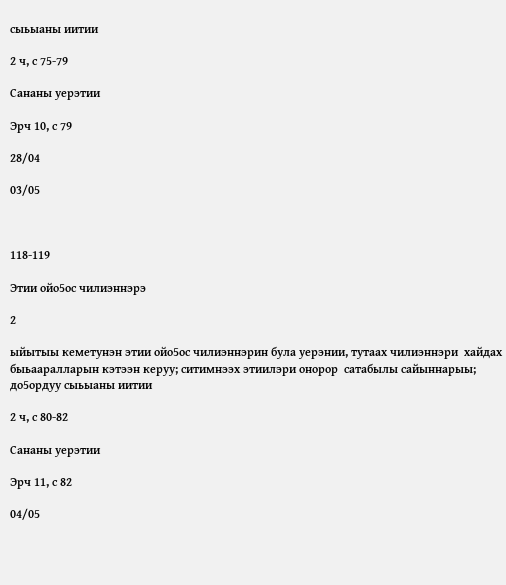сыьыаны иитии

2 ч, с 75-79

Сананы уерэтии

Эрч 10, с 79

28/04

03/05



118-119

Этии ойо5ос чилиэннэрэ

2

ыйытыы кеметунэн этии ойо5ос чилиэннэрин була уерэнии, тутаах чилиэннэри  хайдах быьааралларын кэтээн керуу; ситимнээх этиилэри онорор  сатабылы сайыннарыы; до5ордуу сыьыаны иитии

2 ч, с 80-82

Сананы уерэтии

Эрч 11, с 82

04/05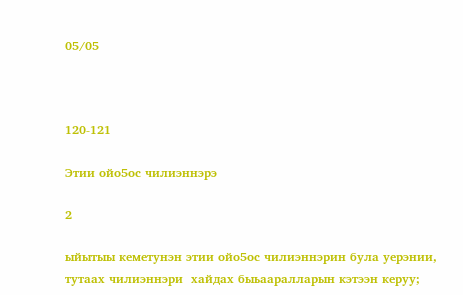05/05



120-121

Этии ойо5ос чилиэннэрэ

2

ыйытыы кеметунэн этии ойо5ос чилиэннэрин була уерэнии, тутаах чилиэннэри  хайдах быьааралларын кэтээн керуу;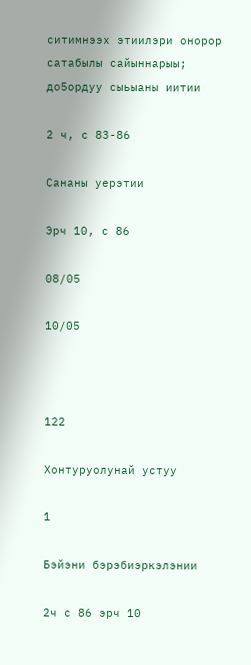ситимнээх этиилэри онорор  сатабылы сайыннарыы; до5ордуу сыьыаны иитии

2 ч, с 83-86

Сананы уерэтии

Эрч 10, с 86

08/05

10/05



122

Хонтуруолунай устуу

1

Бэйэни бэрэбиэркэлэнии

2ч с 86 эрч 10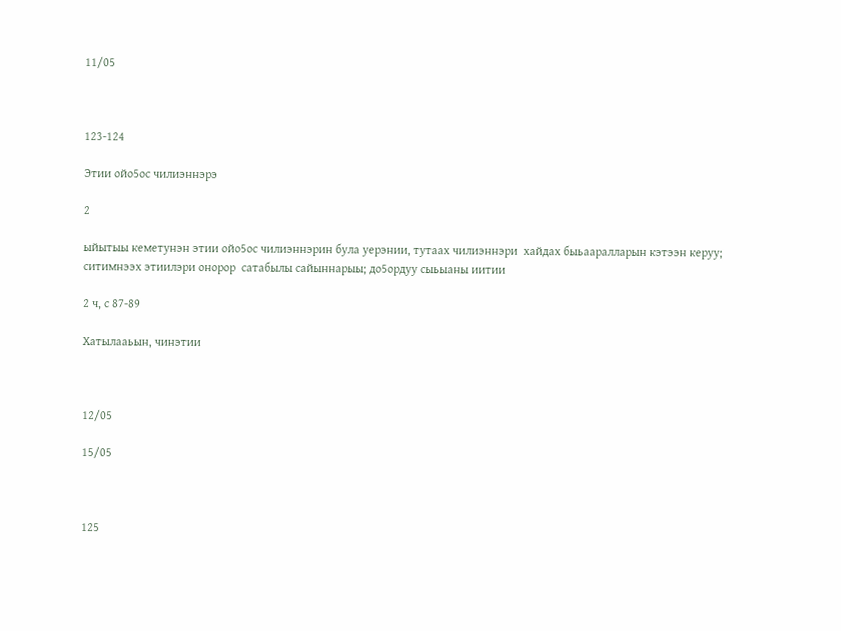11/05



123-124

Этии ойо5ос чилиэннэрэ

2

ыйытыы кеметунэн этии ойо5ос чилиэннэрин була уерэнии, тутаах чилиэннэри  хайдах быьааралларын кэтээн керуу; ситимнээх этиилэри онорор  сатабылы сайыннарыы; до5ордуу сыьыаны иитии

2 ч, с 87-89

Хатылааьын, чинэтии



12/05

15/05



125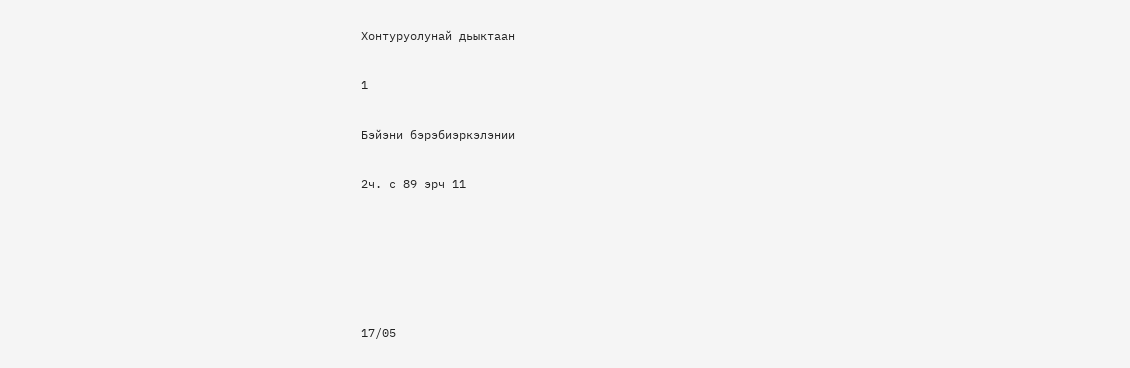Хонтуруолунай дьыктаан

1

Бэйэни бэрэбиэркэлэнии

2ч. с 89 эрч 11





17/05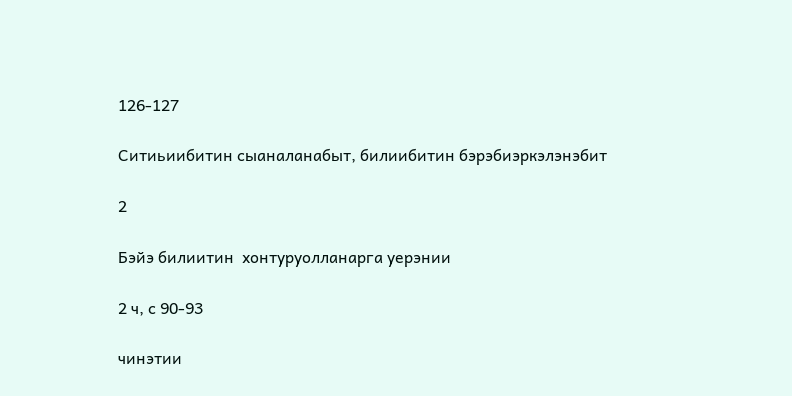126-127

Ситиьиибитин сыаналанабыт, билиибитин бэрэбиэркэлэнэбит

2

Бэйэ билиитин  хонтуруолланарга уерэнии

2 ч, с 90-93

чинэтии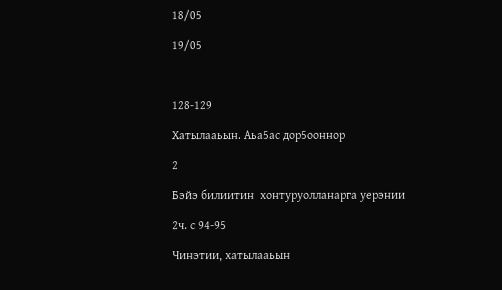18/05

19/05



128-129

Хатылааьын. Аьа5ас дор5ооннор

2

Бэйэ билиитин  хонтуруолланарга уерэнии

2ч. с 94-95

Чинэтии, хатылааьын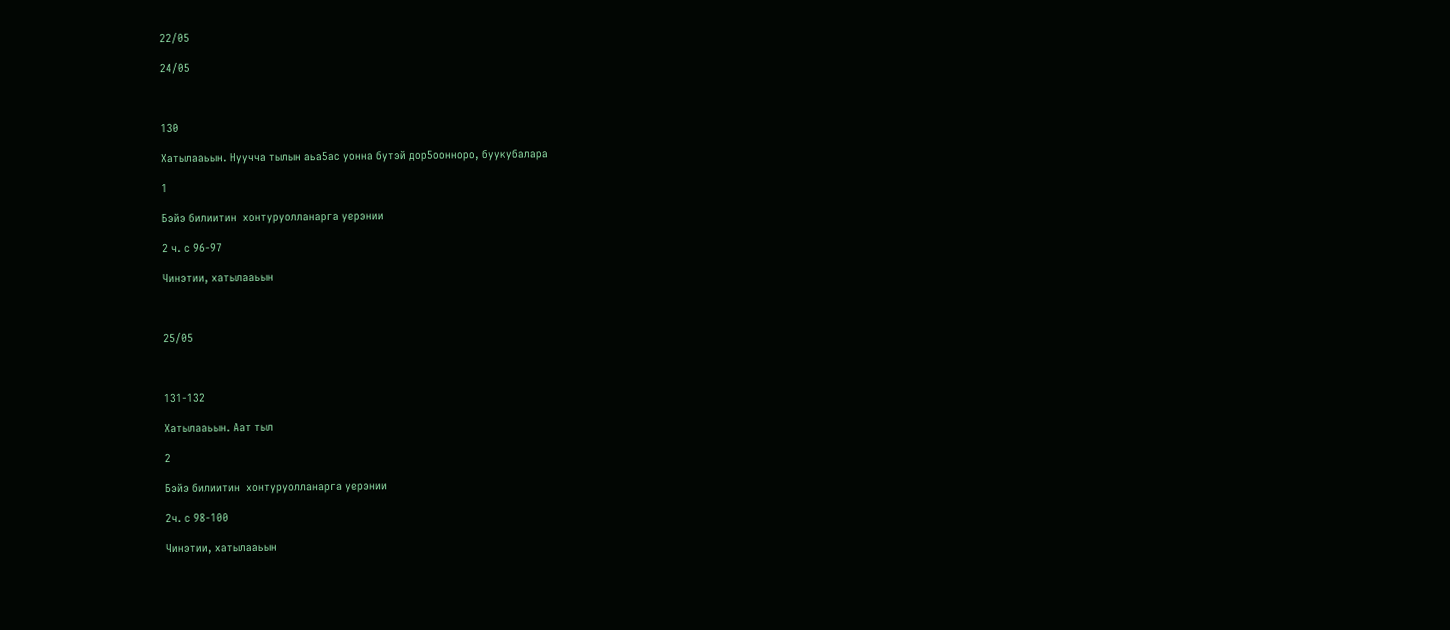22/05

24/05



130

Хатылааьын. Нуучча тылын аьа5ас уонна бутэй дор5оонноро, буукубалара

1

Бэйэ билиитин  хонтуруолланарга уерэнии

2 ч. с 96-97

Чинэтии, хатылааьын



25/05



131-132

Хатылааьын. Аат тыл

2

Бэйэ билиитин  хонтуруолланарга уерэнии

2ч. с 98-100

Чинэтии, хатылааьын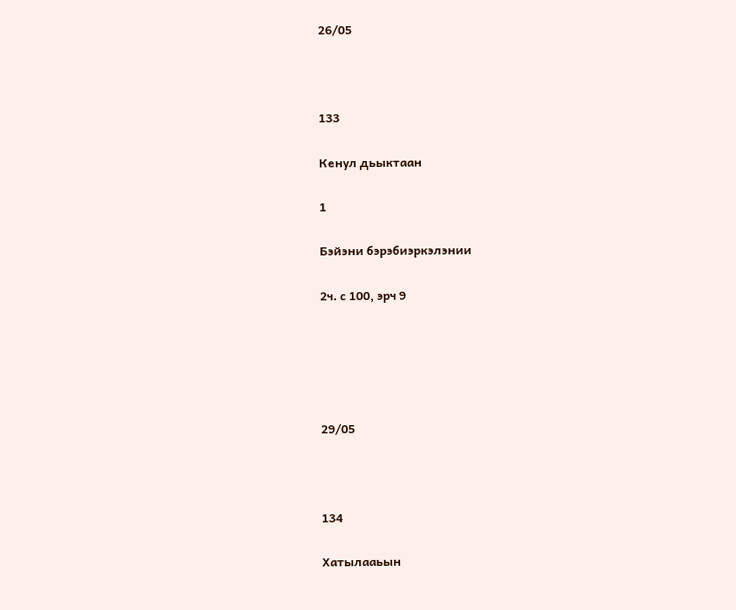26/05



133

Кенул дьыктаан

1

Бэйэни бэрэбиэркэлэнии

2ч. с 100, эрч 9





29/05



134

Хатылааьын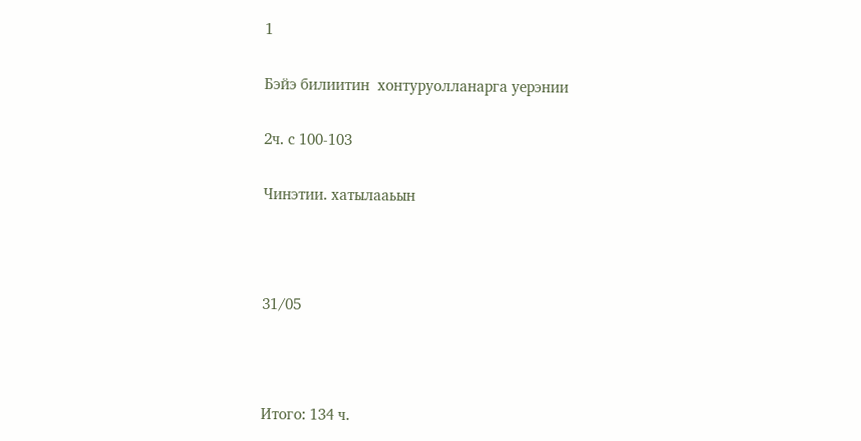1

Бэйэ билиитин  хонтуруолланарга уерэнии

2ч. с 100-103

Чинэтии. хатылааьын



31/05



Итого: 134 ч.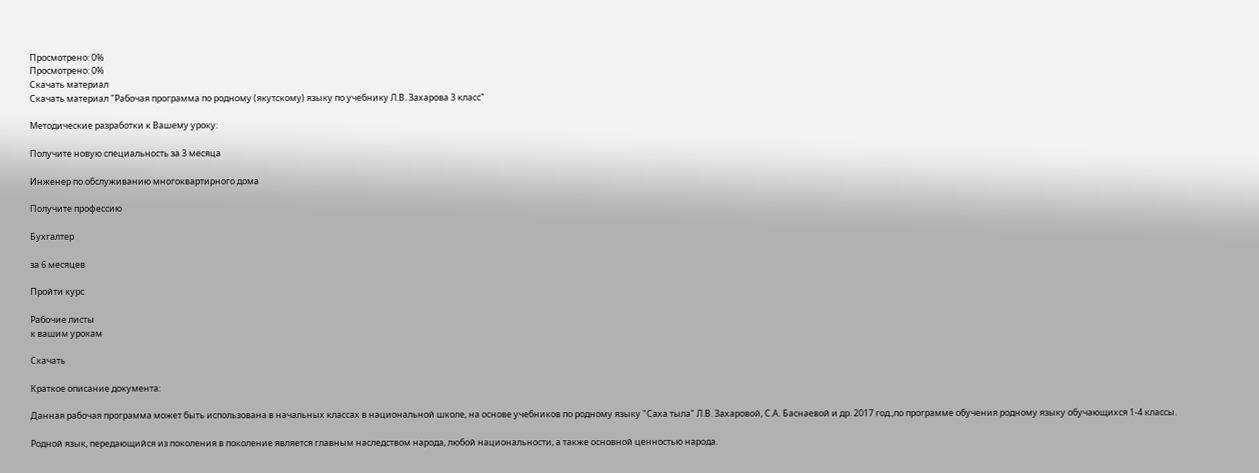Просмотрено: 0%
Просмотрено: 0%
Скачать материал
Скачать материал "Рабочая программа по родному (якутскому) языку по учебнику Л.В. Захарова 3 класс"

Методические разработки к Вашему уроку:

Получите новую специальность за 3 месяца

Инженер по обслуживанию многоквартирного дома

Получите профессию

Бухгалтер

за 6 месяцев

Пройти курс

Рабочие листы
к вашим урокам

Скачать

Краткое описание документа:

Данная рабочая программа может быть использована в начальных классах в национальной школе, на основе учебников по родному языку "Саха тыла" Л.В. Захаровой, С.А. Баснаевой и др. 2017 год.,по программе обучения родному языку обучающихся 1-4 классы.

Родной язык, передающийся из поколения в поколение является главным наследством народа, любой национальности, а также основной ценностью народа.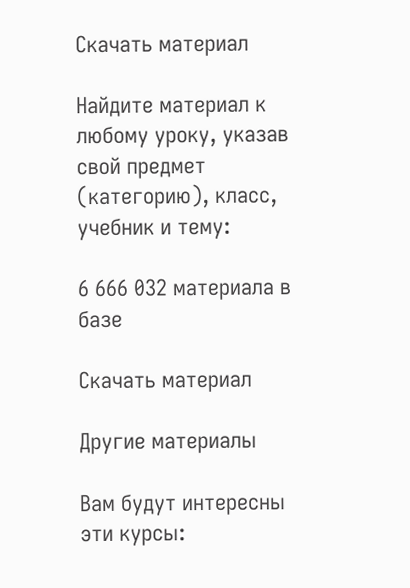Скачать материал

Найдите материал к любому уроку, указав свой предмет (категорию), класс, учебник и тему:

6 666 032 материала в базе

Скачать материал

Другие материалы

Вам будут интересны эти курсы: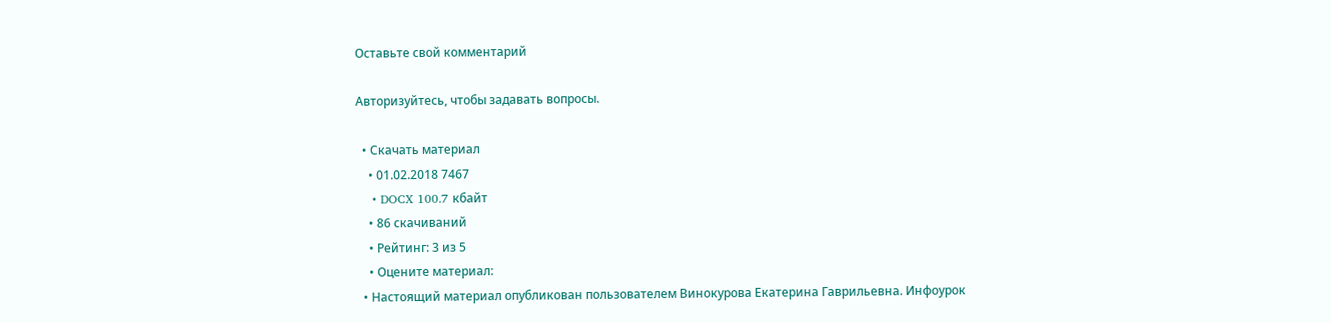Оставьте свой комментарий

Авторизуйтесь, чтобы задавать вопросы.

  • Скачать материал
    • 01.02.2018 7467
    • DOCX 100.7 кбайт
    • 86 скачиваний
    • Рейтинг: 3 из 5
    • Оцените материал:
  • Настоящий материал опубликован пользователем Винокурова Екатерина Гаврильевна. Инфоурок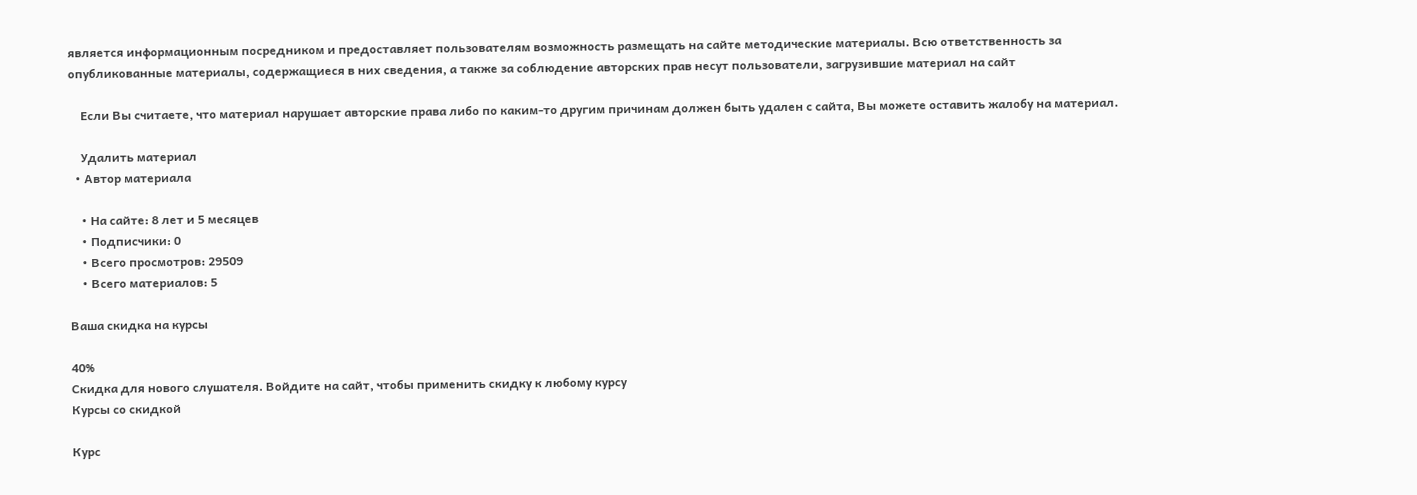является информационным посредником и предоставляет пользователям возможность размещать на сайте методические материалы. Всю ответственность за опубликованные материалы, содержащиеся в них сведения, а также за соблюдение авторских прав несут пользователи, загрузившие материал на сайт

    Если Вы считаете, что материал нарушает авторские права либо по каким-то другим причинам должен быть удален с сайта, Вы можете оставить жалобу на материал.

    Удалить материал
  • Автор материала

    • На сайте: 8 лет и 5 месяцев
    • Подписчики: 0
    • Всего просмотров: 29509
    • Всего материалов: 5

Ваша скидка на курсы

40%
Скидка для нового слушателя. Войдите на сайт, чтобы применить скидку к любому курсу
Курсы со скидкой

Курс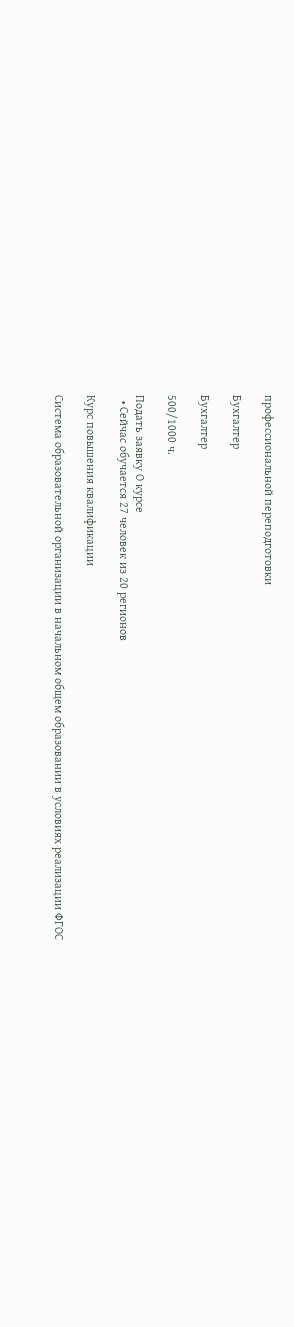профессиональной переподготовки

Бухгалтер

Бухгалтер

500/1000 ч.

Подать заявку О курсе
  • Сейчас обучается 27 человек из 20 регионов

Курс повышения квалификации

Система образовательной организации в начальном общем образовании в условиях реализации ФГОС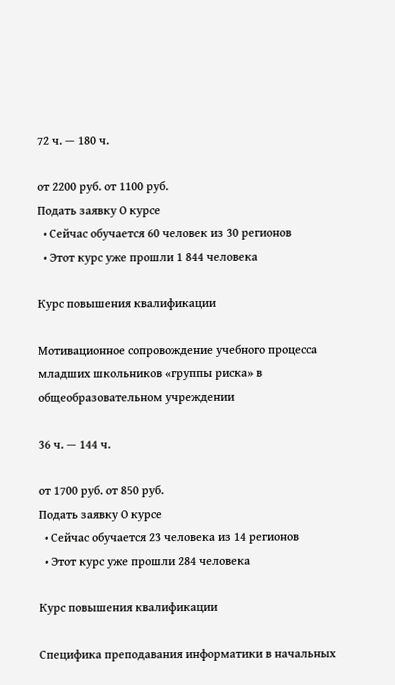72 ч. — 180 ч.

от 2200 руб. от 1100 руб.
Подать заявку О курсе
  • Сейчас обучается 60 человек из 30 регионов
  • Этот курс уже прошли 1 844 человека

Курс повышения квалификации

Мотивационное сопровождение учебного процесса младших школьников «группы риска» в общеобразовательном учреждении

36 ч. — 144 ч.

от 1700 руб. от 850 руб.
Подать заявку О курсе
  • Сейчас обучается 23 человека из 14 регионов
  • Этот курс уже прошли 284 человека

Курс повышения квалификации

Специфика преподавания информатики в начальных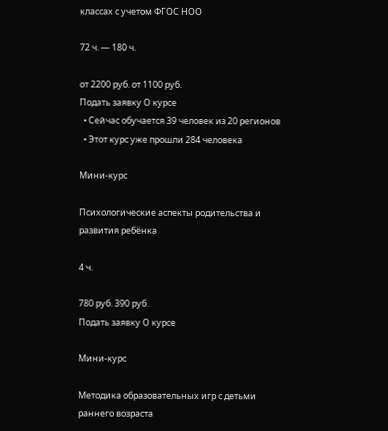классах с учетом ФГОС НОО

72 ч. — 180 ч.

от 2200 руб. от 1100 руб.
Подать заявку О курсе
  • Сейчас обучается 39 человек из 20 регионов
  • Этот курс уже прошли 284 человека

Мини-курс

Психологические аспекты родительства и развития ребёнка

4 ч.

780 руб. 390 руб.
Подать заявку О курсе

Мини-курс

Методика образовательных игр с детьми раннего возраста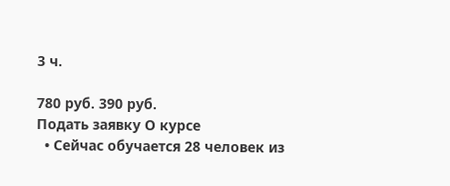3 ч.

780 руб. 390 руб.
Подать заявку О курсе
  • Сейчас обучается 28 человек из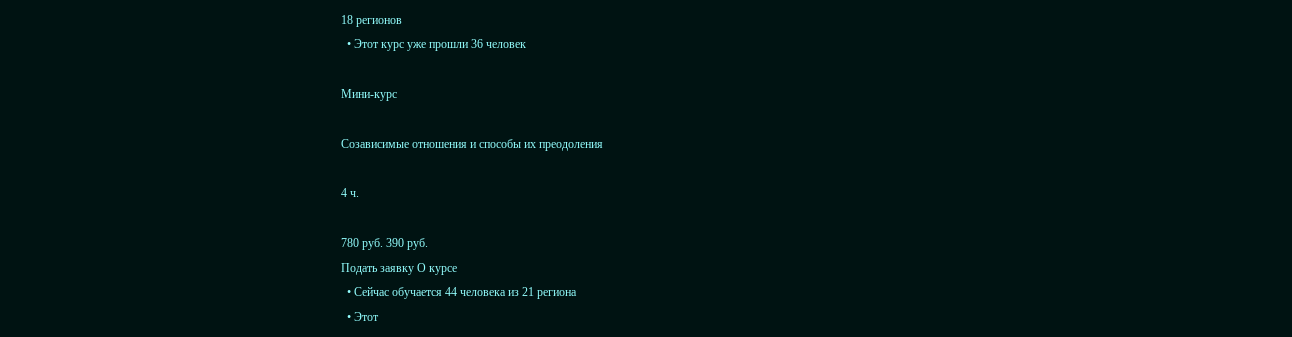18 регионов
  • Этот курс уже прошли 36 человек

Мини-курс

Созависимые отношения и способы их преодоления

4 ч.

780 руб. 390 руб.
Подать заявку О курсе
  • Сейчас обучается 44 человека из 21 региона
  • Этот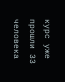курс уже прошли 33 человека